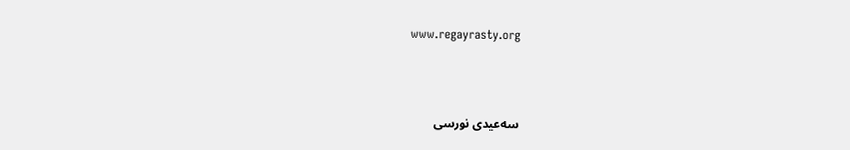www.regayrasty.org



سه‌عیدی نورسی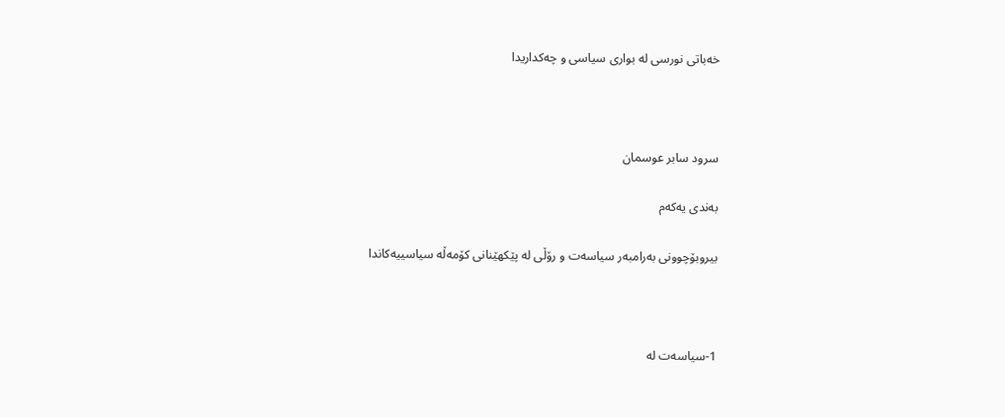خه‌باتی نورسی له‌ بواری سیاسی و چه‌كداریدا



سرود سابر عوسمان

به‌ندى یه‌كه‌م

بیروبۆچوونى به‌رامبه‌ر سیاسه‌ت و رۆڵى له‌ پێكهێنانى كۆمه‌ڵه‌ سیاسییه‌كاندا



1-سیاسه‌ت له‌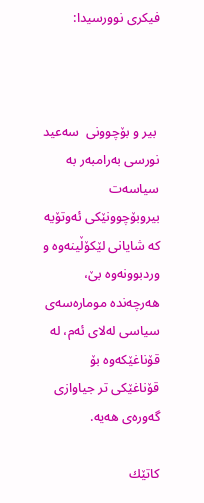فیكرى نوورسیدا:



 بیر و بۆچوونى  سه‌عید نورسى به‌رامبه‌ر به‌ سیاسه‌ت بیروبۆچوونێكى ئه‌وتۆیه‌ كه‌ شایانى لێكۆڵینه‌وه‌ و  وردبوونه‌وه‌ بێ،  هه‌رچه‌نده‌ موماره‌سه‌ى سیاسى له‌لاى ئه‌م، له‌ قۆناغێكه‌وه‌ بۆ قۆناغێكى تر جیاوازى گه‌وره‌ى هه‌یه‌.

كاتێك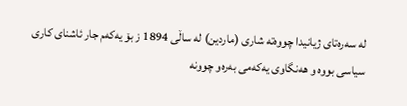له‌ سه‌ره‌تاى ژیانیدا چووه‌ته‌ شارى (ماردین) له‌ ساڵى 1894 ز بۆ یه‌كه‌م جار ئاشناى كارى سیاسى بووه‌ و هه‌نگاوى یه‌كه‌مى به‌ره‌و چوونه‌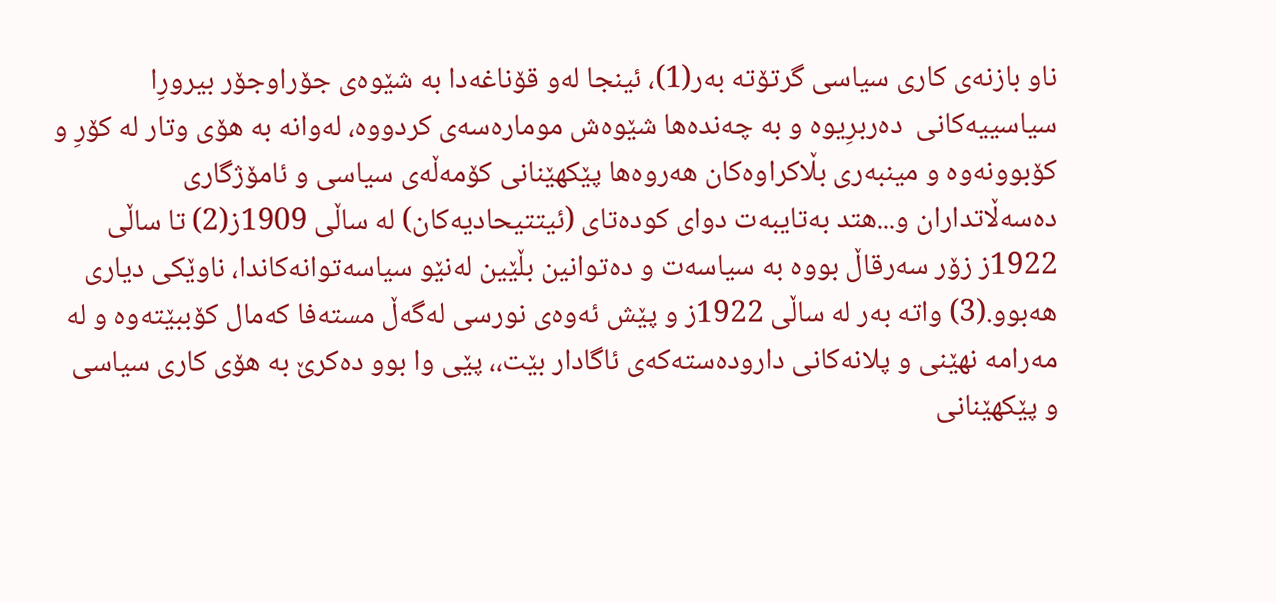ناو بازنه‌ى كارى سیاسى گرتۆته‌ به‌ر(1)، ئینجا له‌و قۆناغه‌دا به‌ شێوه‌ى جۆراوجۆر بیرورِا سیاسییه‌كانى  ده‌ربرِیوه‌ و به‌ چه‌نده‌ها شێوه‌ش موماره‌سه‌ى كردووه‌، له‌وانه‌ به‌ هۆى وتار له‌ كۆرِ و كۆبوونه‌وه‌ و مینبه‌رى بڵاكراوه‌كان هه‌روه‌ها پێكهێنانى كۆمه‌ڵه‌ى سیاسى و ئامۆژگارى ده‌سه‌ڵاتداران و...هتد به‌تایبه‌ت دواى كوده‌تاى (ئیتتیحادیه‌كان) له‌ ساڵى 1909ز(2) تا ساڵى 1922ز زۆر سه‌رقاڵ بووه‌ به‌ سیاسه‌ت و ده‌توانین بڵێین له‌نێو سیاسه‌توانه‌كاندا، ناوێكى دیارى هه‌بوو.(3) واته‌ به‌ر له‌ ساڵى 1922ز و پێش ئه‌وه‌ى نورسى له‌گه‌ڵ مسته‌فا كه‌مال كۆببێته‌وه‌ و له‌ مه‌رامه‌ نهێنى و پلانه‌كانى داروده‌سته‌كه‌ى ئاگادار بێت،، پێى وا بوو ده‌كرێ به‌ هۆى كارى سیاسى و پێكهێنانى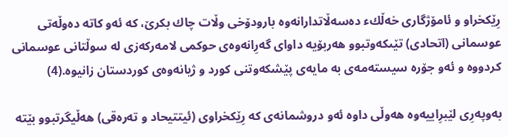رِێكخراو و ئامۆژگارى خه‌ڵكء ده‌سه‌ڵاتدارانه‌وه‌ بارودۆخى وڵات چاك بكرێ، كه‌ ئه‌و كاته‌ ده‌وڵه‌تى عوسمانى (اتحادى) تێىكه‌وتبوو هه‌ربۆیه‌ داواى گه‌رِانه‌وه‌ى حوكمى لامه‌ركه‌زى له‌ سوڵتانى عوسمانى كردووه‌ و ئه‌و جۆره‌ سیسته‌مه‌ى به‌ مایه‌ى پێشكه‌وتنى كورد و ژیانه‌وه‌ى كوردستان زانیوه‌.(4)

به‌وپه‌رِى لێبرِاییه‌وه‌ هه‌وڵى داوه‌ ئه‌و دروشمانه‌ى كه‌ رِێكخراوى (ئیتتیحاد و ته‌ره‌قى) هه‌ڵیگرتبوو بێته‌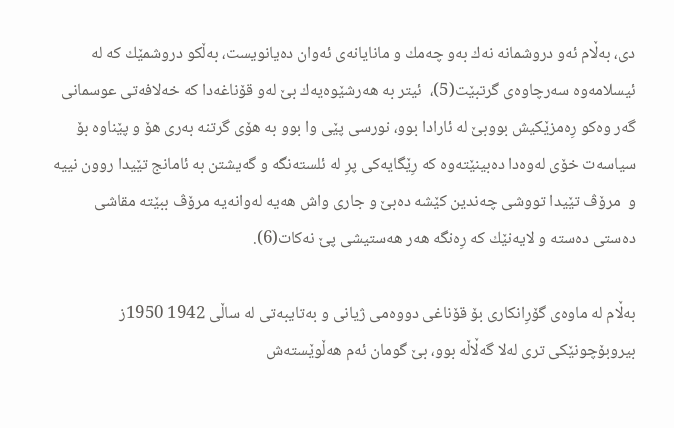دى، به‌ڵام ئه‌و دروشمانه‌ نه‌ك به‌و چه‌مك و مانایانه‌ى ئه‌وان ده‌یانویست، به‌ڵكو دروشمێك كه‌ له‌ ئیسلامه‌وه‌ سه‌رچاوه‌ى گرتبێت(5)،  ئیتر به‌ هه‌رشێوه‌یه‌ك بێ له‌و قۆناغه‌دا كه‌ خه‌لافه‌تى عوسمانى گه‌ر وه‌كو رِه‌مزێكیش بووبێ له‌ ئارادا بوو، نورسى پێى وا بوو به‌ هۆى گرتنه‌ به‌رى هۆ و پێناوه‌ بۆ سیاسه‌ت خۆى له‌وه‌دا ده‌بینێته‌وه‌ كه‌ رِێگایه‌كى پرِ له‌ ئلسته‌نگه‌ و گه‌یشتن به‌ ئامانج تێیدا روون نییه‌ و  مرۆڤ تێیدا تووشى چه‌ندین كێشه‌ ده‌بێ و جارى واش هه‌یه‌ له‌وانه‌یه‌ مرۆڤ ببێته‌ مقاشى ده‌ستى ده‌سته‌ و لایه‌نێك كه‌ رِه‌نگه‌ هه‌ر هه‌ستیشى پێ نه‌كات(6).

به‌ڵام له‌ ماوه‌ى گۆرِانكارى بۆ قۆناغى دووه‌مى ژیانى و به‌تایبه‌تى له‌ ساڵى 1942 1950ز بیروبۆچونێكى ترى له‌لا گه‌ڵاڵه‌ بوو، بێ گومان ئه‌م هه‌ڵوێسته‌ش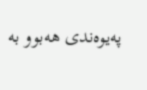په‌یوه‌ندى هه‌بوو به‌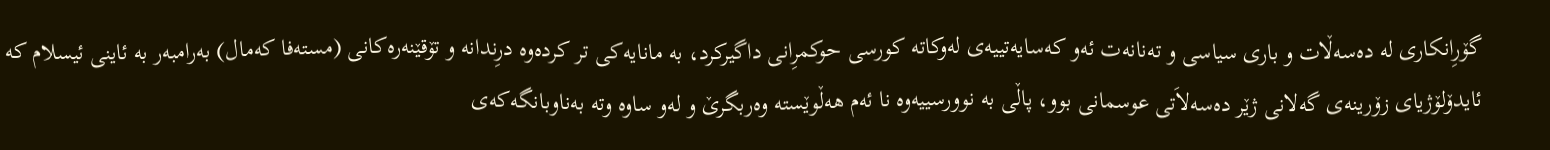گۆرِانكارى له‌ ده‌سه‌ڵات و بارى سیاسى و ته‌نانه‌ت ئه‌و كه‌سایه‌تییه‌ى له‌وكاته‌ كورسى حوكمرِانى داگیركرد، به‌ مانایه‌كى تر كرده‌وه‌ درِندانه‌ و تۆقێنه‌ره‌كانى (مسته‌فا كه‌مال) به‌رامبه‌ر به‌ ئاینى ئیسلام كه‌ ئایدۆلۆژیاى زۆرینه‌ى گه‌لانى ژێر ده‌سه‌لاَتى عوسمانى بوو، پاڵى به‌ نوورسییه‌وه‌ نا ئه‌م هه‌ڵوێسته‌ وه‌ربگرێ و له‌و ساوه‌ وته‌ به‌ناوبانگه‌كه‌ى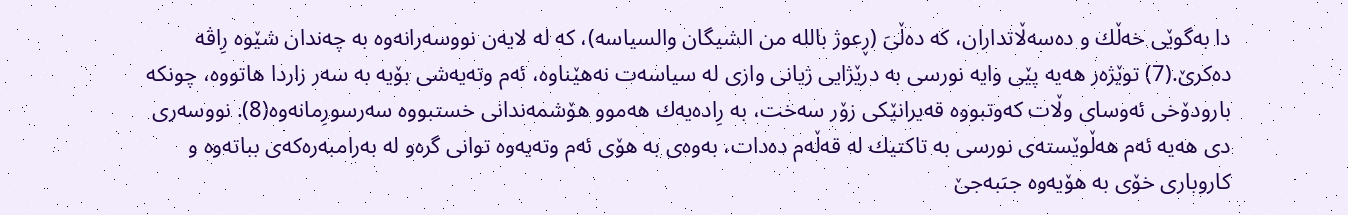دا به‌گوێى خه‌ڵك و ده‌سه‌ڵاتداران، كه‌ ده‌ڵىَ (ڕعوژ بالله من الشیگان والسیاسه‌)، كه‌ له‌ لایه‌ن نووسه‌رانه‌وه‌ به‌ چه‌ندان شێوه‌ رِاڤه‌ ده‌كرێ.(7) توێژه‌ر هه‌یه‌ پێى وایه‌ نورسى به‌ درێژایى ژیانى وازى له‌ سیاسه‌ت نه‌هێناوه‌، ئه‌م وته‌یه‌شى بۆیه‌ به‌ سه‌ر زاردا هاتووه‌، چونكه‌ بارودۆخى ئه‌وساى وڵات كه‌وتبووه‌ قه‌یرانێكى زۆر سه‌خت، به‌ رِاده‌یه‌ك هه‌موو هۆشمه‌ندانى خستبووه‌ سه‌رسورِمانه‌وه‌(8). نووسه‌رى دى هه‌یه‌ ئه‌م هه‌ڵوێسته‌ى نورسى به‌ تاكتیك له‌ قه‌ڵه‌م ده‌دات، به‌وه‌ى به‌ هۆى ئه‌م وته‌یه‌وه‌ توانى گره‌و له‌ به‌رامبه‌ره‌كه‌ى بباته‌وه‌ و كاروبارى خۆى به‌ هۆیه‌وه‌ جىَبه‌جێ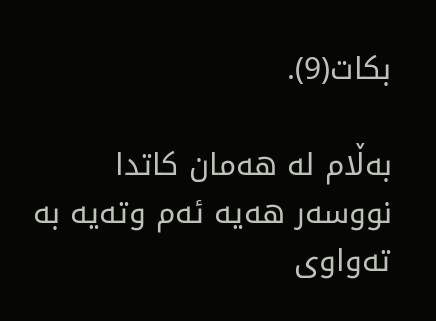بكات(9).

به‌ڵام له‌ هه‌مان كاتدا نووسه‌ر هه‌یه‌ ئه‌م وته‌یه‌ به‌ ته‌واوى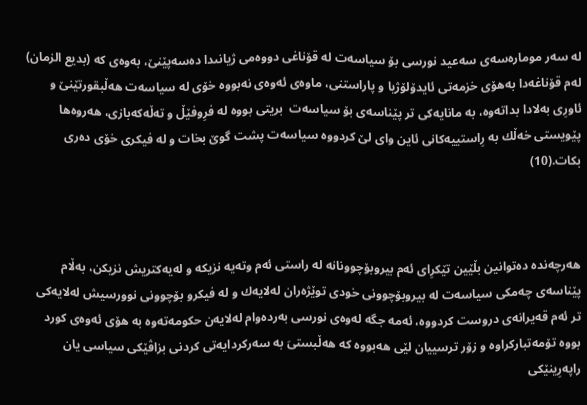له‌ سه‌ر موماره‌سه‌ى سه‌عید نورسى بۆ سیاسه‌ت له‌ قۆناغى دووه‌مى ژیانىدا ده‌سه‌پێنێ، به‌وه‌ى كه‌ (بدیع الزمان) له‌م قۆناغه‌دا به‌هۆى خزمه‌تى ئایدۆلۆژیا و پاراستنى، ماوه‌ى ئه‌وه‌ى نه‌بووه‌ خۆى له‌ سیاسه‌ت هه‌ڵبقورتێنێ و ئاورِى به‌لادا بداته‌وه‌، به‌ مانایه‌كى تر پێناسه‌ى بۆ سیاسه‌ت  بریتى بووه‌ له‌ فرِوفێڵ و ته‌ڵه‌كه‌بازى، هه‌روه‌ها پێویستى خه‌ڵك به‌ رِاستییه‌كانى ئاین واى لێ كردووه‌ سیاسه‌ت پشت گوێ بخات و له‌ فیكرى خۆى ده‌رى بكات.(10)



هه‌رچه‌نده‌ ده‌توانین بڵێین تێكرِاى ئه‌م بیروبۆچوونانه‌ له‌ راستى ئه‌م وته‌یه‌ نزیكه‌ و له‌یه‌كتریش نزیكن، به‌ڵام پێناسه‌ى چه‌مكى سیاسه‌ت له‌ بیروبۆچوونى خودى توێژه‌ران له‌لایه‌ك و له‌ فیكرو بۆچوونى نوورسیش له‌لایه‌كى تر ئه‌م قه‌یرانه‌ى دروست كردووه‌، ئه‌مه‌ جگه‌ له‌وه‌ى نورسى به‌رده‌وام له‌لایه‌ن حكومه‌ته‌وه‌ به‌ هۆى ئه‌وه‌ى كورد بووه‌ تۆمه‌تباركراوه‌ و زۆر ترسییان لێى هه‌بووه‌ كه‌ هه‌ڵبستىَ به‌ سه‌ركردایه‌تى كردنى بزاڤێكى سیاسى یان راپه‌رِینێكى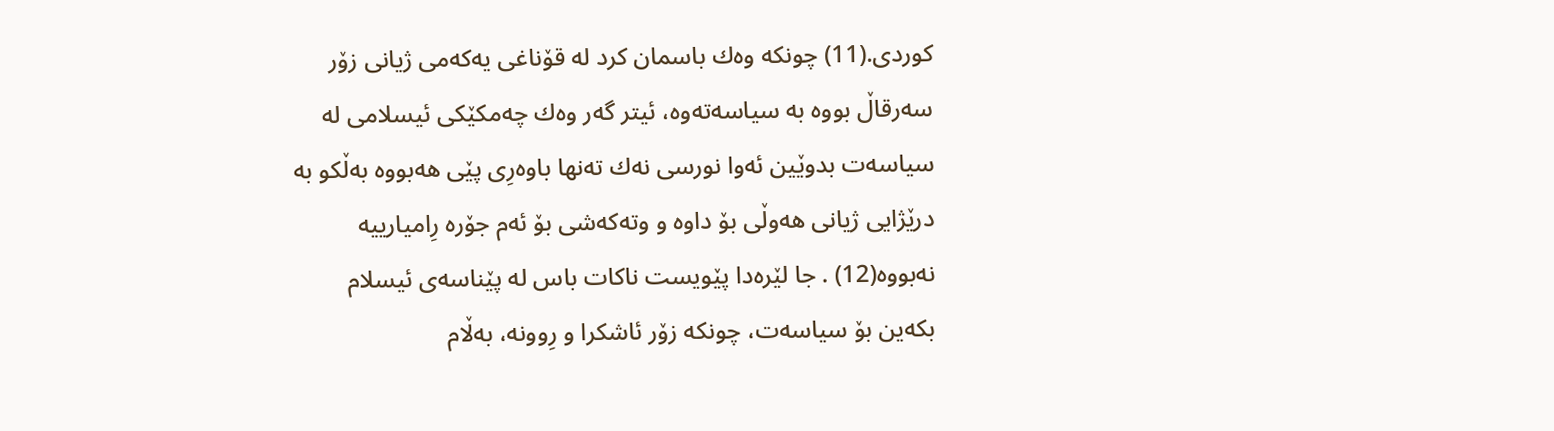كوردى.(11) چونكه‌ وه‌ك باسمان كرد له‌ قۆناغى یه‌كه‌مى ژیانى زۆر سه‌رقاڵ بووه‌ به‌ سیاسه‌ته‌وه‌، ئیتر گه‌ر وه‌ك چه‌مكێكى ئیسلامى له‌ سیاسه‌ت بدوێین ئه‌وا نورسى نه‌ك ته‌نها باوه‌رِى پێى هه‌بووه‌ به‌ڵكو به‌ درێژایى ژیانى هه‌وڵى بۆ داوه‌ و وته‌كه‌شى بۆ ئه‌م جۆره‌ رِامیارییه‌ نه‌بووه‌(12) . جا لێره‌دا پێویست ناكات باس له‌ پێناسه‌ى ئیسلام بكه‌ین بۆ سیاسه‌ت، چونكه‌ زۆر ئاشكرا و رِوونه‌، به‌ڵام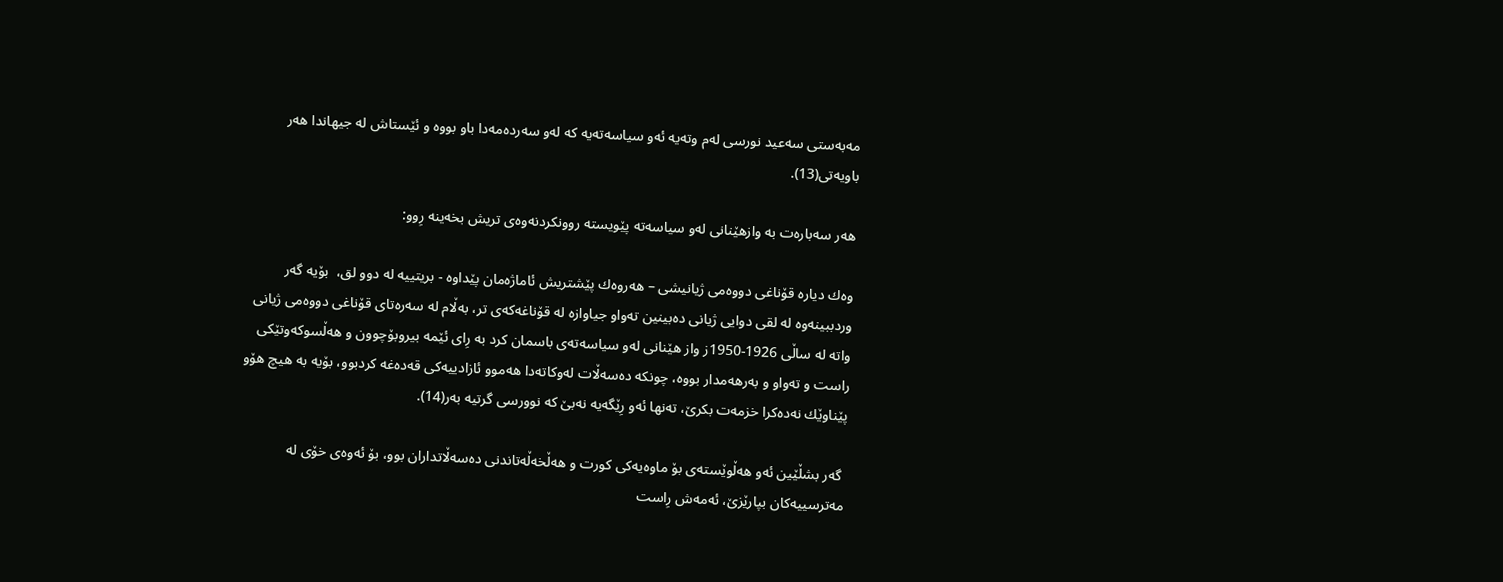مه‌به‌ستى سه‌عید نورسى له‌م وته‌یه‌ ئه‌و سیاسه‌ته‌یه‌ كه‌ له‌و سه‌رده‌مه‌دا باو بووه‌ و ئێستاش له‌ جیهاندا هه‌ر باویه‌تى(13).

هه‌ر سه‌باره‌ت به‌ وازهێنانى له‌و سیاسه‌ته‌ پێویسته‌ روونكردنه‌وه‌ى تریش بخه‌ینه‌ رِوو:

وه‌ك دیاره‌ قۆناغى دووه‌مى ژیانیشى – هه‌روه‌ك پێشتریش ئاماژه‌مان پێداوه‌ - بریتییه‌ له‌ دوو لق،  بۆیه‌ گه‌ر وردببینه‌وه‌ له‌ لقى دوایى ژیانی ده‌بینین ته‌واو جیاوازه‌ له‌ قۆناغه‌كه‌ى تر، به‌ڵام له‌ سه‌ره‌تاى قۆناغى دووه‌مى ژیانى واته‌ له‌ ساڵى 1926-1950ز واز هێنانى له‌و سیاسه‌ته‌ى باسمان كرد به‌ رِاى ئێمه‌ بیروبۆچوون و هه‌ڵسوكه‌وتێكى راست و ته‌واو و به‌رهه‌مدار بووه‌، چونكه‌ ده‌سه‌ڵات له‌وكاته‌دا هه‌موو ئازادییه‌كى قه‌ده‌غه‌ كردبوو، بۆیه‌ به‌ هیچ هۆو پێناوێك نه‌ده‌كرا خزمه‌ت بكرێ، ته‌نها ئه‌و رِێگه‌یه‌ نه‌بێ كه‌ نوورسی گرتیه‌ به‌ر(14).

 گه‌ر بشڵێین ئه‌و هه‌ڵوێسته‌ى بۆ ماوه‌یه‌كى كورت و هه‌ڵخه‌ڵه‌تاندنى ده‌سه‌ڵاتداران بوو، بۆ ئه‌وه‌ى خۆى له‌ مه‌ترسییه‌كان بپارێزێ، ئه‌مه‌ش رِاست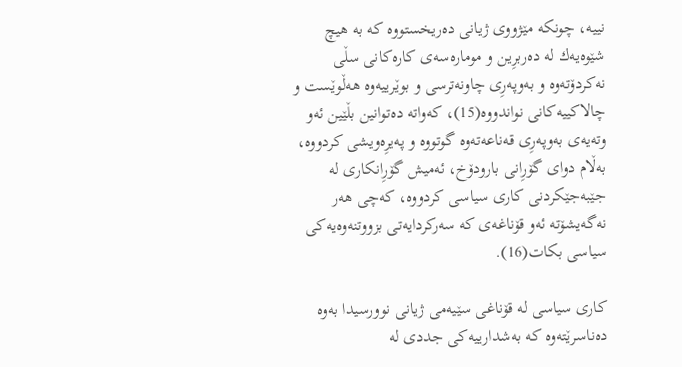نییه‌، چونكه‌ مێژووى ژیانى ده‌ریخستووه‌ كه‌ به‌ هیچ شێوه‌یه‌ك له‌ ده‌ربرِین و موماره‌سه‌ى كاره‌كانى سڵى نه‌كردۆته‌وه‌ و به‌وپه‌رِى چاونه‌ترسى و بوێرییه‌وه‌ هه‌ڵوێست و چالاكییه‌كانى نواندووه‌(15)، كه‌واته‌ ده‌توانین بڵێین ئه‌و وته‌یه‌ى به‌وپه‌رِى قه‌ناعه‌ته‌وه‌ گوتووه‌ و په‌یرِه‌ویشى كردووه‌، به‌ڵام دواى گۆرِانى بارودۆخ، ئه‌میش گۆرِانكارى له‌ جێبه‌جێكردنى كارى سیاسى كردووه‌، كه‌چى هه‌ر نه‌گه‌یشۆته‌ ئه‌و قۆناغه‌ى كه‌ سه‌ركردایه‌تى بزووتنه‌وه‌یه‌كى سیاسى بكات(16).

كارى سیاسى له‌ قۆناغى سێیه‌مى ژیانى نوورسیدا به‌وه‌ ده‌ناسرێته‌وه‌ كه‌ به‌شدارییه‌كى جددى له‌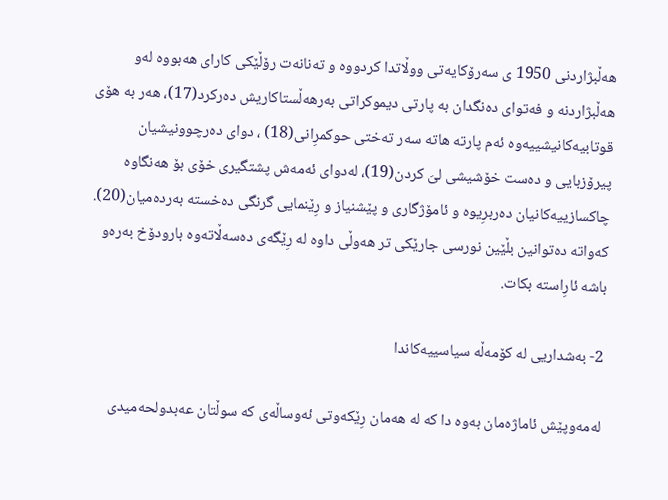هه‌ڵبژاردنى 1950 ى سه‌رۆكایه‌تى ووڵاتدا كردووه‌ و ته‌نانه‌ت رۆڵێكى كاراى هه‌بووه‌ له‌و هه‌ڵبژاردنه‌ و فه‌تواى ده‌نگدان به‌ پارتى دیموكراتى به‌رهه‌ڵستاكاریش ده‌ركرد(17)، هه‌ر به‌ هۆى قوتابیه‌كانیشییه‌وه‌ ئه‌م پارته‌ هاته‌ سه‌ر ته‌ختى حوكمرِانى(18) ، دواى ده‌رچوونیشیان پیرۆزبایى و ده‌ست خۆشیشى لىَ كردن(19)، له‌دواى ئه‌مه‌ش پشتگیرى خۆى بۆ هه‌نگاوه‌ چاكسازییه‌كانیان ده‌ربرِیوه‌ و ئامۆژگارى و پێشنیاز و رِێنمایى گرنگى ده‌خسته‌ به‌رده‌میان(20). كه‌واته‌ ده‌توانین بڵێین نورسى جارێكى تر هه‌وڵى داوه‌ له‌ رِێگه‌ى ده‌سه‌ڵاته‌وه‌ بارودۆخ به‌ره‌و باشه‌ ئارِاسته‌ بكات.

2- به‌شداریى له‌ كۆمه‌ڵه‌ سیاسییه‌كاندا

له‌مه‌وپێش ئاماژه‌مان به‌وه‌ دا كه‌ له‌ هه‌مان رِێكه‌وتى ئه‌وساڵه‌ى كه‌ سوڵتان عه‌بدولحه‌میدى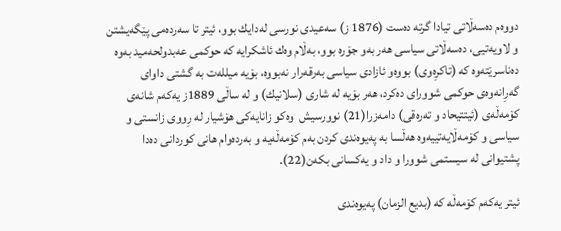دووه‌م ده‌سه‌ڵاتى تیادا گرته‌ ده‌ست (1876 ز) سه‌عیدى نورسى له‌دایك بوو، ئیتر تا سه‌رده‌مى پێگه‌یشتن و لاویه‌تیى، ده‌سه‌ڵاتى سیاسى هه‌ر به‌و جۆره‌ بوو، به‌ڵام وه‌ك ئاشكرایه‌ كه‌ حوكمى عه‌بدولحه‌مید به‌وه‌ ده‌ناسرێته‌وه‌ كه‌ (تاكرِه‌وى) بووه‌و ئازادى سیاسى به‌رقه‌رار نه‌بووه‌، بۆیه‌ میلله‌ت به‌ گشتى داواى گه‌رِانه‌وه‌ى حوكمى شووراى ده‌كرد، هه‌ر بۆیه‌ له‌ شارى (سلانیك) و له‌ ساڵى 1889ز یه‌كه‌م شانه‌ى كۆمه‌ڵه‌ى (ئیتتیحاد و ته‌ره‌قى) دامه‌زرا(21) نوورسیش  وه‌كو زانایه‌كى هۆشیار له‌ رِووى زانستى و سیاسى و كۆمه‌ڵایه‌تییه‌وه‌ هه‌ڵسا به‌ په‌یوه‌ندى كردن به‌م كۆمه‌ڵه‌یه‌ و به‌رده‌وام هانى كوردانى ده‌دا پشتیوانى له‌ سیستمى شوورا و داد و یه‌كسانى بكه‌ن(22).

ئیتر یه‌كه‌م كۆمه‌ڵه‌ كه‌ (بدیع الزمان) په‌یوه‌ندى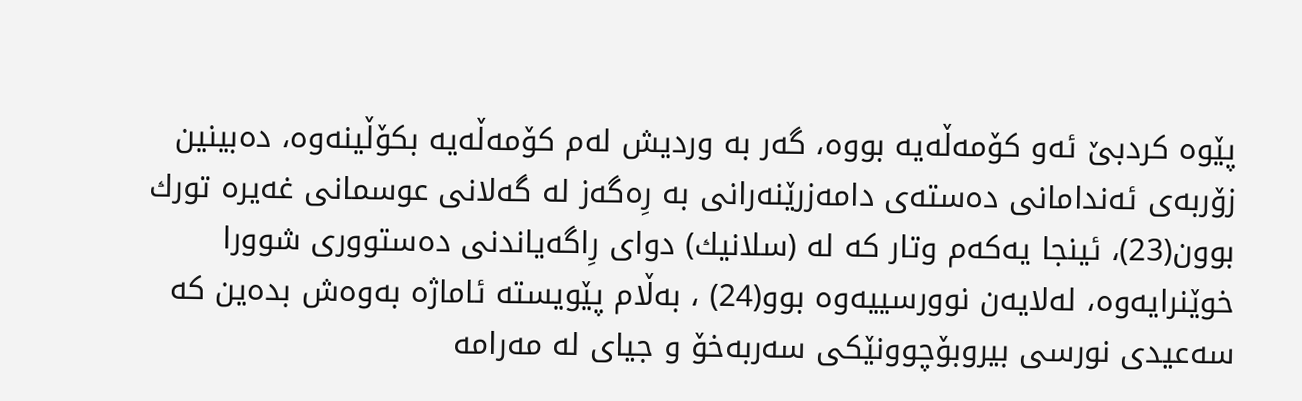پێوه‌ كردبێ ئه‌و كۆمه‌ڵه‌یه‌ بووه‌، گه‌ر به‌ وردیش له‌م كۆمه‌ڵه‌یه‌ بكۆڵینه‌وه‌، ده‌بینین زۆربه‌ى ئه‌ندامانى ده‌سته‌ى دامه‌زرێنه‌رانى به‌ رِه‌گه‌ز له‌ گه‌لانى عوسمانى غه‌یره‌ تورك بوون(23)، ئینجا یه‌كه‌م وتار كه‌ له‌ (سلانیك) دواى رِاگه‌یاندنى ده‌ستوورى شوورا خوێنرایه‌وه‌، له‌لایه‌ن نوورسییه‌وه‌ بوو(24) ، به‌ڵام پێویسته‌ ئاماژه‌ به‌وه‌ش بده‌ین كه‌ سه‌عیدى نورسى بیروبۆچوونێكى سه‌ربه‌خۆ و جیاى له‌ مه‌رامه‌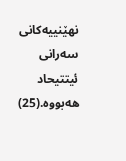نهێنییه‌كانى سه‌رانى ئیتتیحاد هه‌بووه‌.(25)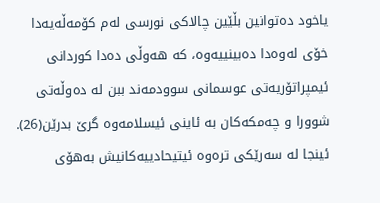یاخود ده‌توانین بڵێین چالاكى نورسى له‌م كۆمه‌ڵه‌یه‌دا خۆى له‌وه‌دا ده‌بینییه‌وه‌، كه‌ هه‌وڵى ده‌دا كوردانى ئیمپراتۆریه‌تى عوسمانى سوودمه‌ند ببن له‌ ده‌وڵه‌تى شوورا و چه‌مكه‌كان به‌ ئاینى ئیسلامه‌وه‌ گرێ بدرێن(26). ئینجا له‌ سه‌رێكى تره‌وه‌ ئیتیحادییه‌كانیش به‌هۆى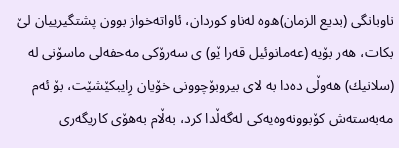ناوبانگى (بدیع الزمان)ه‌وه‌ له‌ناو كوردان، ئاواته‌خواز بوون پشتگیرییان لێ بكات، هه‌ر بۆیه‌ (عه‌مانوئیل قه‌را ێو) ى سه‌رۆكى مه‌حفه‌لى ماسۆنى له‌ (سلانیك) هه‌وڵى ده‌دا به‌ لاى بیروبۆچوونى خۆیان رِایبكێشێت، بۆ ئه‌م مه‌به‌سته‌ش كۆبوونه‌وه‌یه‌كى له‌گه‌ڵدا كرد، به‌ڵام به‌هۆى كاریگه‌رى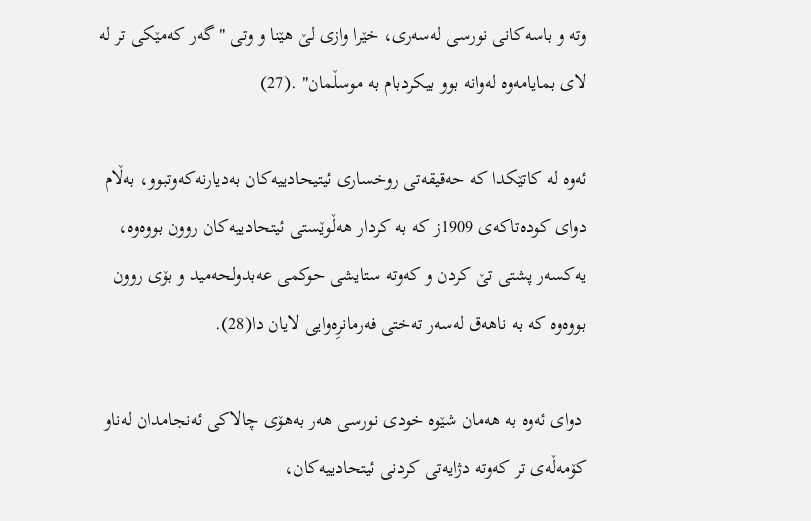وته‌ و باسه‌كانى نورسى له‌سه‌رى، خێرا وازى لێ هێنا و وتى " گه‌ر كه‌مێكى تر له‌ لاى بمایامه‌وه‌ له‌وانه‌ بوو بیكردبام به‌ موسڵمان" .(27)

ئه‌وه‌ له‌ كاتێكدا كه‌ حه‌قیقه‌تى روخسارى ئیتیحادییه‌كان به‌دیارنه‌كه‌وتبوو، به‌ڵام دواى كوده‌تاكه‌ى 1909ز كه‌ به‌ كردار هه‌ڵوێستى ئیتحادییه‌كان روون بووه‌وه‌، یه‌كسه‌ر پشتى تێ كردن و كه‌وته‌ ستایشى حوكمى عه‌بدولحه‌مید و بۆى روون بووه‌وه‌ كه‌ به‌ ناهه‌ق له‌سه‌ر ته‌ختى فه‌رمانرِه‌وایى لایان دا(28).

 دواى ئه‌وه‌ به‌ هه‌مان شێوه‌ خودى نورسى هه‌ر به‌هۆى چالاكى ئه‌نجامدان له‌ناو كۆمه‌ڵه‌ى تر كه‌وته‌ دژایه‌تى كردنى ئیتحادییه‌كان،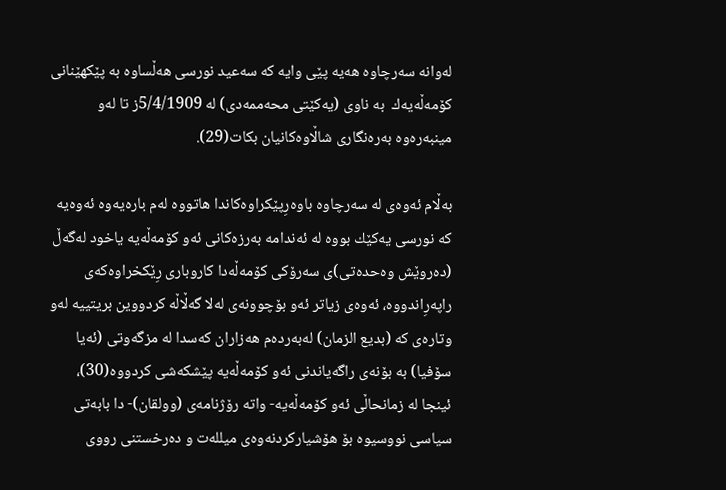له‌وانه‌ سه‌رچاوه‌ هه‌یه‌ پێى وایه‌ كه‌ سه‌عید نورسى هه‌ڵساوه‌ به‌ پێكهێنانى كۆمه‌ڵه‌یه‌ك  به‌ ناوى (یه‌كێتى محه‌ممه‌دى) له‌ 5/4/1909ز تا له‌و مینبه‌ره‌وه‌ به‌ره‌نگارى شاڵاوه‌كانیان بكات(29).

به‌ڵام ئه‌وه‌ى له‌ سه‌رچاوه‌ باوه‌رِپێكراوه‌كاندا هاتووه‌ له‌م باره‌یه‌وه‌ ئه‌وه‌یه‌ كه‌ نورسى یه‌كێك بووه‌ له‌ ئه‌ندامه‌ به‌رزه‌كانى ئه‌و كۆمه‌ڵه‌یه‌ یاخود له‌گه‌ڵ (ده‌روێش وه‌حده‌تى)ى سه‌رۆكى كۆمه‌ڵه‌دا كاروبارى رِێكخراوه‌كه‌ى راپه‌رِاندووه‌، ئه‌وه‌ى زیاتر ئه‌و بۆچوونه‌ى له‌لا گه‌ڵاڵه‌ كردووین بریتییه‌ له‌و وتاره‌ى كه‌ (بدیع الزمان) له‌به‌رده‌م هه‌زاران كه‌سدا له‌ مزگه‌وتى (ئه‌یا سۆفیا) به‌ بۆنه‌ى راگه‌یاندنى ئه‌و كۆمه‌ڵه‌یه‌ پێشكه‌شى كردووه‌(30)، ئینجا له‌ زمانحاڵى ئه‌و كۆمه‌ڵه‌یه‌- واته‌ رۆژنامه‌ى (وولقان)- دا بابه‌تى سیاسى نووسیوه‌ بۆ هۆشیاركردنه‌وه‌ى میلله‌ت و ده‌رخستنى رووى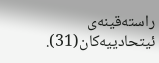راسته‌قینه‌ى ئیتحادییه‌كان(31).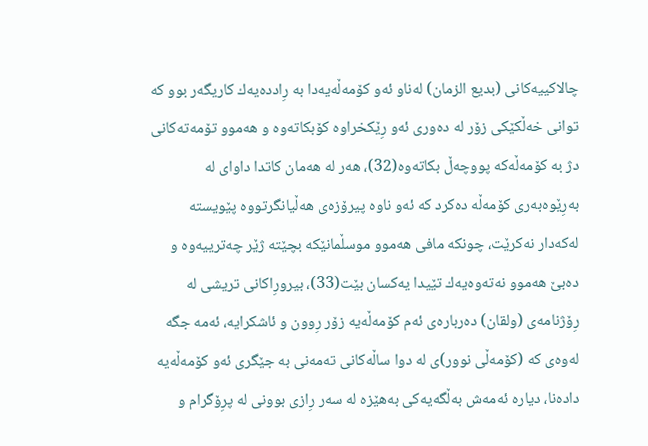چالاكییه‌كانى (بدیع الزمان) له‌ناو ئه‌و كۆمه‌ڵه‌یه‌دا به‌ رِادده‌یه‌ك كاریگه‌ر بوو كه‌ توانى خه‌ڵكێكى زۆر له‌ ده‌ورى ئه‌و رِێكخراوه‌ كۆبكاته‌وه‌ و هه‌موو تۆمه‌ته‌كانى دژ به‌ كۆمه‌ڵه‌كه‌ پووچه‌ڵ بكاته‌وه‌(32)، هه‌ر له‌ هه‌مان كاتدا داواى له‌ به‌رِێوه‌به‌رى كۆمه‌ڵه‌ ده‌كرد كه‌ ئه‌و ناوه‌ پیرۆزه‌ى هه‌ڵیانگرتووه‌ پێویسته‌ له‌كه‌دار نه‌كرێت، چونكه‌ مافى هه‌موو موسڵمانێكه‌ بچێته‌ ژێر چه‌ترییه‌وه‌ و ده‌بێ هه‌موو نه‌ته‌وه‌یه‌ك تێیدا یه‌كسان بێت(33)، بیرورِاكانی تریشى له‌ رِۆژنامه‌ى (ولقان) ده‌رباره‌ى ئه‌م كۆمه‌ڵه‌یه‌ زۆر رِوون و ئاشكرایه‌، ئه‌مه‌ جگه‌ له‌وه‌ى كه‌ (كۆمه‌ڵى نوور)ى له‌ دوا ساڵه‌كانى ته‌مه‌نى به‌ جێگرى ئه‌و كۆمه‌ڵه‌یه‌ داده‌نا، دیاره‌ ئه‌مه‌ش به‌ڵگه‌یه‌كى به‌هێزه‌ له‌ سه‌ر رِازى بوونى له‌ پرِۆگرام و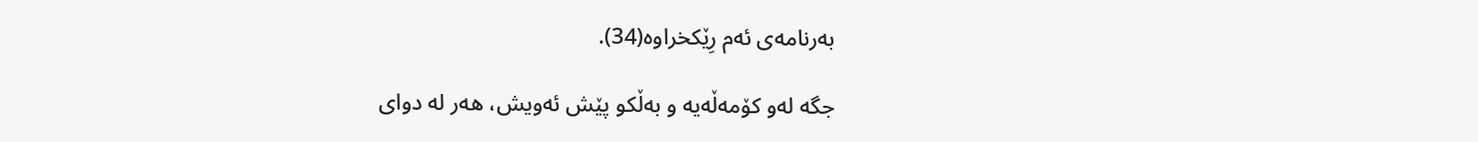به‌رنامه‌ى ئه‌م رِێكخراوه‌(34).

جگه‌ له‌و كۆمه‌ڵه‌یه‌ و به‌ڵكو پێش ئه‌ویش، هه‌ر له‌ دواى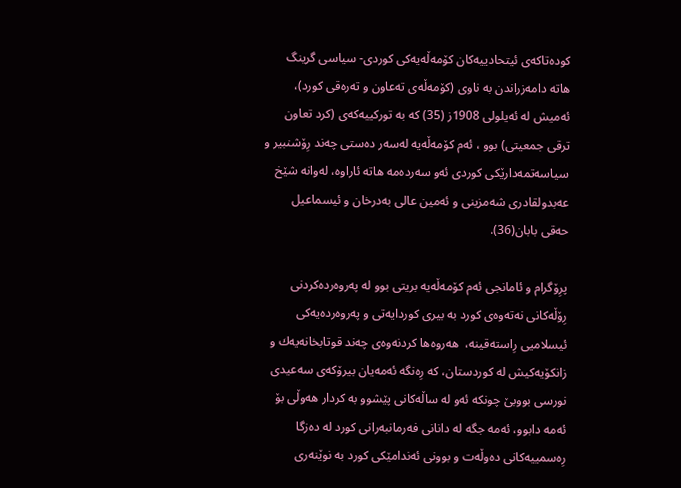كوده‌تاكه‌ى ئیتحادییه‌كان كۆمه‌ڵه‌یه‌كى كوردى- سیاسى گرینگ هاته‌ دامه‌زراندن به‌ ناوى (كۆمه‌ڵه‌ى ته‌عاون و ته‌ره‌قى كورد)، ئه‌میش له‌ ئه‌یلولى 1908ز (35) كه‌ به‌ توركییه‌كه‌ى (كرد تعاون ترقى جمعیتى) بوو ، ئه‌م كۆمه‌ڵه‌یه‌ له‌سه‌ر ده‌ستى چه‌ند رِۆشنبیر و سیاسه‌تمه‌دارێكى كوردى ئه‌و سه‌رده‌مه‌ هاته‌ ئاراوه‌، له‌وانه‌ شێخ عه‌بدولقادرى شه‌مزینى و ئه‌مین عالى به‌درخان و ئیسماعیل حه‌قى بابان(36).

پرِۆگرام و ئامانجى ئه‌م كۆمه‌ڵه‌یه‌ بریتى بوو له‌ په‌روه‌رده‌كردنى رِۆڵه‌كانى نه‌ته‌وه‌ى كورد به‌ بیرى كوردایه‌تى و په‌روه‌رده‌یه‌كى ئیسلامیى رِاسته‌قینه‌،  هه‌روه‌ها كردنه‌وه‌ى چه‌ند قوتابخانه‌یه‌ك و زانكۆیه‌كیش له‌ كوردستان، كه‌ رِه‌نگه‌ ئه‌مه‌یان بیرۆكه‌ى سه‌عیدى نورسى بووبێ چونكه‌ ئه‌و له‌ ساڵه‌كانى پێشوو به‌ كردار هه‌وڵى بۆ ئه‌مه‌ دابوو، ئه‌مه‌ جگه‌ له‌ دانانى فه‌رمانبه‌رانى كورد له‌ ده‌زگا رِه‌سمییه‌كانى ده‌وڵه‌ت و بوونى ئه‌ندامێكى كورد به‌ نوێنه‌رى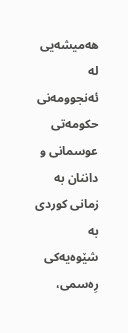هه‌میشه‌یى له‌ ئه‌نجوومه‌نى حكومه‌تى عوسمانى و داننان به‌ زمانى كوردى به‌ شێوه‌یه‌كى رِه‌سمى،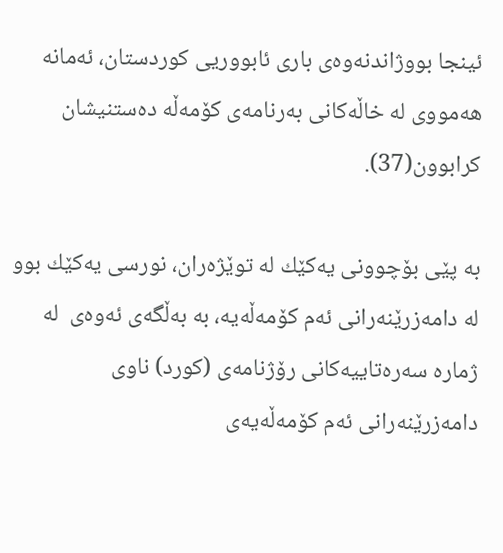ئینجا بووژاندنه‌وه‌ى بارى ئابووریى كوردستان، ئه‌مانه‌ هه‌مووى له‌ خاڵه‌كانى به‌رنامه‌ى كۆمه‌ڵه‌ ده‌ستنیشان كرابوون(37).

به‌ پێى بۆچوونى یه‌كێك له‌ توێژه‌ران، نورسى یه‌كێك بوو له‌ دامه‌زرێنه‌رانى ئه‌م كۆمه‌ڵه‌یه‌، به‌ به‌ڵگه‌ى ئه‌وه‌ى  له‌ ژماره‌ سه‌ره‌تاییه‌كانى رۆژنامه‌ى (كورد) ناوى دامه‌زرێنه‌رانى ئه‌م كۆمه‌ڵه‌یه‌ى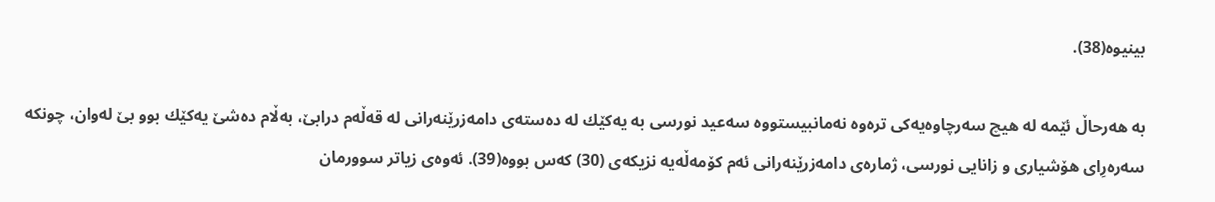بینیوه‌(38).

به‌ هه‌رحاڵ ئێمه‌ له‌ هیچ سه‌رچاوه‌یه‌كى تره‌وه‌ نه‌مانبیستووه‌ سه‌عید نورسى به‌ یه‌كێك له‌ ده‌سته‌ى دامه‌زرێنه‌رانى له‌ قه‌ڵه‌م درابێ، به‌ڵام ده‌شێ یه‌كێك بوو بێ له‌وان، چونكه‌ سه‌ره‌رِاى هۆشیارى و زانایى نورسى، ژماره‌ى دامه‌زرێنه‌رانى ئه‌م كۆمه‌ڵه‌یه‌ نزیكه‌ى (30) كه‌س بووه‌(39). ئه‌وه‌ى زیاتر سوورمان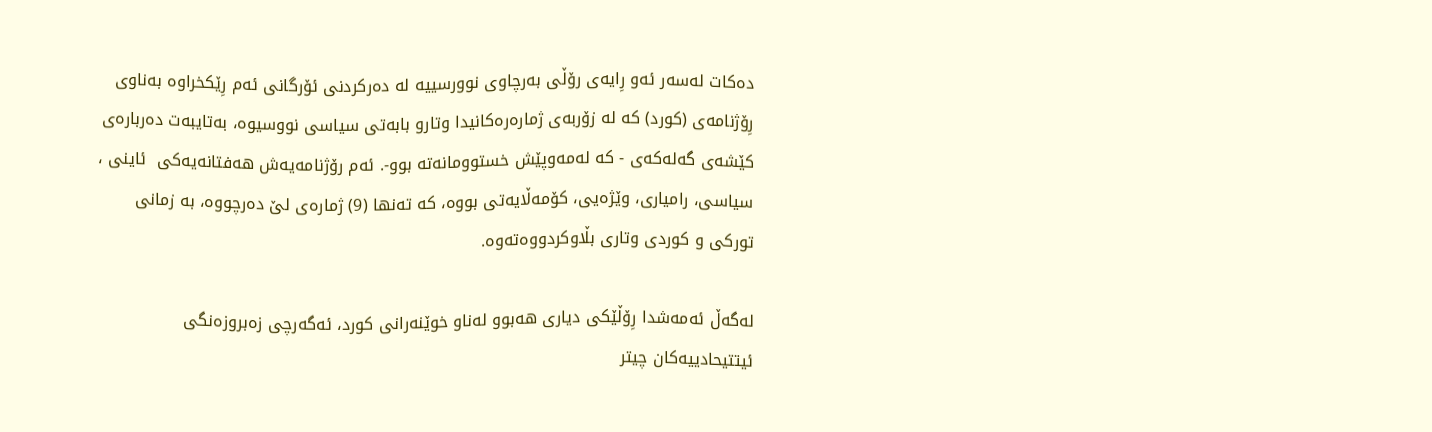ده‌كات له‌سه‌ر ئه‌و رِایه‌ى رۆڵى به‌رچاوى نوورسییه‌ له‌ ده‌ركردنى ئۆرگانى ئه‌م رِێكخراوه‌ به‌ناوى رِۆژنامه‌ى (كورد) كه‌ له‌ زۆربه‌ى ژماره‌ره‌كانیدا وتارو بابه‌تى سیاسى نووسیوه‌، به‌تایبه‌ت ده‌رباره‌ى كێشه‌ى گه‌له‌كه‌ى - كه‌ له‌مه‌وپێش خستوومانه‌ته‌ بوو-. ئه‌م رۆژنامه‌یه‌ش هه‌فتانه‌یه‌كى  ئاینى ، سیاسى، رامیارى، وێژه‌یى، كۆمه‌ڵایه‌تى بووه‌، كه‌ ته‌نها (9) ژماره‌ى لێ ده‌رچووه‌، به‌ زمانى توركى و كوردى وتارى بڵاوكردووه‌ته‌وه‌.

له‌گه‌ڵ ئه‌مه‌شدا رِۆڵێكى دیارى هه‌بوو له‌ناو خوێنه‌رانى كورد، ئه‌گه‌رچى زه‌بروزه‌نگى ئیتتیحادییه‌كان چیتر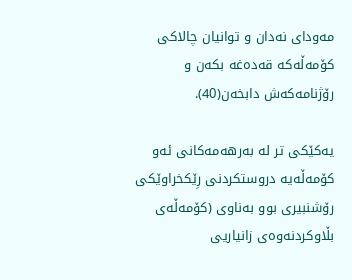مه‌وداى نه‌دان و توانیان چالاكى كۆمه‌ڵه‌كه‌ قه‌ده‌غه‌ بكه‌ن و رۆژنامه‌كه‌ش دابخه‌ن(40).

یه‌كێكى تر له‌ به‌رهه‌مه‌كانى ئه‌و كۆمه‌ڵه‌یه‌ دروستكردنى رِێكخراوێكى رۆشنبیرى بوو به‌ناوى (كۆمه‌ڵه‌ى بڵاوكردنه‌وه‌ى زانیاریى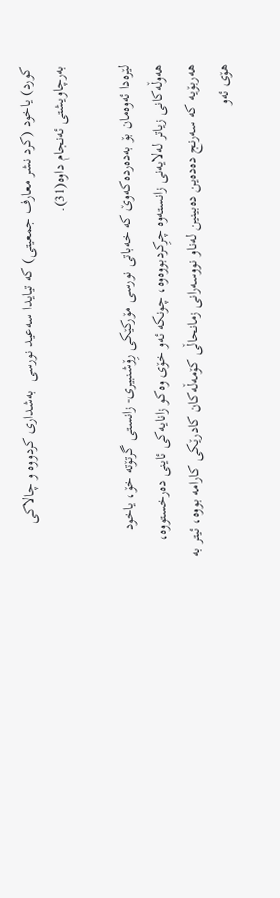كورد) یاخود (كرد نشر معارف جمعیتى) كه‌ تیایدا سه‌عید نورسى  به‌شدارى كردووه‌ و چالاكى به‌رچاویشتى ئه‌نجام داوه‌(31).

لێره‌دا ئه‌وه‌مان بۆ به‌ده‌رده‌كه‌وێ كه‌ خه‌باتى نورسى مۆركێكى رِۆشنبیرى- زانستى گرتۆته‌ خۆ، یاخود هه‌وڵه‌كانى زیاتر له‌لایه‌نى زانسته‌وه‌ چرِكردبووه‌وه‌، چونكه‌ ئه‌و خۆى وه‌كو زانایه‌كى ئاینى ده‌رخستووه‌، هه‌ربۆیه‌ كه‌ سه‌رنج ده‌ده‌ین ده‌بینین له‌ناو نووسه‌رانى زمانحاڵى كۆمه‌ڵه‌كان كادرێكى كارامه‌ بووه‌، ئیتر به‌ هۆى ئه‌و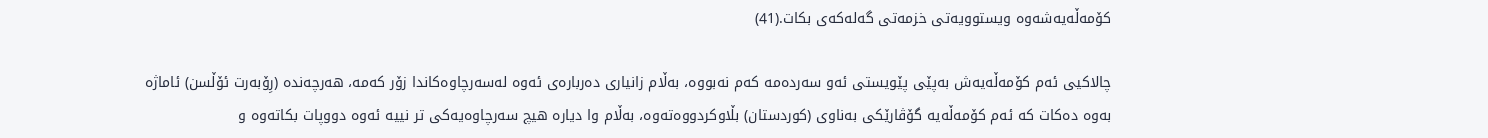كۆمه‌ڵه‌یه‌شه‌وه‌ ویستوویه‌تى خزمه‌تى گه‌له‌كه‌ى بكات.(41)

چالاكیى ئه‌م كۆمه‌ڵه‌یه‌ش به‌پێى پێویستى ئه‌و سه‌رده‌مه‌ كه‌م نه‌بووه‌، به‌ڵام زانیارى ده‌رباره‌ى ئه‌وه‌ له‌سه‌رچاوه‌كاندا زۆر كه‌مه‌، هه‌رچه‌نده‌ (رِۆبه‌رت ئۆڵسن) ئاماژه‌ به‌وه‌ ده‌كات كه‌ ئه‌م كۆمه‌ڵه‌یه‌ گۆڤارێكى به‌ناوى (كوردستان) بڵاوكردووه‌ته‌وه‌، به‌ڵام وا دیاره‌ هیچ سه‌رچاوه‌یه‌كى تر نییه‌ ئه‌وه‌ دووپات بكاته‌وه‌ و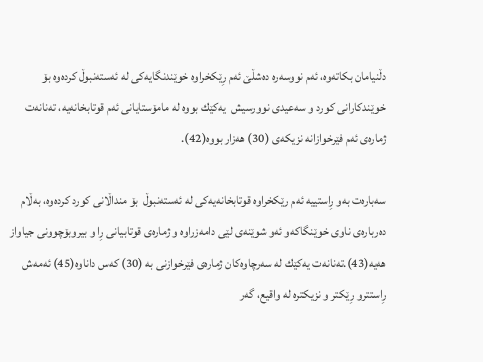دڵنیامان بكاته‌وه‌، ئه‌م نووسه‌ره‌ ده‌شڵێ ئه‌م رِێكخراوه‌ خوێندنگایه‌كى له‌ ئه‌سته‌نبوڵ كرده‌وه‌ بۆ خوێندكارانى كورد و سه‌عیدى نوورسیش  یه‌كێك بووه‌ له‌ مامۆستایانى ئه‌م قوتابخانه‌یه‌، ته‌نانه‌ت ژماره‌ى ئه‌م فێرخوازانه‌ نزیكه‌ى (30) هه‌زار بووه‌(42).

سه‌باره‌ت به‌و رِاستییه‌ ئه‌م رێكخراوه‌ قوتابخانه‌یه‌كى له‌ ئه‌سته‌نبوڵ  بۆ منداڵانى كورد كرده‌وه‌، به‌ڵام ده‌رباره‌ى ناوى خوێنگاكه‌و ئه‌و شوێنه‌ى لێى دامه‌زراوه‌ و ژماره‌ى قوتابیانى رِا و بیروبۆچوونى جیاواز هه‌یه‌(43).ته‌نانه‌ت یه‌كێك له‌ سه‌رچاوه‌كان ژماره‌ى فێرخوازنى به‌ (30) كه‌س داناوه‌(45) ئه‌مه‌ش رِاستترو رِێكتر و نزیكتره‌ له‌ واقیع، گه‌ر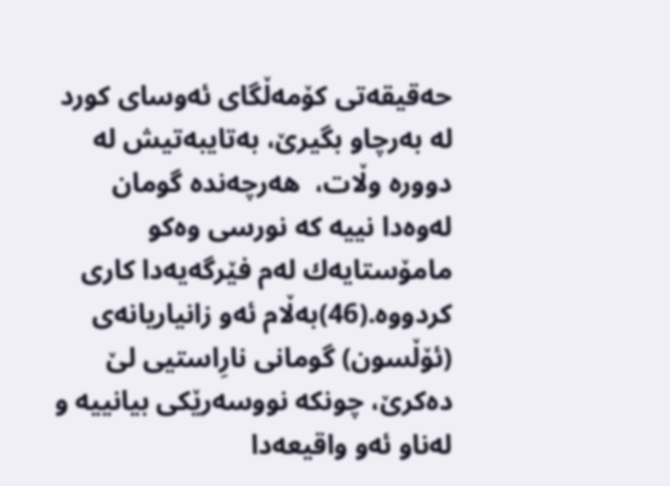حه‌قیقه‌تى كۆمه‌ڵگاى ئه‌وساى كورد له‌ به‌رچاو بگیرێ، به‌تایبه‌تیش له‌ دووره‌ وڵات،  هه‌رچه‌نده‌ گومان له‌وه‌دا نییه‌ كه‌ نورسى وه‌كو مامۆستایه‌ك له‌م فێرگه‌یه‌دا كارى كردووه‌.(46)به‌ڵام ئه‌و زانیاریانه‌ى (ئۆڵسون) گومانى نارِاستیى لێ ده‌كرێ، چونكه‌ نووسه‌رێكى بیانییه‌ و له‌ناو ئه‌و واقیعه‌دا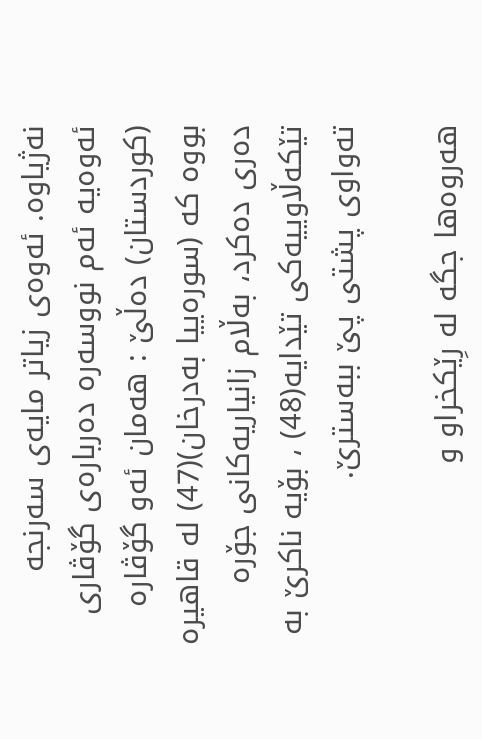نه‌ژیاوه‌. ئه‌وه‌ى زیاتر مایه‌ى سه‌رنجه‌ ئه‌وه‌یه‌ ئه‌م نووسه‌ره‌ ده‌رباره‌ى گۆڤارى (كوردستان) ده‌ڵێ : هه‌مان ئه‌و گۆڤاره‌ بووه‌ كه‌ (سوره‌ییا به‌درخان)(47) له‌ قاهیره‌ ده‌رى ده‌كرد، به‌ڵام زانیاریه‌كانى جۆره‌ تێكه‌ڵاوییه‌كى تێدایه‌(48) ، بۆیه‌ ناكرێ به‌ ته‌واوى پشتى پێ ببه‌سترێ.

هه‌روه‌ها جگه‌ له‌ رِێكخراو و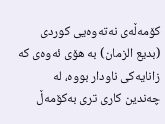كۆمه‌ڵه‌ى نه‌ته‌وه‌یى كوردى (بدیع الزمان) به‌ هۆى ئه‌وه‌ى كه‌ زانایه‌كى ناودار بووه‌، له‌ چه‌ندین كارى ترى به‌كۆمه‌ڵ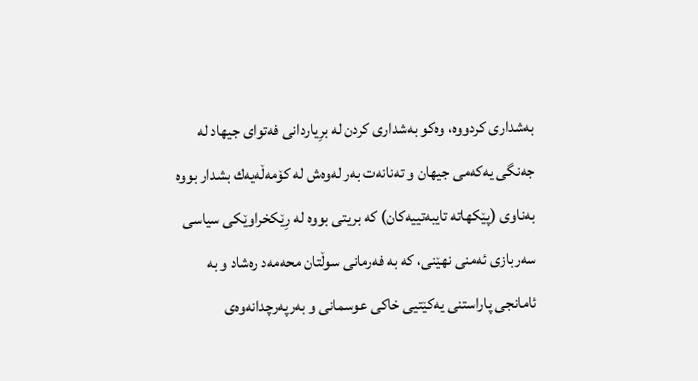به‌شدارى كردووه‌، وه‌كو به‌شدارى كردن له‌ برِیاردانى فه‌تواى جیهاد له‌ جه‌نگى یه‌كه‌مى جیهان و ته‌نانه‌ت به‌ر له‌وه‌ش له‌ كۆمه‌ڵه‌یه‌ك بشدار بووه‌ به‌ناوى (پێكهاته‌ تایبه‌تییه‌كان) كه‌ بریتى بووه‌ له‌ رِێكخراوێكى سیاسى سه‌ربازى ئه‌منى نهێنى، كه‌ به‌ فه‌رمانى سوڵتان محه‌مه‌د ره‌شاد و به‌ ئامانجى پاراستنى یه‌كێتیى خاكى عوسمانى و به‌رپه‌رچدانه‌وه‌ى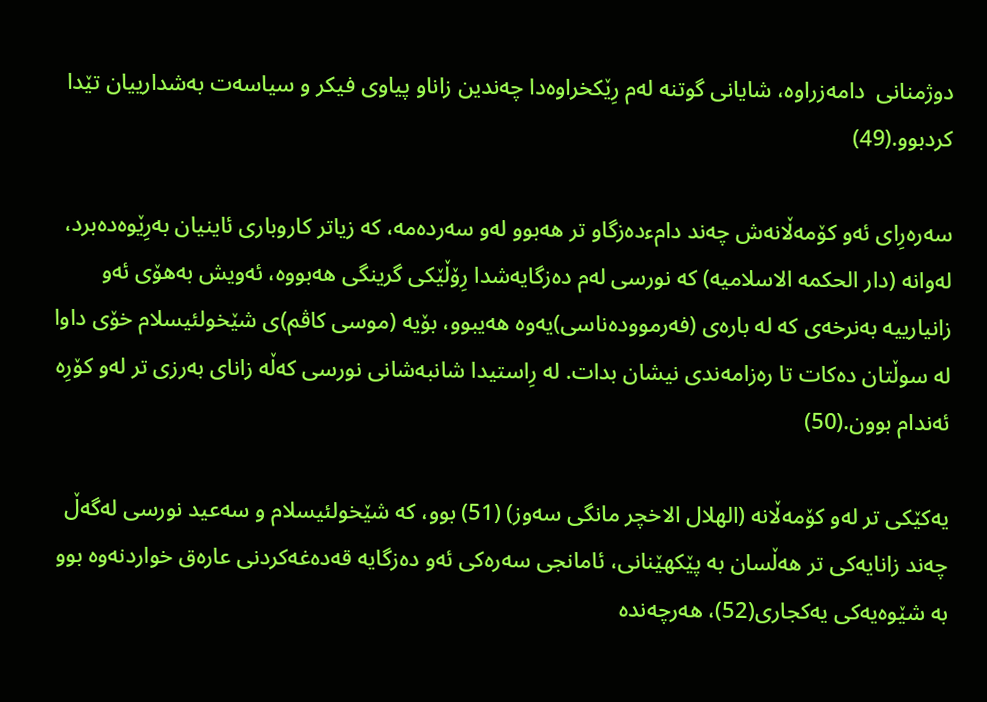دوژمنانى  دامه‌زراوه‌، شایانى گوتنه‌ له‌م رِێكخراوه‌دا چه‌ندین زاناو پیاوى فیكر و سیاسه‌ت به‌شدارییان تێدا كردبوو.(49)

سه‌ره‌رِاى ئه‌و كۆمه‌ڵانه‌ش چه‌ند دامءده‌زگاو تر هه‌بوو له‌و سه‌رده‌مه‌، كه‌ زیاتر كاروبارى ئاینیان به‌رِێوه‌ده‌برد، له‌وانه‌ (دار الحكمه‌ الاسلامیه‌) كه‌ نورسى له‌م ده‌زگایه‌شدا رِۆڵێكى گرینگى هه‌بووه‌، ئه‌ویش به‌هۆى ئه‌و زانیارییه‌ به‌نرخه‌ى كه‌ له‌ باره‌ى (فه‌رمووده‌ناسى)یه‌وه‌ هه‌یبوو، بۆیه‌ (موسى كاڤم)ى شێخولئیسلام خۆى داوا له‌ سوڵتان ده‌كات تا ره‌زامه‌ندى نیشان بدات. له‌ رِاستیدا شانبه‌شانى نورسى كه‌ڵه‌ زاناى به‌رزى تر له‌و كۆرِه‌ ئه‌ندام بوون.(50)

یه‌كێكى تر له‌و كۆمه‌ڵانه‌ (الهلال الاخچر مانگى سه‌وز) (51) بوو، كه‌ شێخولئیسلام و سه‌عید نورسى له‌گه‌ڵ چه‌ند زانایه‌كى تر هه‌ڵسان به‌ پێكهێنانى، ئامانجى سه‌ره‌كى ئه‌و ده‌زگایه‌ قه‌ده‌غه‌كردنى عاره‌ق خواردنه‌وه‌ بوو به‌ شێوه‌یه‌كى یه‌كجارى(52)، هه‌رچه‌نده‌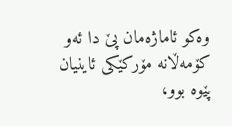وه‌كو ئاماژه‌مان پێ دا ئه‌و كۆمه‌ڵانه‌ مۆركێكى ئاینیان پێوه‌ بوو،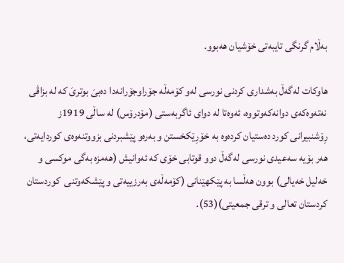به‌ڵام گرنگى تایبه‌تى خۆشیان هه‌بوو.

هاوكات له‌گه‌ڵ به‌شدارى كردنى نورسى له‌و كۆمه‌ڵه‌ جۆراوجۆرانه‌دا ده‌بىَ بوترىَ كه‌ له‌ بزاڤى نه‌ته‌وه‌كه‌ى دوانه‌كه‌وتووه‌، ئه‌وه‌تا له‌ دواى ئاگربه‌ستى (مۆدرۆس) له‌ ساڵى 1919ز  رِۆشنبیرانى كورد ده‌ستیان كرده‌وه‌ به‌ خۆرِێكخستن و به‌ره‌و پێشبردنى بزووتنه‌وه‌ى كوردایه‌تى، هه‌ر بۆیه‌ سه‌عیدى نورسى له‌گه‌ڵ دوو قوتابى خۆى كه‌ ئه‌وانیش (هه‌مزه‌ به‌گى موكسى و خه‌لیل خه‌یالى) بوون هه‌ڵسا به‌ پێكهێنانى (كۆمه‌ڵه‌ى به‌رزییه‌تى و پێشكه‌وتنى  كوردستان كردستان تعالى و ترقى جمعیتى)(53).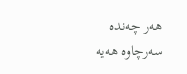هه‌ر چه‌نده‌ سه‌رچاوه‌ هه‌یه‌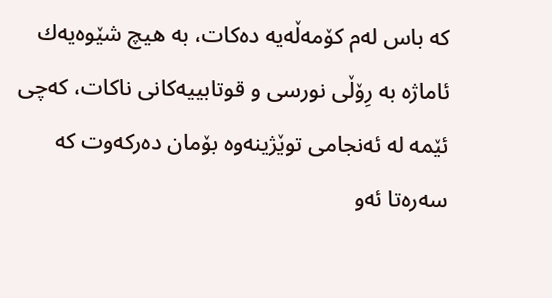كه‌ باس له‌م كۆمه‌ڵه‌یه‌ ده‌كات، به‌ هیچ شێوه‌یه‌ك ئاماژه‌ به‌ رِۆڵى نورسى و قوتابییه‌كانى ناكات، كه‌چى ئێمه‌ له‌ ئه‌نجامى توێژینه‌وه‌ بۆمان ده‌ركه‌وت كه‌ سه‌ره‌تا ئه‌و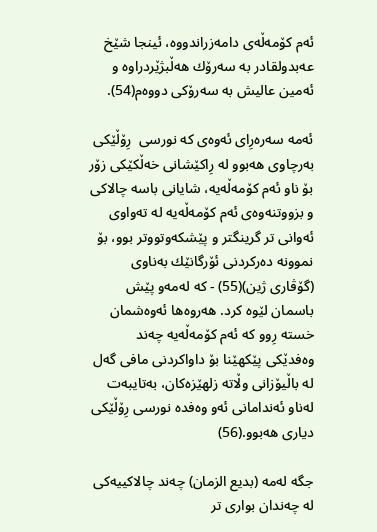ئه‌م كۆمه‌ڵه‌ى دامه‌زراندووه‌، ئینجا شێخ عه‌بدولقادر به‌ سه‌رۆك هه‌ڵبژێردراوه‌ و ئه‌مین عالیش به‌ سه‌رۆكى دووه‌م(54).

ئه‌مه‌ سه‌ره‌رِاى ئه‌وه‌ى كه‌ نورسى  رِۆڵێكى به‌رچاوى هه‌بوو له‌ رِاكێشانى خه‌ڵكێكى زۆر بۆ ناو ئه‌م كۆمه‌ڵه‌یه‌، شایانى باسه‌ چالاكى و بزووتنه‌وه‌ى ئه‌م كۆمه‌ڵه‌یه‌ له‌ ته‌واوى ئه‌وانى تر گرینگتر و پێشكه‌وتووتر بوو، بۆ نموونه‌ ده‌ركردنى ئۆرگانێك به‌ناوى (گۆڤارى ژین)(55) - كه‌ له‌مه‌و پێش باسمان لێوه‌ كرد. هه‌روه‌ها ئه‌وه‌شمان خسته‌ رِوو كه‌ ئه‌م كۆمه‌ڵه‌یه‌ چه‌ند وه‌فدێكى پێكهێنا بۆ داواكردنی مافى گه‌ل له‌ باڵیۆزانى وڵاته‌ زلهێزه‌كان، به‌تایبه‌ت له‌ناو ئه‌ندامانى ئه‌و وه‌فده‌ نورسى رِۆڵێكى دیاری هه‌بوو.(56)

جگه‌ له‌مه‌ (بدیع الزمان) چه‌ند چالاكییه‌كى له‌ چه‌ندان بوارى تر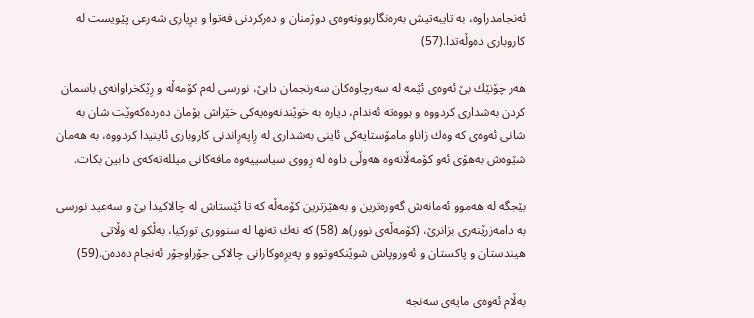ئه‌نجامدراوه‌، به‌ تایبه‌تیش به‌ره‌نگاربوونه‌وه‌ى دوژمنان و ده‌ركردنى فه‌توا و برِیارى شه‌رعى پێویست له‌ كاروبارى ده‌وڵه‌تدا.(57)

هه‌ر چۆنێك بێ ئه‌وه‌ى ئێمه‌ له‌ سه‌رچاوه‌كان سه‌رنجمان دابێ، نورسى له‌م كۆمه‌ڵه‌ و رِێكخراوانه‌ى باسمان كردن به‌شدارى كردووه‌ و بووه‌ته‌ ئه‌ندام، دیاره‌ به‌ خوێندنه‌وه‌یه‌كى خێراش بۆمان ده‌رده‌كه‌وێت شان به‌ شانى ئه‌وه‌ى كه‌ وه‌ك زاناو مامۆستایه‌كى ئاینى به‌شدارى له‌ رِاپه‌رِاندنى كاروبارى ئاینیدا كردووه‌، به‌ هه‌مان شێوه‌ش به‌هۆى ئه‌و كۆمه‌ڵانه‌وه‌ هه‌وڵى داوه‌ له‌ رِووى سیاسییه‌وه‌ مافه‌كانى میلله‌ته‌كه‌ى دابین بكات.

بێجگه‌ له‌ هه‌موو ئه‌مانه‌ش گه‌وره‌ترین و به‌هێزترین كۆمه‌ڵه‌ كه‌ تا ئێستاش له‌ چالاكیدا بێ و سه‌عید نورسى به‌ دامه‌زرێنه‌رى بزانرێ، (كۆمه‌ڵه‌ى نوور)ه‌ (58) كه‌ نه‌ك ته‌نها له‌ سنوورى توركیا، به‌ڵكو له‌ وڵاتى هیندستان و پاكستان و ئه‌وروپاش شوێنكه‌وتوو و په‌یرِه‌وكارانى چالاكى جۆراوجۆر ئه‌نجام ده‌ده‌ن.(59)

به‌ڵام ئه‌وه‌ى مایه‌ى سه‌نجه‌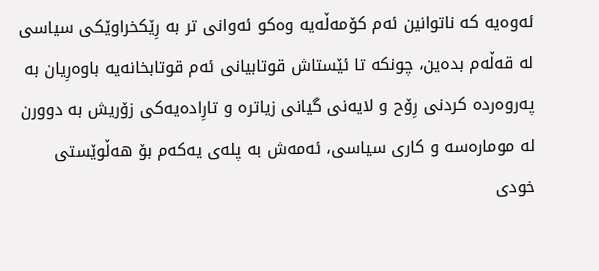ئه‌وه‌یه‌ كه‌ ناتوانین ئه‌م كۆمه‌ڵه‌یه‌ وه‌كو ئه‌وانى تر به‌ رِێكخراوێكى سیاسى له‌ قه‌ڵه‌م بده‌ین، چونكه‌ تا ئێستاش قوتابیانى ئه‌م قوتابخانه‌یه‌ باوه‌رِیان به‌ په‌روه‌رده‌ كردنى رِۆح و لایه‌نى گیانى زیاتره‌ و تارِاده‌یه‌كى زۆریش به‌ دوورن له‌ موماره‌سه‌ و كارى سیاسى، ئه‌مه‌ش به‌ پله‌ى یه‌كه‌م بۆ هه‌ڵوێستى خودى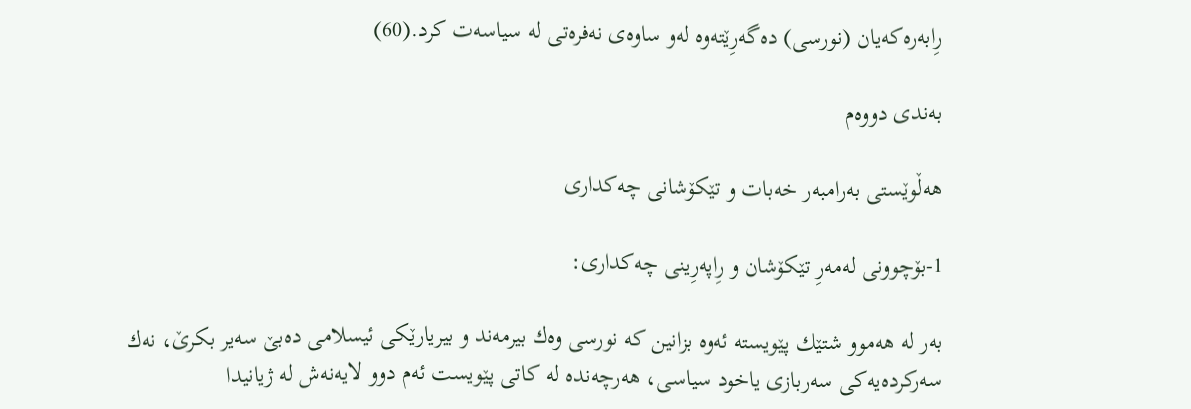رِابه‌ره‌كه‌یان (نورسى) ده‌گه‌رِێته‌وه‌ له‌و ساوه‌ى نه‌فره‌تى له‌ سیاسه‌ت كرد.(60)

به‌ندى دووه‌م

هه‌ڵوێستى به‌رامبه‌ر خه‌بات و تێكۆشانى چه‌كدارى

1-بۆچوونى له‌مه‌رِ تێكۆشان و رِاپه‌رِینى چه‌كدارى:

به‌ر له‌ هه‌موو شتێك پێویسته‌ ئه‌وه‌ بزانین كه‌ نورسى وه‌ك بیرمه‌ند و بیریارێكى ئیسلامى ده‌بێ سه‌یر بكرێ، نه‌ك سه‌ركرده‌یه‌كى سه‌ربازى یاخود سیاسى، هه‌رچه‌نده‌ له‌ كاتى پێویست ئه‌م دوو لایه‌نه‌ش له‌ ژیانیدا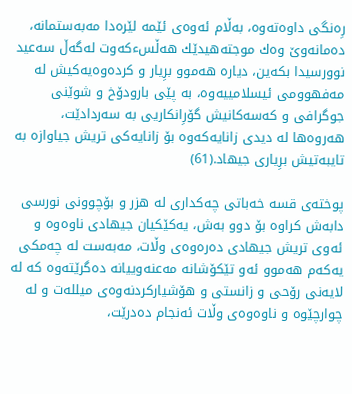رِه‌نگى داوه‌ته‌وه‌، به‌ڵام ئه‌وه‌ى ئێمه‌ لێره‌دا مه‌به‌ستمانه‌، ده‌مانه‌وێ وه‌ك موجته‌هیدێك هه‌ڵسءكه‌وت له‌گه‌ڵ سه‌عید نوورسیدا بكه‌ین، دیاره‌ هه‌موو برِیار و كرده‌وه‌یه‌كیش له‌ مه‌فهوومى ئیسلامییه‌وه‌، به‌ پێى بارودۆخ و شوێنى جوگرافى و كه‌سه‌كانیش گۆرِانكاریى به‌ سه‌ردادێت، هه‌روه‌ها له‌ دیدى زانایه‌كه‌وه‌ بۆ زانایه‌كى تریش جیاوازه‌ به‌ تایبه‌تیش برِیارى جیهاد.(61)

پوخته‌ى قسه‌ خه‌باتى چه‌كدارى له‌ هزر و بۆچوونى نورسى دابه‌ش كراوه‌ بۆ دوو به‌ش، یه‌كێكیان جیهادى ناوه‌وه‌ و ئه‌وى تریش جیهادى ده‌ره‌وه‌ى وڵات، مه‌به‌ست له‌ چه‌مكى یه‌كه‌م هه‌موو ئه‌و تێكۆشانه‌ مه‌عنه‌وییانه‌ ده‌گرێته‌وه‌ كه‌ له‌ لایه‌نى رۆحى و زانستى و هۆشیاركردنه‌وه‌ى میلله‌ت و له‌ چوارچێوه‌ و ناوه‌وه‌ى وڵات ئه‌نجام ده‌درێت،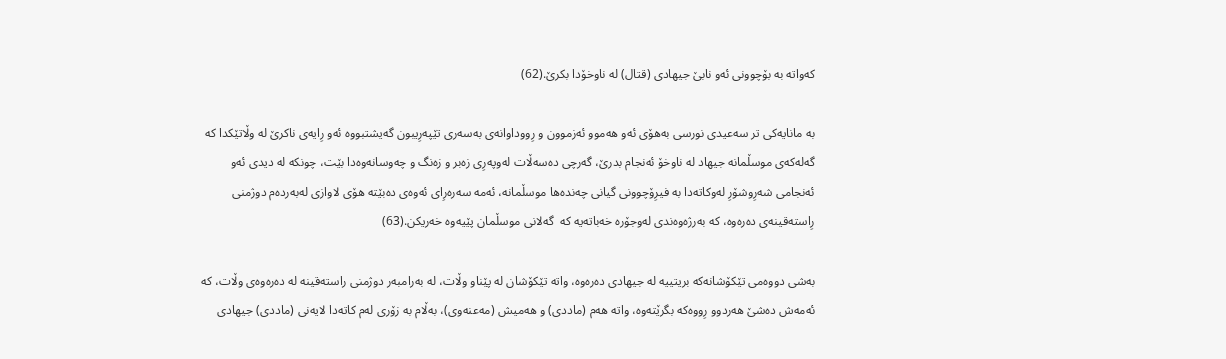كه‌واته‌ به‌ بۆچوونى ئه‌و نابێ جیهادى (قتال) له‌ ناوخۆدا بكرێ.(62)

به‌ مانایه‌كى تر سه‌عیدى نورسى به‌هۆى ئه‌و هه‌موو ئه‌زموون و رِووداوانه‌ى به‌سه‌رى تێپه‌رِیبون گه‌یشتبووه‌ ئه‌و رِایه‌ى ناكرێ له‌ وڵاتێكدا كه‌ گه‌له‌كه‌ى موسڵمانه‌ جیهاد له‌ ناوخۆ ئه‌نجام بدرێ، گه‌رچى ده‌سه‌ڵات له‌وپه‌رِى زه‌بر و زه‌نگ و چه‌وسانه‌وه‌دا بێت، چونكه‌ له‌ دیدى ئه‌و ئه‌نجامى شه‌رِوشۆرِ له‌وكاته‌دا به‌ فیرِۆچوونى گیانى چه‌نده‌ها موسڵمانه‌، ئه‌مه‌ سه‌ره‌رِاى ئه‌وه‌ى ده‌بێته‌ هۆى لاوازى له‌به‌رده‌م دوژمنى رِاسته‌قینه‌ى ده‌ره‌وه‌، كه‌ به‌رژه‌وه‌ندى له‌وجۆره‌ خه‌باته‌یه‌ كه‌  گه‌لانى موسڵمان پێیه‌وه‌ خه‌ریكن.(63)

به‌شى دووه‌مى تێكۆشانه‌كه‌ بریتییه‌ له‌ جیهادى ده‌ره‌وه‌، واته‌ تێكۆشان له‌ پێناو وڵات، له‌ به‌رامبه‌ر دوژمنى راسته‌قینه‌ له‌ ده‌ره‌وه‌ى وڵات، كه‌ ئه‌مه‌ش ده‌شێ هه‌ردوو رِووه‌كه‌ بگرێته‌وه‌، واته‌ هه‌م (ماددى) و هه‌میش (مه‌عنه‌وى)، به‌ڵام به‌ زۆرى له‌م كاته‌دا لایه‌نى (ماددى) جیهادى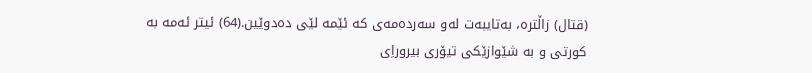(قتال) زاڵتره‌، به‌تایبه‌ت له‌و سه‌رده‌مه‌ى كه‌ ئێمه‌ لێى ده‌دوێین.(64) ئیتر ئه‌مه‌ به‌ كورتى و به‌ شێوازێكى تیۆرى بیروراِى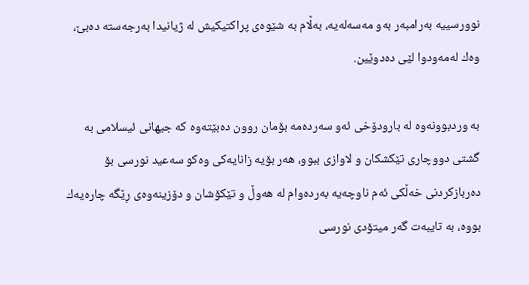نوورسییه‌ به‌رامبه‌ر به‌و مه‌سه‌له‌یه‌، به‌ڵام به‌ شێوه‌ى پراكتیكیش له‌ ژیانیدا به‌رجه‌سته‌ ده‌بێ، وه‌ك له‌مه‌ودوا لێى ده‌دوێین.

به‌ وردبوونه‌وه‌ له‌ بارودۆخى ئه‌و سه‌رده‌مه‌ بۆمان روون ده‌بێته‌وه‌ كه‌ جیهانى ئیسلامى به‌ گشتى دووچارى تێكشكان و لاوازى ببوو، هه‌ر بۆیه‌ زانایه‌كى وه‌كو سه‌عید نورسى بۆ ده‌ربازكردنى خه‌ڵكى ئه‌م ناوچه‌یه‌ به‌رده‌وام له‌ هه‌وڵ و تێكۆشان و دۆزینه‌وه‌ى رِێگه‌ چاره‌یه‌ك بووه‌، به‌ تایبه‌ت گه‌ر میتۆدى نورسى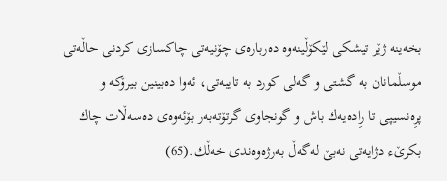بخه‌ینه‌ ژێر تیشكى لێكۆڵینه‌وه‌ ده‌رباره‌ى چۆنیه‌تى چاكسازى كردنى حاڵه‌تى موسڵمانان به‌ گشتى و گه‌لى كورد به‌ تایبه‌تى، ئه‌وا ده‌بینین بیرۆكه‌ و پرِه‌نسیپى تا رِاده‌یه‌ك باش و گونجاوى گرتۆته‌به‌ر بۆئه‌وه‌ى ده‌سه‌ڵات چاك بكرێء دژایه‌تى نه‌بێ له‌گه‌ڵ به‌رژه‌وه‌ندى خه‌ڵك.(65)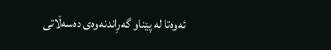ئه‌وه‌تا له‌ پێناو گه‌رِاندنه‌وه‌ى ده‌سه‌ڵاتى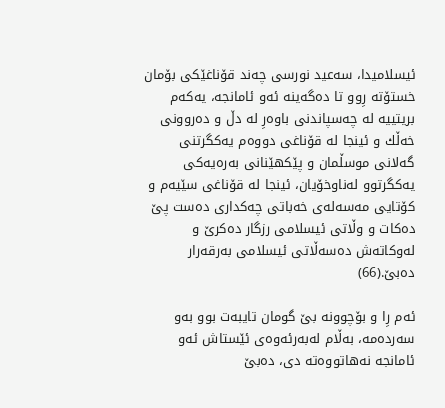ئیسلامیدا، سه‌عید نورسى چه‌ند قۆناغێكى بۆمان خستۆته‌ رِوو تا ده‌گه‌ینه‌ ئه‌و ئامانجه‌، یه‌كه‌م بریتییه‌ له‌ چه‌سپاندنى باوه‌رِ له‌ دڵ و ده‌روونى خه‌ڵك و ئینجا له‌ قۆناغى دووه‌م یه‌كگرتنى گه‌لانى موسڵمان و پێكهێنانى به‌ره‌یه‌كى یه‌كگرتوو له‌ناوخۆیان، ئینجا له‌ قۆناغى سێیه‌م و كۆتایى مه‌سه‌له‌ى خه‌باتى چه‌كدارى ده‌ست پێ ده‌كات و وڵاتى ئیسلامى رزگار ده‌كرێ و له‌وكاته‌ش ده‌سه‌ڵاتى ئیسلامى به‌رقه‌رار ده‌بێ.(66)

ئه‌م رِا و بۆچوونه‌ بێ گومان تایبه‌ت بوو به‌و سه‌رده‌مه‌، به‌ڵام له‌به‌رئه‌وه‌ى ئێستاش ئه‌و ئامانجه‌ نه‌هاتووه‌ته‌ دى، ده‌بێ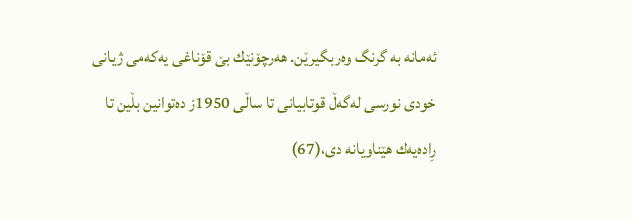ئه‌مانه‌ به‌ گرنگ وه‌ربگیرێن. هه‌رچۆنێك بێ قۆناغى یه‌كه‌مى ژیانى خودى نورسى له‌گه‌ڵ قوتابیانى تا ساڵى 1950ز ده‌توانین بڵین تا رِاده‌یه‌ك هێناویانه‌ دى،(67)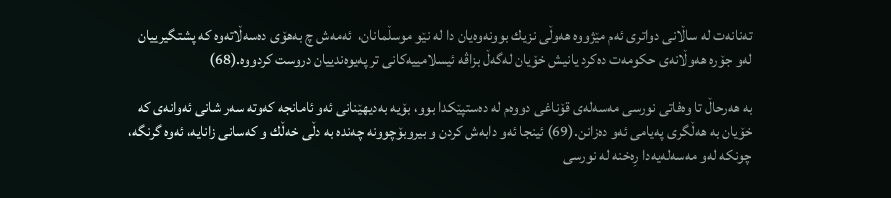ته‌نانه‌ت له‌ ساڵانى دواترى ئه‌م مێژووه‌ هه‌وڵى نزیك بوونه‌وه‌یان دا له‌ نێو موسڵمانان،  ئه‌مه‌ش چ به‌هۆى ده‌سه‌ڵاته‌وه‌ كه‌ پشتگیرییان له‌و جۆره‌ هه‌وڵانه‌ى حكومه‌ت ده‌كرد یانیش خۆیان له‌گه‌ڵ بزاڤه‌ ئیسلامییه‌كانى تر په‌یوه‌ندییان دروست كردووه‌.(68)

به‌ هه‌رحاڵ تا وه‌فاتى نورسى مه‌سه‌له‌ى قۆناغى دووه‌م له‌ ده‌ستپێكدا بوو، بۆیه‌ به‌دیهێنانى ئه‌و ئامانجه‌ كه‌وته‌ سه‌ر شانى ئه‌وانه‌ى كه‌ خۆیان به‌ هه‌ڵگرى په‌یامى ئه‌و ده‌زانن.(69) ئینجا ئه‌و دابه‌ش كردن و بیروبۆچوونه‌ چه‌نده‌ به‌ دڵى خه‌ڵك و كه‌سانى زانایه‌، ئه‌وه‌ گرنگه‌، چونكه‌ له‌و مه‌سه‌له‌یه‌دا رِه‌خنه‌ له‌ نورسى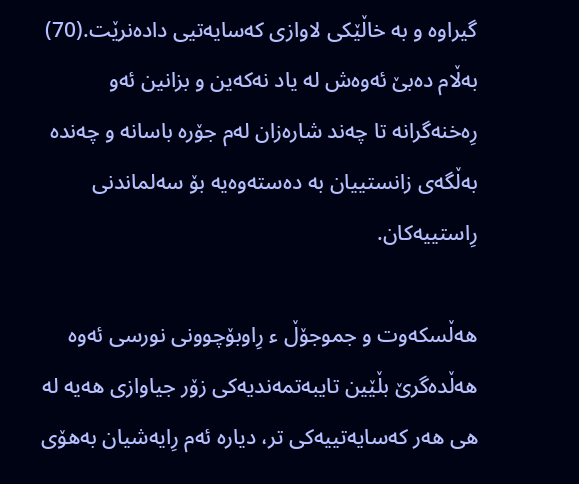گیراوه‌ و به‌ خاڵێكى لاوازى كه‌سایه‌تیى داده‌نرێت.(70) به‌ڵام ده‌بێ ئه‌وه‌ش له‌ یاد نه‌كه‌ین و بزانین ئه‌و رِه‌خنه‌گرانه‌ تا چه‌ند شاره‌زان له‌م جۆره‌ باسانه‌ و چه‌نده‌ به‌ڵگه‌ى زانستییان به‌ ده‌سته‌وه‌یه‌ بۆ سه‌لماندنى رِاستییه‌كان.

هه‌ڵسكه‌وت و جموجۆڵ ء رِاوبۆچوونى نورسى ئه‌وه‌ هه‌ڵده‌گرێ بڵێین تایبه‌تمه‌ندیه‌كى زۆر جیاوازى هه‌یه‌ له‌ هى هه‌ر كه‌سایه‌تییه‌كى تر، دیاره‌ ئه‌م رِایه‌شیان به‌هۆى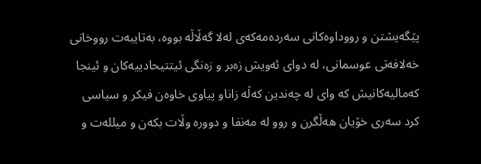پێگه‌یشتن و رووداوه‌كانى سه‌رده‌مه‌كه‌ى له‌لا گه‌ڵاڵه‌ بووه‌، به‌تایبه‌ت رووخانى خه‌لافه‌تى عوسمانى، له‌ دواى ئه‌ویش زه‌بر و زه‌نگى ئیتتیحادییه‌كان و ئینجا كه‌مالیه‌كانیش كه‌ واى له‌ چه‌ندین كه‌ڵه‌ زاناو پیاوى خاوه‌ن فیكر و سیاسى كرد سه‌رى خۆیان هه‌ڵگرن و روو له‌ مه‌نفا و دووره‌ وڵات بكه‌ن و میلله‌ت و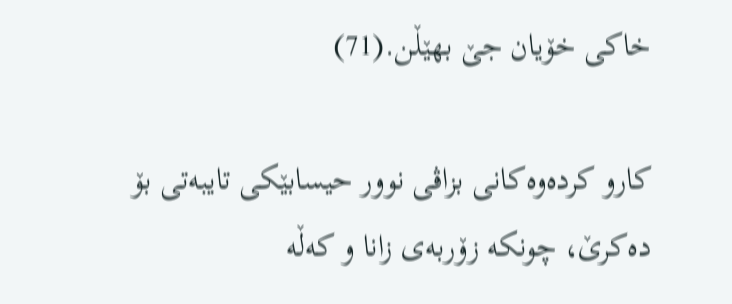خاكى خۆیان جێ بهێڵن.(71)

كارو كرده‌وه‌كانى بزاڤى نوور حیسابێكى تایبه‌تى بۆ ده‌كرێ، چونكه‌ زۆربه‌ى زانا و كه‌ڵه‌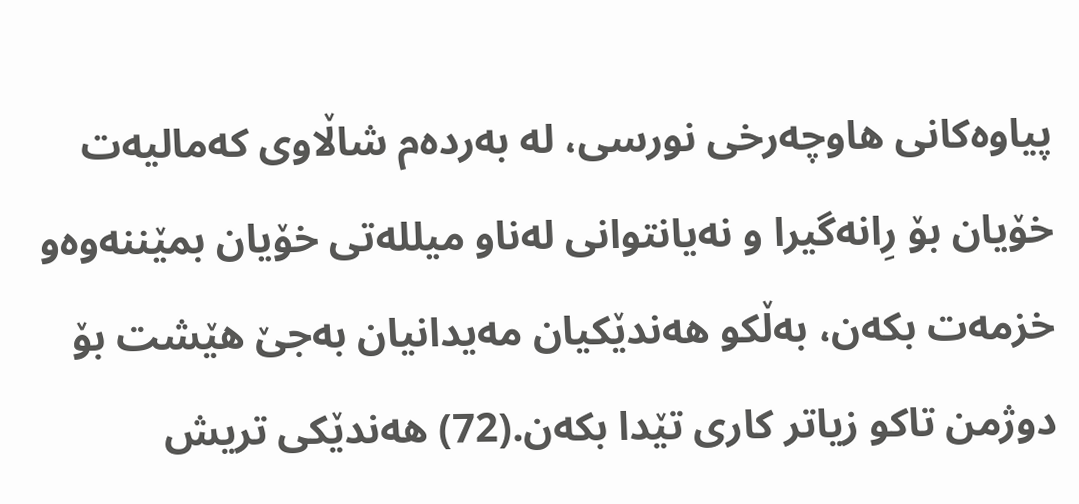پیاوه‌كانى هاوچه‌رخى نورسى، له‌ به‌رده‌م شاڵاوى كه‌مالیه‌ت خۆیان بۆ رِانه‌گیرا و نه‌یانتوانى له‌ناو میلله‌تى خۆیان بمێننه‌وه‌و خزمه‌ت بكه‌ن، به‌ڵكو هه‌ندێكیان مه‌یدانیان به‌جێ هێشت بۆ دوژمن تاكو زیاتر كارى تێدا بكه‌ن.(72) هه‌ندێكى تریش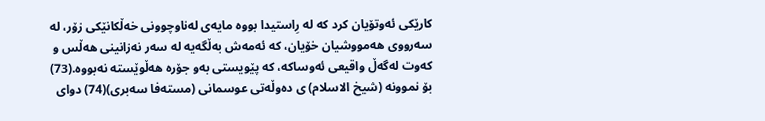كارێكى ئه‌وتۆیان كرد كه‌ له‌ رِاستیدا بووه‌ مایه‌ى له‌ناوچوونى خه‌ڵكانێكى زۆر، له‌ سه‌رووى هه‌مووشیان خۆیان، كه‌ ئه‌مه‌ش به‌ڵگه‌یه‌ له‌ سه‌ر نه‌زانینى هه‌ڵس و كه‌وت له‌گه‌ڵ واقیعى ئه‌وساكه‌، كه‌ پێویستى به‌و جۆره‌ هه‌ڵوێسته‌ نه‌بووه‌.(73) بۆ نموونه‌ (شیخ الاسلام) ى ده‌وڵه‌تى عوسمانى (مسته‌فا سه‌بری)(74) دواى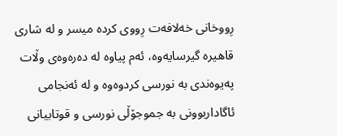رِووخانى خه‌لافه‌ت رِووى كرده‌ میسر و له‌ شارى قاهیره‌ گیرسایه‌وه‌، ئه‌م پیاوه‌ له‌ ده‌ره‌وه‌ى وڵات په‌یوه‌ندى به‌ نورسى كردوه‌وه‌ و له‌ ئه‌نجامى ئاگاداربوونى به‌ جموجۆڵى نورسى و قوتابیانى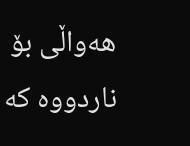هه‌واڵى بۆ ناردووه‌ كه‌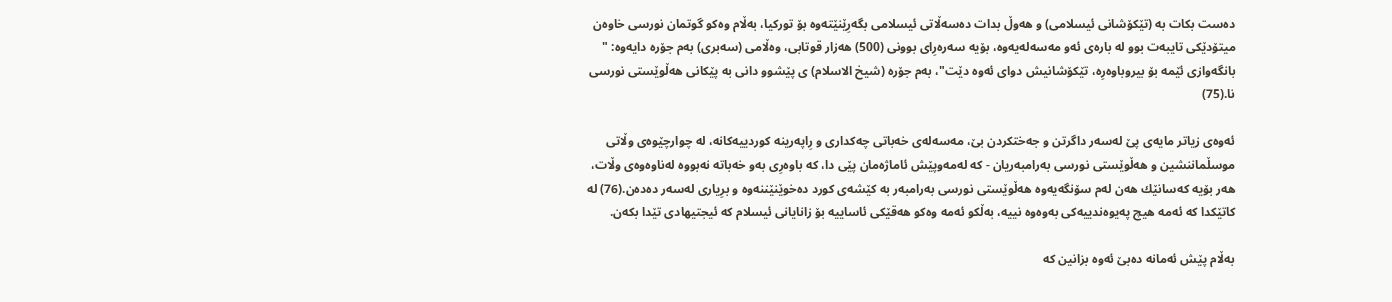ده‌ست بكات به‌ (تێكۆشانى ئیسلامى) و هه‌وڵ بدات ده‌سه‌ڵاتى ئیسلامى بگه‌رِێنێته‌وه‌ بۆ توركیا، به‌ڵام وه‌كو گوتمان نورسى خاوه‌ن میتۆدێكى تایبه‌ت بوو له‌ باره‌ى ئه‌و مه‌سه‌له‌یه‌وه‌، بۆیه‌ سه‌ره‌رِاى بوونى (500) هه‌زار قوتابى، وه‌ڵامى (سه‌برى) به‌م جۆره‌ دایه‌وه‌: " بانگه‌وازى ئێمه‌ بۆ بیروباوه‌رِه‌، تێكۆشانیش دواى ئه‌وه‌ دێت"، به‌م جۆره‌ (شیخ الاسلام) ى پێشوو دانى به‌ پێكانى هه‌ڵوێستى نورسى نا.(75)

ئه‌وه‌ى زیاتر مایه‌ى پێ له‌سه‌ر داگرتن و جه‌ختكردن بێ، مه‌سه‌له‌ى خه‌باتى چه‌كدارى و رِاپه‌رینه‌ كوردییه‌كانه‌، له‌ چوارچێوه‌ى وڵاتى موسڵماننشین و هه‌ڵوێستى نورسى به‌رامبه‌ریان - كه‌ له‌مه‌وپێش ئاماژه‌مان پێى دا، كه‌ باوه‌رِى به‌و خه‌باته‌ نه‌بووه‌ له‌ناوه‌وه‌ى وڵات، هه‌ر بۆیه‌ كه‌سانێك هه‌ن له‌م سۆنگه‌یه‌وه‌ هه‌ڵوێستى نورسى به‌رامبه‌ر به‌ كێشه‌ى كورد ده‌خوێنێننه‌وه‌ و برِیارى له‌سه‌ر ده‌ده‌ن.(76) له‌ كاتێكدا كه‌ ئه‌مه‌ هیچ په‌یوه‌ندییه‌كى به‌وه‌وه‌ نییه‌، به‌ڵكو ئه‌مه‌ وه‌كو هه‌قێكى ئاساییه‌ بۆ زانایانى ئیسلام كه‌ ئیجتیهادى تێدا بكه‌ن.

به‌ڵام پێش ئه‌مانه‌ ده‌بێ ئه‌وه‌ بزانین كه‌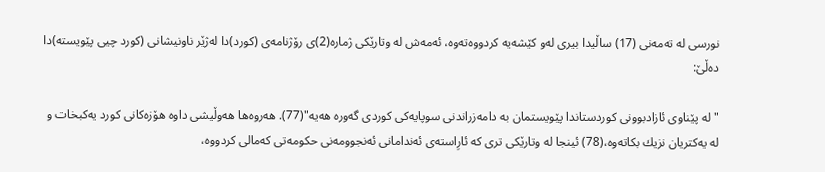نورسى له‌ ته‌مه‌نى (17) ساڵیدا بیرى له‌و كێشه‌یه‌ كردووه‌ته‌وه‌، ئه‌مه‌ش له‌ وتارێكى ژماره‌(2)ى رۆژنامه‌ى (كورد)دا له‌ژێر ناونیشانى (كورد چیى پێویسته‌)دا ده‌ڵێ:

" له‌ پێناوى ئازادبوونى كوردستاندا پێویستمان به‌ دامه‌زراندنى سوپایه‌كى كوردى گه‌وره‌ هه‌یه‌"(77). هه‌روه‌ها هه‌وڵیشى داوه‌ هۆزه‌كانى كورد یه‌كبخات و له‌ یه‌كتریان نزیك بكاته‌وه‌،(78) ئینجا له‌ وتارێكى ترى كه‌ ئارِاسته‌ى ئه‌ندامانى ئه‌نجوومه‌نى حكومه‌تى كه‌مالى كردووه‌،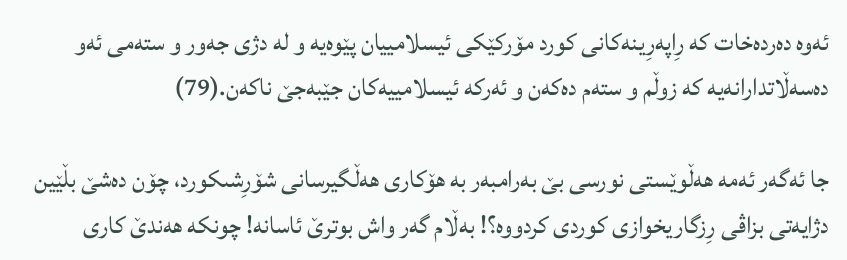ئه‌وه‌ ده‌رده‌خات كه‌ رِاپه‌رِینه‌كانى كورد مۆركێكى ئیسلامییان پێوه‌یه‌ و له‌ دژى جه‌ور و سته‌مى ئه‌و ده‌سه‌ڵاتدارانه‌یه‌ كه‌ زوڵم و سته‌م ده‌كه‌ن و ئه‌ركه‌ ئیسلامییه‌كان جێبه‌جێ ناكه‌ن.(79)

جا ئه‌گه‌ر ئه‌مه‌ هه‌ڵوێستى نورسى بێ به‌رامبه‌ر به‌ هۆكارى هه‌ڵگیرسانى شۆرِشىكورد، چۆن ده‌شێ بڵێین دژایه‌تى بزاڤى رِزگاریخوازى كوردى كردووه‌؟! به‌ڵام گه‌ر واش بوترێ ئاسانه‌! چونكه‌ هه‌ندێ كارى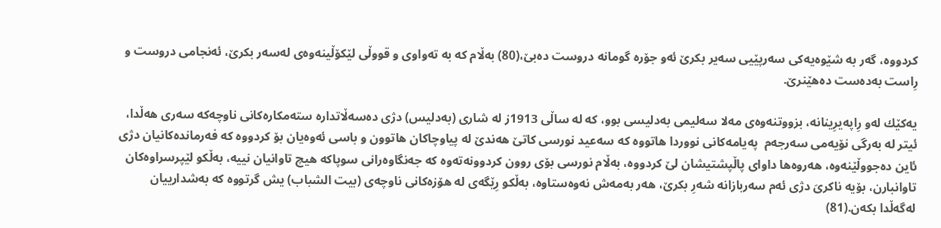كردووه‌، گه‌ر به‌ شێوه‌یه‌كى سه‌رپێیى سه‌یر بكرێ ئه‌و جۆره‌ گومانه‌ دروست ده‌بێ،(80) به‌ڵام كه‌ به‌ ته‌واوى و قووڵى لێكۆڵینه‌وه‌ى له‌سه‌ر بكرێ، ئه‌نجامى دروست و رِاست به‌ده‌ست ده‌هێنرێ.

یه‌كێك له‌و رِاپه‌یرِینانه‌، بزووتنه‌وه‌ى مه‌لا سه‌لیمى به‌دلیسى بوو، كه‌ له‌ ساڵى 1913ز له‌ شارى (به‌دلیس) دژى ده‌سه‌ڵاتداره‌ سته‌مكاره‌كانى ناوچه‌كه‌ سه‌رى هه‌ڵدا، ئیتر له‌ به‌رگى نۆیه‌مى سه‌رجه‌م  په‌یامه‌كانى نووردا هاتووه‌ كه‌ سه‌عید نورسى كاتێ هه‌ندێ له‌ پیاوچاكان هاتوون و باسى ئه‌وه‌یان بۆ كردووه‌ كه‌ فه‌رمانده‌كانیان دژى ئاین ده‌جووڵێنه‌وه‌، هه‌روه‌ها داواى پاڵپشتیشان لێ كردووه‌، به‌ڵام نورسى بۆى روون كردوونه‌ته‌وه‌ كه‌ جه‌نگاوه‌رانى سوپاكه‌ هیچ تاوانیان نییه‌، به‌ڵكو لێپرسراوه‌كان تاوانبارن، بۆیه‌ ناكرىَ دژى ئه‌م سه‌ربازانه‌ شه‌رِ بكرێ، هه‌ر به‌مه‌ش نه‌وه‌ستاوه‌، به‌ڵكو رِێگه‌ى له‌ هۆزه‌كانى ناوچه‌ى (بیت الشباب) یش گرتووه‌ كه‌ به‌شدارییان له‌گه‌ڵدا بكه‌ن.(81)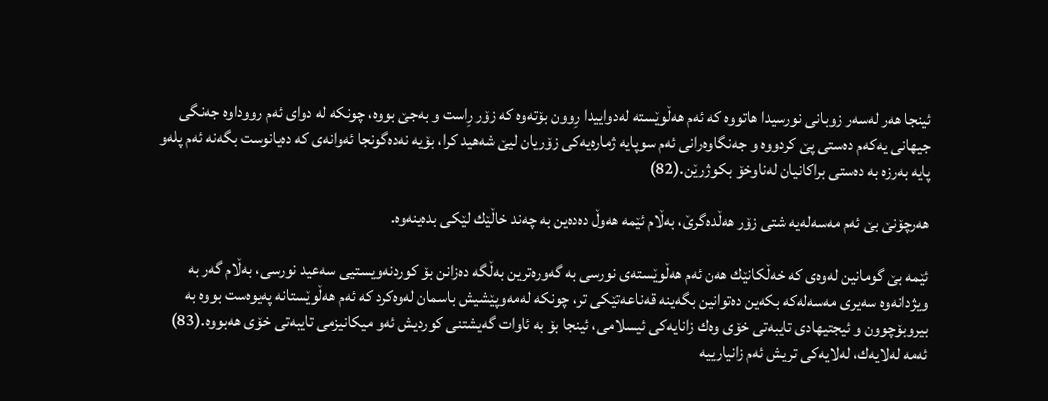ئینجا هه‌ر له‌سه‌ر زوبانى نورسیدا هاتووه‌ كه‌ ئه‌م هه‌ڵوێسته‌ له‌دواییدا رِوون بۆته‌وه‌ كه‌ زۆر رِاست و به‌جێ بووه‌، چونكه‌ له‌ دواى ئه‌م رووداوه‌ جه‌نگى جیهانى یه‌كه‌م ده‌ستى پێ كردووه‌ و جه‌نگاوه‌رانى ئه‌م سوپایه‌ ژماره‌یه‌كى زۆریان لیێ شه‌هید كرا، بۆیه‌ نه‌ده‌گونجا ئه‌وانه‌ى كه‌ ده‌یانوست بگه‌نه‌ ئه‌م پله‌و پایه‌ به‌رزه‌ به‌ ده‌ستى براكانیان له‌ناوخۆ بكوژرێن.(82)

هه‌رچۆنێ بێ ئه‌م مه‌سه‌له‌یه‌ شتى زۆر هه‌ڵده‌گرێ، به‌ڵام ئێمه‌ هه‌وڵ ده‌ده‌ین به‌ چه‌ند خاڵێك لێكى بده‌ینه‌وه‌.

ئێمه‌ بێ گومانین له‌وه‌ى كه‌ خه‌ڵكانێك هه‌ن ئه‌م هه‌ڵوێسته‌ى نورسى به‌ گه‌وره‌ترین به‌ڵگه‌ ده‌زانن بۆ كوردنه‌ویستیى سه‌عید نورسى، به‌ڵام گه‌ر به‌ ویژدانه‌وه‌ سه‌یرى مه‌سه‌له‌كه‌ بكه‌ین ده‌توانین بگه‌ینه‌ قه‌ناعه‌تێكى تر، چونكه‌ له‌مه‌وپێشیش باسمان له‌وه‌كرد كه‌ ئه‌م هه‌ڵوێستانه‌ په‌یوه‌ست بووه‌ به‌ بیروبۆچوون و ئیجتیهادى تایبه‌تى خۆى وه‌ك زانایه‌كى ئیسلامى، ئینجا بۆ به‌ ئاوات گه‌یشتنى كوردیش ئه‌و میكانیزمى تایبه‌تى خۆى هه‌بووه‌.(83) ئه‌مه‌ له‌لایه‌ك، له‌لایه‌كى تریش ئه‌م زانیارییه‌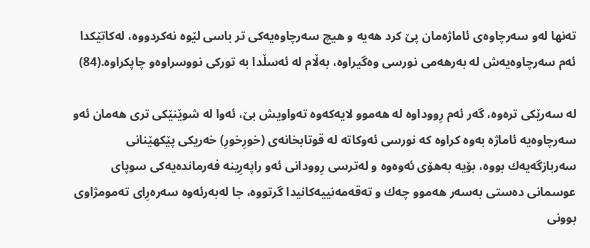ته‌نها له‌و سه‌رچاوه‌ى ئاماژه‌مان پێ كرد هه‌یه‌ و هیچ سه‌رچاوه‌یه‌كى تر باسى لێوه‌ نه‌كردووه‌، له‌كاتێكدا ئه‌م سه‌رچاوه‌یه‌ش له‌ به‌رهه‌مى نورسى وه‌گیراوه‌، به‌ڵام له‌ ئه‌سڵدا به‌ توركى نووسراوه‌و چاپكراوه‌.(84)

له‌ سه‌رێكى تره‌وه‌، گه‌ر ئه‌م رِووداوه‌ له‌ هه‌موو لایه‌كه‌وه‌ ته‌واویش بێ، ئه‌وا له‌ شوێنێكى ترى هه‌مان ئه‌و سه‌رچاوه‌یه‌ ئاماژه‌ به‌وه‌ كراوه‌ كه‌ نورسى ئه‌وكاته‌ له‌ قوتابخانه‌ى (خورِخورِ) خه‌ریكى پێكهێنانى سه‌ربازگه‌یه‌ك بووه‌، بۆیه‌ به‌هۆى ئه‌وه‌وه‌ و له‌ترسى رِوودانى ئه‌و راپه‌رِینه‌ فه‌رمانده‌یه‌كى سوپاى عوسمانى ده‌ستى به‌سه‌ر هه‌موو چه‌ك و ته‌قه‌مه‌نییه‌كانیدا گرتووه‌، جا له‌به‌رئه‌وه‌ سه‌ره‌رِاى ته‌مومژاوى بوونى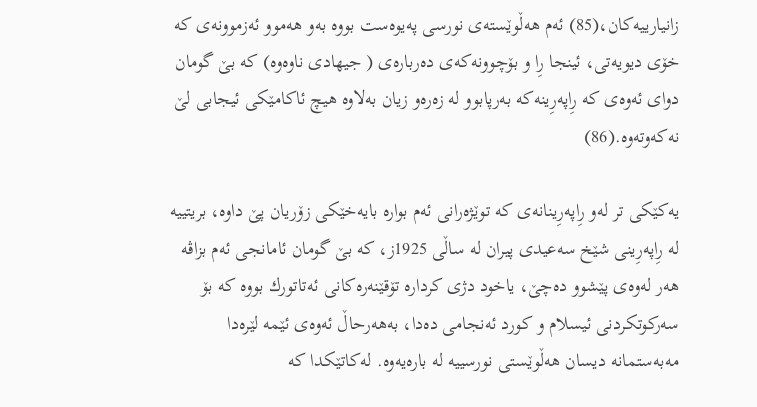زانیارییه‌كان،(85) ئه‌م هه‌ڵوێسته‌ى نورسى په‌یوه‌ست بووه‌ به‌و هه‌موو ئه‌زموونه‌ى كه‌ خۆى دیویه‌تى، ئینجا رِا و بۆچوونه‌كه‌ى ده‌رباره‌ى ( جیهادى ناوه‌وه‌) كه‌ بێ گومان دواى ئه‌وه‌ى كه‌ رِاپه‌رِینه‌كه‌ به‌رپابوو له‌ زه‌ره‌و زیان به‌لاوه‌ هیچ ئاكامێكى ئیجابى لێ نه‌كه‌وته‌وه‌.(86)

یه‌كێكى تر له‌و رِاپه‌رِینانه‌ى كه‌ توێژه‌رانى ئه‌م بواره‌ بایه‌خێكى زۆریان پێ داوه‌، بریتییه‌ له‌ رِاپه‌رِینى شێخ سه‌عیدى پیران له‌ ساڵى 1925ز، كه‌ بێ گومان ئامانجى ئه‌م بزاڤه‌ هه‌ر له‌وه‌ى پێشوو ده‌چێ، یاخود دژى كرداره‌ تۆقێنه‌ره‌كانى ئه‌تاتورك بووه‌ كه‌ بۆ سه‌ركوتكردنى ئیسلام و كورد ئه‌نجامى ده‌دا، به‌هه‌رحاڵ ئه‌وه‌ى ئێمه‌ لێره‌دا مه‌به‌ستمانه‌ دیسان هه‌ڵوێستى نورسییه‌ له‌ باره‌یه‌وه‌. له‌كاتێكدا كه‌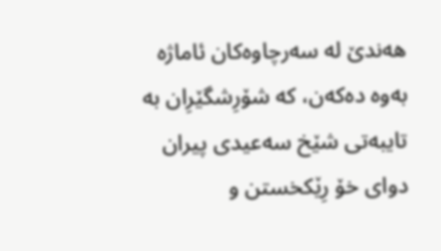هه‌ندێ له‌ سه‌رچاوه‌كان ئاماژه‌ به‌وه‌ ده‌كه‌ن، كه‌ شۆرِشگێرِان به‌ تایبه‌تى شێخ سه‌عیدى پیران دواى خۆ رِێكخستن و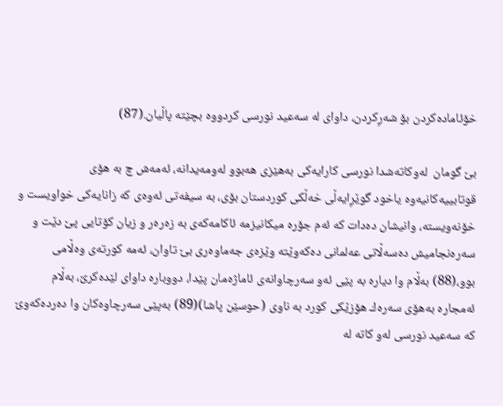خۆئاماده‌كردن بۆ شه‌رِكردن، داواى له‌ سه‌عید نورسى كردووه‌ بچێته‌ پاڵیان.(87)

بێ گومان  له‌وكاته‌شدا نورسى كارایه‌كى به‌هێزى هه‌بوو له‌ومه‌یدانه‌، ئه‌مه‌ش چ به‌ هۆى قوتابییه‌كانیه‌وه‌ یاخود گوێرِایه‌ڵى خه‌ڵكى كوردستان بۆى، به‌ سیفه‌تى ئه‌وه‌ى كه‌ زانایه‌كى خواویست و خۆنه‌ویسته‌، وانیشان ده‌دات كه‌ ئه‌م جۆره‌ میكانیزمه‌ ئاكامه‌كه‌ى به‌ زه‌ره‌ر و زیان كۆتایى پێ دێت و سه‌ره‌نجامیش ده‌سه‌ڵاتى عه‌لمانى ده‌كه‌وێته‌ وێزه‌ى جه‌ماوه‌رى بێ تاوان، ئه‌مه‌ كورته‌ى وه‌ڵامى بوو،(88) به‌ڵام وا دیاره‌ به‌ پێى ئه‌و سه‌رچاوانه‌ى ئاماژه‌مان پێدا، دووباره‌ داواى لێده‌كرێ، به‌ڵام ئه‌مجاره‌ به‌هۆى سه‌ره‌ك هۆزێكى كورد به‌ ناوى (حوسێن پاشا)(89) به‌پێى سه‌رچاوه‌كان وا ده‌رده‌كه‌وێ كه‌ سه‌عید نورسى له‌و كاته‌ له‌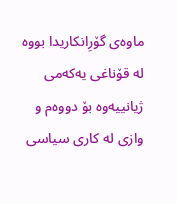ماوه‌ى گۆرِانكاریدا بووه‌ له‌ قۆناغى یه‌كه‌مى ژیانییه‌وه‌ بۆ دووه‌م و وازی له‌ كارى سیاسى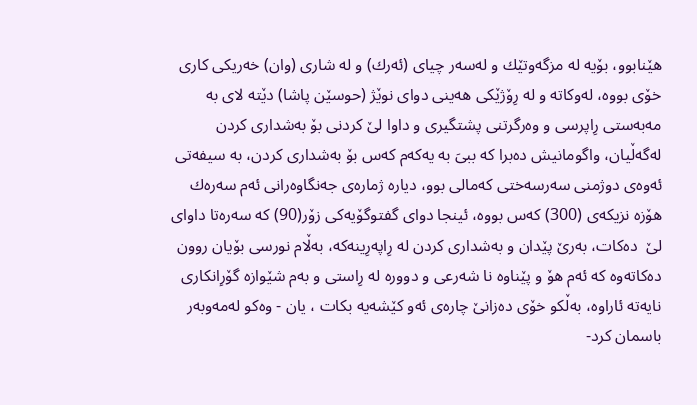هێنابوو، بۆیه‌ له‌ مزگه‌وتێك و له‌سه‌ر چیاى (ئه‌رك) و له‌ شارى (وان) خه‌ریكى كارى خۆى بووه‌، له‌وكاته‌ و له‌ رِۆژێكى هه‌ینى دواى نوێژ (حوسێن پاشا) دێته‌ لاى به‌ مه‌به‌ستى رِاپرسى و وه‌رگرتنى پشتگیرى و داوا لێ كردنى بۆ به‌شدارى كردن  له‌گه‌ڵیان، واگومانیش ده‌برا كه‌ ببىَ به‌ یه‌كه‌م كه‌س بۆ به‌شدارى كردن، به‌ سیفه‌تى ئه‌وه‌ى دوژمنى سه‌رسه‌ختى كه‌مالى بوو، دیاره‌ ژماره‌ى جه‌نگاوه‌رانى ئه‌م سه‌ره‌ك هۆزه‌ نزیكه‌ى (300) كه‌س بووه‌، ئینجا دواى گفتوگۆیه‌كى زۆر(90) كه‌ سه‌ره‌تا داواى لێ  ده‌كات، به‌رێ پێدان و به‌شدارى كردن له‌ رِاپه‌رِینه‌كه‌، به‌ڵام نورسى بۆیان روون ده‌كاته‌وه‌ كه‌ ئه‌م هۆ و پێناوه‌ نا شه‌رعى و دووره‌ له‌ رِاستى و به‌م شێوازه‌ گۆرِانكارى نایه‌ته‌ ئاراوه‌، به‌ڵكو خۆى ده‌زانێ چاره‌ى ئه‌و كێشه‌یه‌ بكات ، یان - وه‌كو له‌مه‌وبه‌ر باسمان كرد-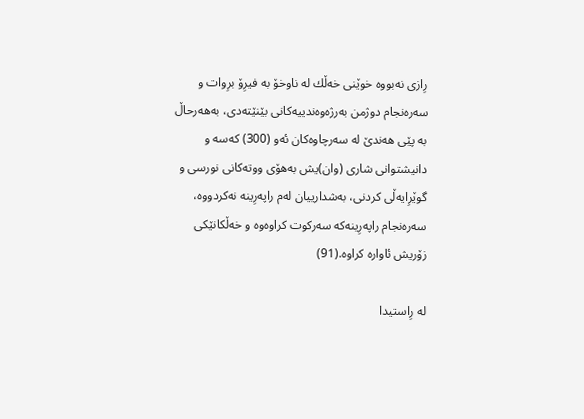رِازى نه‌بووه‌ خوێنى خه‌ڵك له‌ ناوخۆ به‌ فیرِۆ برِوات و سه‌ره‌نجام دوژمن به‌رژه‌وه‌ندییه‌كانى بێنێته‌دى، به‌هه‌رحاڵ به‌ پێى هه‌ندێ له‌ سه‌رچاوه‌كان ئه‌و (300) كه‌سه‌ و دانیشتوانى شارى (وان)یش به‌هۆى ووته‌كانى نورسى و گوێرِایه‌ڵى كردنى، به‌شدارییان له‌م راپه‌رِینه‌ نه‌كردووه‌، سه‌ره‌نجام راپه‌رِینه‌كه‌ سه‌ركوت كراوه‌وه‌ و خه‌ڵكانێكى زۆریش ئاواره‌ كراوه‌.(91)

له‌ رِاستیدا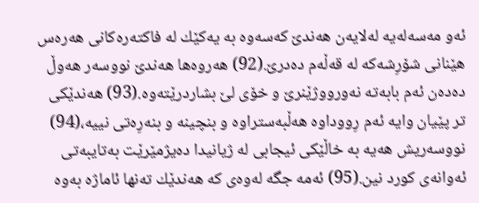ئه‌و مه‌سه‌له‌یه‌ له‌لایه‌ن هه‌ندێ كه‌سه‌وه‌ به‌ یه‌كێك له‌ فاكته‌ره‌كانى هه‌ره‌س هێنانى شۆرِشه‌كه‌ له‌ قه‌ڵه‌م ده‌درێ.(92) هه‌روه‌ها هه‌ندێ نووسه‌ر هه‌وڵ ده‌ده‌ن ئه‌م بابه‌ته‌ نه‌ورووژێنرێ و خۆى لێ بشاردرێته‌وه‌.(93) هه‌ندێكى تر پێیان وایه‌ ئه‌م رِووداوه‌ هه‌ڵبه‌ستراوه‌ و بنچینه‌ و بنه‌رِه‌تى نییه‌،(94) نووسه‌ریش هه‌یه‌ به‌ خاڵێكى ئیجابى له‌ ژیانیدا ده‌یژمێرێت به‌تایبه‌تى ئه‌وانه‌ى كورد نین.(95) ئه‌مه‌ جگه‌ له‌وه‌ى كه‌ هه‌ندێك ته‌نها ئاماژه‌ به‌وه‌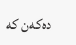ده‌كه‌ن كه‌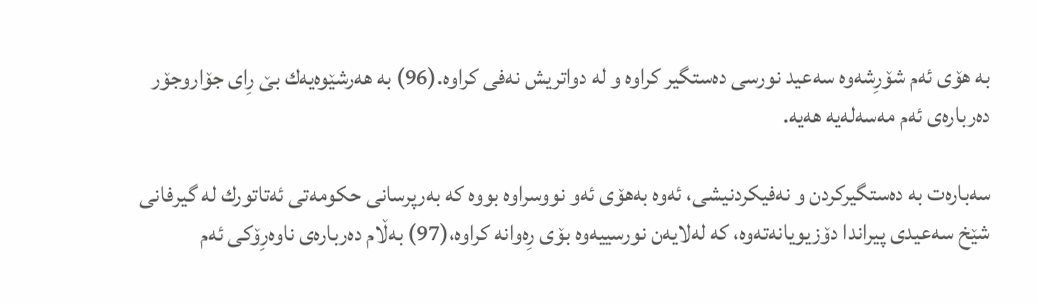به‌ هۆى ئه‌م شۆرِشه‌وه‌ سه‌عید نورسى ده‌ستگیر كراوه‌ و له‌ دواتریش نه‌فى كراوه‌.(96) به‌ هه‌رشێوه‌یه‌ك بێ رِاى جۆاروجۆر ده‌رباره‌ى ئه‌م مه‌سه‌له‌یه‌ هه‌یه‌.

سه‌باره‌ت به‌ ده‌ستگیركردن و نه‌فیكردنیشى، ئه‌وه‌ به‌هۆى ئه‌و نووسراوه‌ بووه‌ كه‌ به‌رپرسانى حكومه‌تى ئه‌تاتورك له‌ گیرفانى شێخ سه‌عیدى پیراندا دۆزیویانه‌ته‌وه‌، كه‌ له‌لایه‌ن نورسییه‌وه‌ بۆى رِه‌وانه‌ كراوه‌،(97) به‌ڵام ده‌رباره‌ى ناوه‌رِۆكى ئه‌م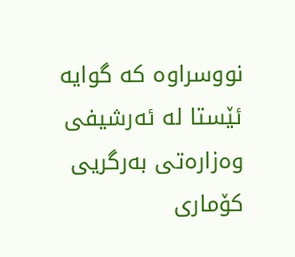نووسراوه‌ كه‌ گوایه‌ ئێستا له‌ ئه‌رشیفى وه‌زاره‌تى به‌رگریى كۆمارى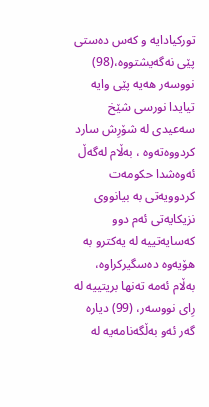توركیادایه‌ و كه‌س ده‌ستى پێى نه‌گه‌یشتووه‌،(98) نووسه‌ر هه‌یه‌ پێى وایه‌ تیایدا نورسى شێخ سه‌عیدى له‌ شۆرِش سارد كردووه‌ته‌وه‌ ، به‌ڵام له‌گه‌ڵ ئه‌وه‌شدا حكومه‌ت كردوویه‌تى به‌ بیانووى نزیكایه‌تى ئه‌م دوو كه‌سایه‌تییه‌ له‌ یه‌كترو به‌ هۆیه‌وه‌ ده‌سگیركراوه‌، به‌ڵام ئه‌مه‌ ته‌نها بریتییه‌ له‌ رِاى نووسه‌ر، (99) دیاره‌ گه‌ر ئه‌و به‌ڵگه‌نامه‌یه‌ له‌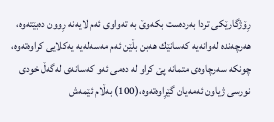رِۆژگارێكى تردا به‌رده‌ست بكه‌وێ به‌ ته‌واوى ئه‌م لایه‌نه‌ رِوون ده‌بێته‌وه‌، هه‌رچه‌نده‌ له‌وانه‌یه‌ كه‌سانێك هه‌بن بڵێن ئه‌م مه‌سه‌له‌یه‌ یه‌كلایى كراوه‌ته‌وه‌، چونكه‌ سه‌رچاوه‌ى متمانه‌ پێ كراو له‌ ده‌مى ئه‌و كه‌سانه‌ى له‌گه‌ڵ خودى نورسى ژیاون ئه‌مه‌یان گێرِاوه‌ته‌وه‌،(100) به‌ڵام ئێمه‌ش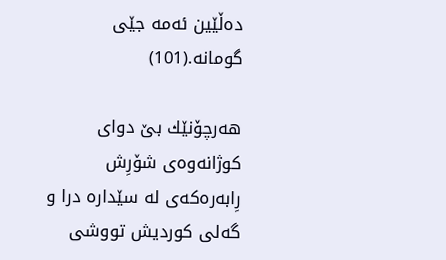ده‌ڵێین ئه‌مه‌ جێى گومانه‌.(101)

هه‌رچۆنێك بێ دواى كوژانه‌وه‌ى شۆرِش رِابه‌ره‌كه‌ى له‌ سێداره‌ درا و گه‌لى كوردیش تووشى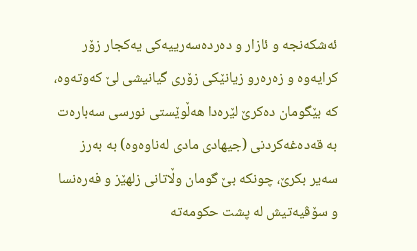ئه‌شكه‌نجه‌ و ئازار و ده‌رده‌سه‌رییه‌كى یه‌كجار زۆر كرایه‌وه‌ و زه‌ره‌رو زیانێكى زۆرى گیانیشى لێ كه‌وته‌وه‌، كه‌ بێگومان ده‌كرێ لێره‌دا هه‌ڵوێستى نورسى سه‌باره‌ت به‌ قه‌ده‌غه‌كردنى (جیهادى مادى له‌ناوه‌وه‌) به‌ به‌رز سه‌یر بكرێ، چونكه‌ بێ گومان وڵاتانى زلهێز و فه‌ره‌نسا و سۆڤیه‌تیش له‌ پشت حكومه‌ته‌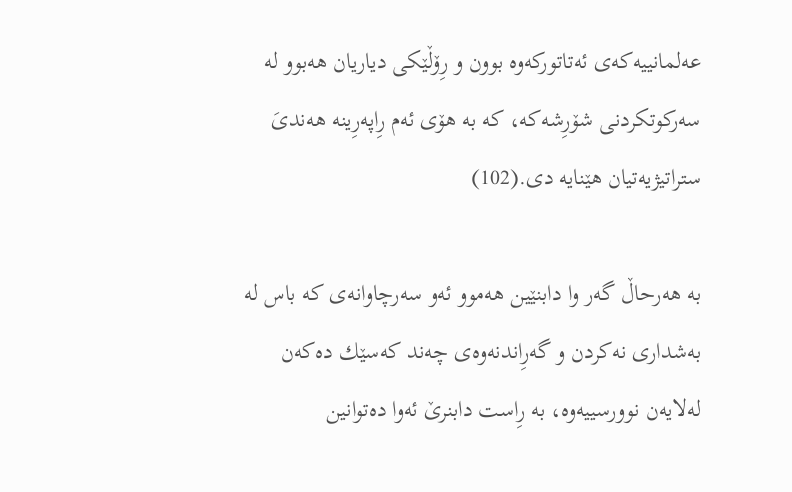عه‌لمانییه‌كه‌ى ئه‌تاتوركه‌وه‌ بوون و رِۆڵێكى دیاریان هه‌بوو له‌ سه‌ركوتكردنى شۆرِشه‌كه‌، كه‌ به‌ هۆى ئه‌م رِاپه‌رِینه‌ هه‌ندىَ ستراتیژیه‌تیان هێنایه‌ دى.(102)

به‌ هه‌رحاڵ گه‌ر وا دابنێین هه‌موو ئه‌و سه‌رچاوانه‌ى كه‌ باس له‌ به‌شدارى نه‌كردن و گه‌رِاندنه‌وه‌ى چه‌ند كه‌سێك ده‌كه‌ن له‌لایه‌ن نوورسییه‌وه‌، به‌ رِاست دابنرێ ئه‌وا ده‌توانین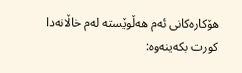هۆكاره‌كانى ئه‌م هه‌ڵوێسته‌ له‌م خاڵانه‌دا كورت بكه‌ینه‌وه‌: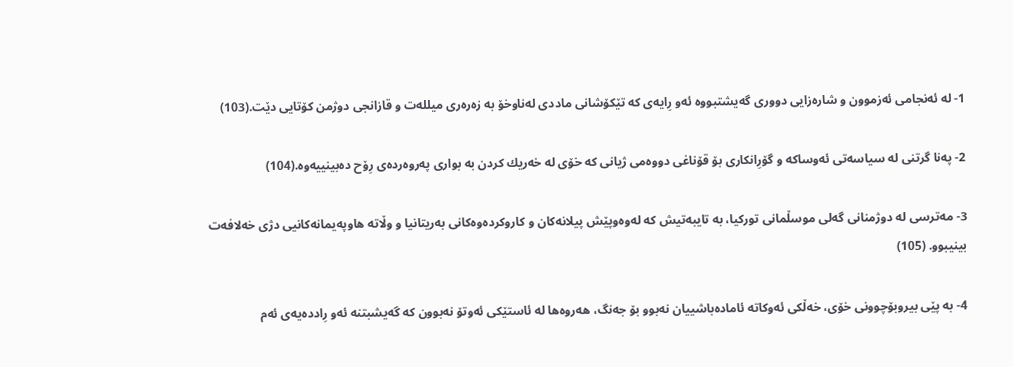1- له‌ ئه‌نجامى ئه‌زموون و شاره‌زایى دوورى گه‌یشتبووه‌ ئه‌و رِایه‌ى كه‌ تێكۆشانى ماددى له‌ناوخۆ به‌ زه‌ره‌رى میلله‌ت و قازانجى دوژمن كۆتایى دێت.(103)

2- په‌نا گرتنى له‌ سیاسه‌تى ئه‌وساكه‌ و گۆرِانكارى بۆ قۆناغى دووه‌مى ژیانى كه‌ خۆى له‌ خه‌ریك كردن به‌ بوارى په‌روه‌رده‌ى رِۆح ده‌بینییه‌وه‌.(104)

3- مه‌ترسى له‌ دوژمنانى گه‌لى موسڵمانى توركیا، به‌ تایبه‌تیش كه‌ له‌وه‌وپێش پیلانه‌كان و كاروكرده‌وه‌كانى به‌ریتانیا و وڵاته‌ هاوپه‌یمانه‌كانیى دژى خه‌لافه‌ت بینیبوو. (105)

4- به‌ پێى بیروبۆچوونى خۆى، خه‌ڵكى ئه‌وكاته‌ ئاماده‌باشییان نه‌بوو بۆ جه‌نگ، هه‌روه‌ها له‌ ئاستێكى ئه‌وتۆ نه‌بوون كه‌ گه‌یشبتنه‌ ئه‌و رِادده‌یه‌ى ئه‌م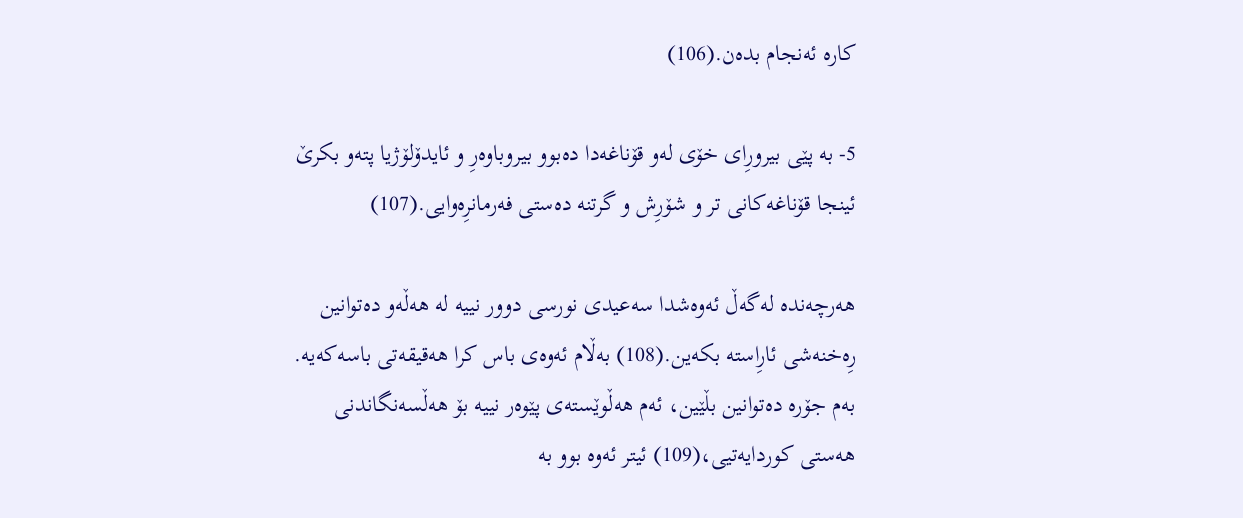كاره‌ ئه‌نجام بده‌ن.(106)

5- به‌ پێى بیرورِاى خۆى له‌و قۆناغه‌دا ده‌بوو بیروباوه‌رِ و ئایدۆلۆژیا پته‌و بكرێ ئینجا قۆناغه‌كانى تر و شۆرِش و گرتنه‌ ده‌ستى فه‌رمانرِه‌وایى.(107)

هه‌رچه‌نده‌ له‌گه‌ڵ ئه‌وه‌شدا سه‌عیدى نورسى دوور نییه‌ له‌ هه‌ڵه‌و ده‌توانین  رِه‌خنه‌شى ئارِاسته‌ بكه‌ین.(108) به‌ڵام ئه‌وه‌ى باس كرا هه‌قیقه‌تى باسه‌كه‌یه‌. به‌م جۆره‌ ده‌توانین بڵێین، ئه‌م هه‌ڵوێسته‌ى پێوه‌ر نییه‌ بۆ هه‌ڵسه‌نگاندنى هه‌ستى كوردایه‌تیى،(109) ئیتر ئه‌وه‌ بوو به‌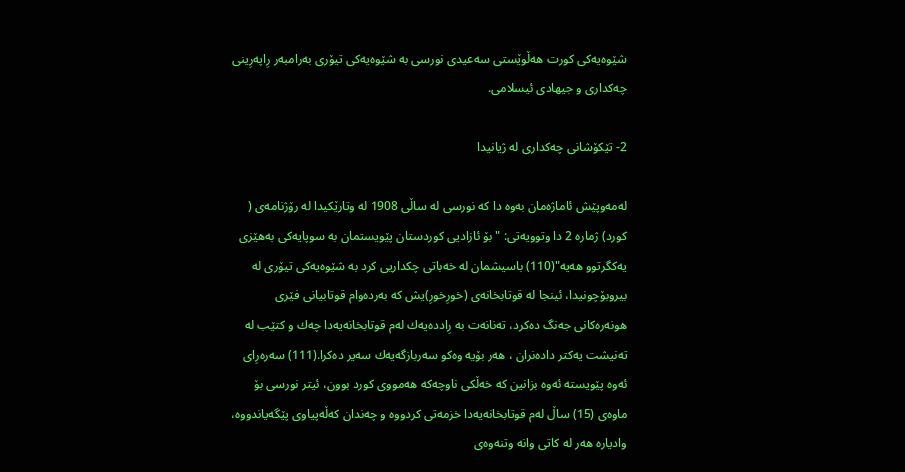شێوه‌یه‌كى كورت هه‌ڵوێستى سه‌عیدى نورسى به‌ شێوه‌یه‌كى تیۆرى به‌رامبه‌ر رِاپه‌رِینى چه‌كدارى و جیهادى ئیسلامى.

2- تێكۆشانى چه‌كدارى له‌ ژیانیدا

له‌مه‌وپێش ئاماژه‌مان به‌وه‌ دا كه‌ نورسى له‌ ساڵى 1908 له‌ وتارێكیدا له‌ رۆژنامه‌ى ( كورد) ژماره‌ 2 دا وتوویه‌تى: " بۆ ئازادیى كوردستان پێویستمان به‌ سوپایه‌كى به‌هێزى یه‌كگرتوو هه‌یه‌"(110) باسیشمان له‌ خه‌باتى چكداریى كرد به‌ شێوه‌یه‌كى تیۆرى له‌ بیروبۆچونیدا، ئینجا له‌ قوتابخانه‌ى (خورِخورِ)یش كه‌ به‌رده‌وام قوتابیانى فێرى هونه‌ره‌كانى جه‌نگ ده‌كرد، ته‌نانه‌ت به‌ رِادده‌یه‌ك له‌م قوتابخانه‌یه‌دا چه‌ك و كتێب له‌ ته‌نیشت یه‌كتر داده‌نران ، هه‌ر بۆیه‌ وه‌كو سه‌ربازگه‌یه‌ك سه‌یر ده‌كرا.(111) سه‌ره‌رِاى ئه‌وه‌ پێویسته‌ ئه‌وه‌ بزانین كه‌ خه‌ڵكى ناوچه‌كه‌ هه‌مووى كورد بوون، ئیتر نورسى بۆ ماوه‌ى (15) ساڵ له‌م قوتابخانه‌یه‌دا خزمه‌تى كردووه‌ و چه‌ندان كه‌ڵه‌پیاوى پێگه‌یاندووه‌، وادیاره‌ هه‌ر له‌ كاتى وانه‌ وتنه‌وه‌ى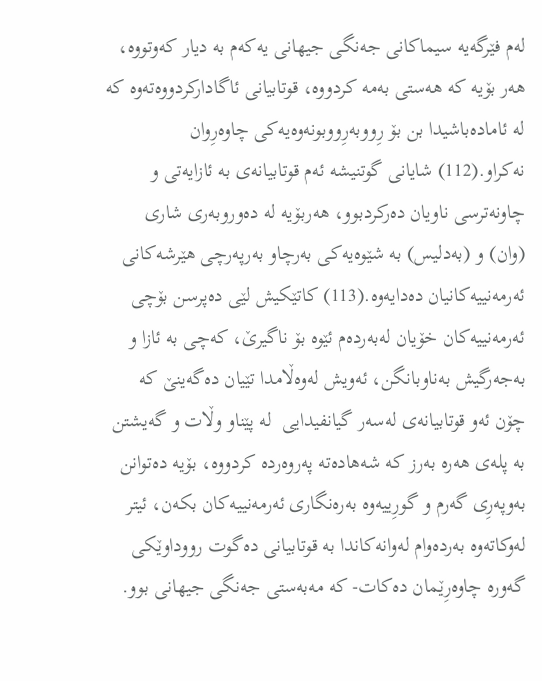له‌م فێرگه‌یه‌ سیماكانى جه‌نگى جیهانى یه‌كه‌م به‌ دیار كه‌وتووه‌، هه‌ر بۆیه‌ كه‌ هه‌ستى به‌مه‌ كردووه‌، قوتابیانى ئاگاداركردووه‌ته‌وه‌ كه‌ له‌ ئاماده‌باشیدا بن بۆ رِووبه‌رِووبونه‌وه‌یه‌كى چاوه‌رِوان نه‌كراو.(112) شایانى گوتنیشه‌ ئه‌م قوتابیانه‌ى به‌ ئازایه‌تى و چاونه‌ترسى ناویان ده‌ركردبوو، هه‌ربۆیه‌ له‌ ده‌وروبه‌رى شارى (وان) و (به‌دلیس) به‌ شێوه‌یه‌كى به‌رچاو به‌رپه‌رچى هێرشه‌كانى ئه‌رمه‌نییه‌كانیان ده‌دایه‌وه‌.(113) كاتێكیش لێى ده‌پرسن بۆچى ئه‌رمه‌نییه‌كان خۆیان له‌به‌رده‌م ئێوه‌ بۆ ناگیرێ، كه‌چى به‌ ئازا و به‌جه‌رگیش به‌ناوبانگن، ئه‌ویش له‌وه‌ڵامدا تێیان ده‌گه‌ینێ كه‌ چۆن ئه‌و قوتابیانه‌ى له‌سه‌ر گیانفیدایى  له‌ پێناو وڵات و گه‌یشتن به‌ پله‌ى هه‌ره‌ به‌رز كه‌ شه‌هاده‌ته‌ په‌روه‌رده‌ كردووه‌، بۆیه‌ ده‌توانن به‌وپه‌رِى گه‌رم و گورِییه‌وه‌ به‌ره‌نگارى ئه‌رمه‌نییه‌كان بكه‌ن، ئیتر له‌وكاته‌وه‌ به‌رده‌وام له‌وانه‌كاندا به‌ قوتابیانى ده‌گوت رووداوێكى گه‌وره‌ چاوه‌رِێمان ده‌كات- كه‌ مه‌به‌ستى جه‌نگى جیهانى بوو.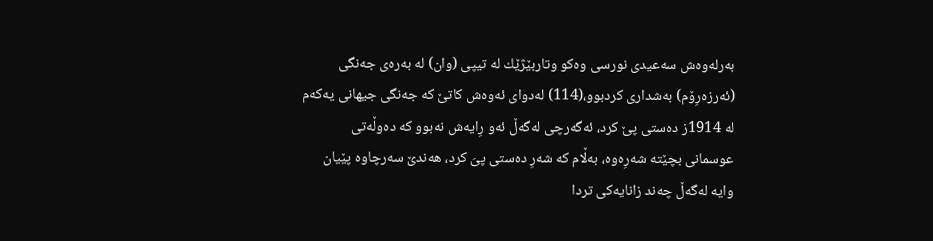به‌رله‌وه‌ش سه‌عیدى نورسى وه‌كو وتاربێژێك له‌ تیپى (وان) له‌ به‌ره‌ى جه‌نگى (ئه‌رزه‌رِۆم) به‌شدارى كردبوو،(114) له‌دواى ئه‌وه‌ش كاتێ كه‌ جه‌نگى جیهانى یه‌كه‌م له‌ 1914ز ده‌ستى پێ كرد، ئه‌گه‌رچى له‌گه‌ڵ ئه‌و رِایه‌ش نه‌بوو كه‌ ده‌وڵه‌تى عوسمانى بچێته‌ شه‌رِه‌وه‌، به‌ڵام كه‌ شه‌رِ ده‌ستى پىَ كرد، هه‌ندێ سه‌رچاوه‌ پێیان وایه‌ له‌گه‌ڵ چه‌ند زانایه‌كى تردا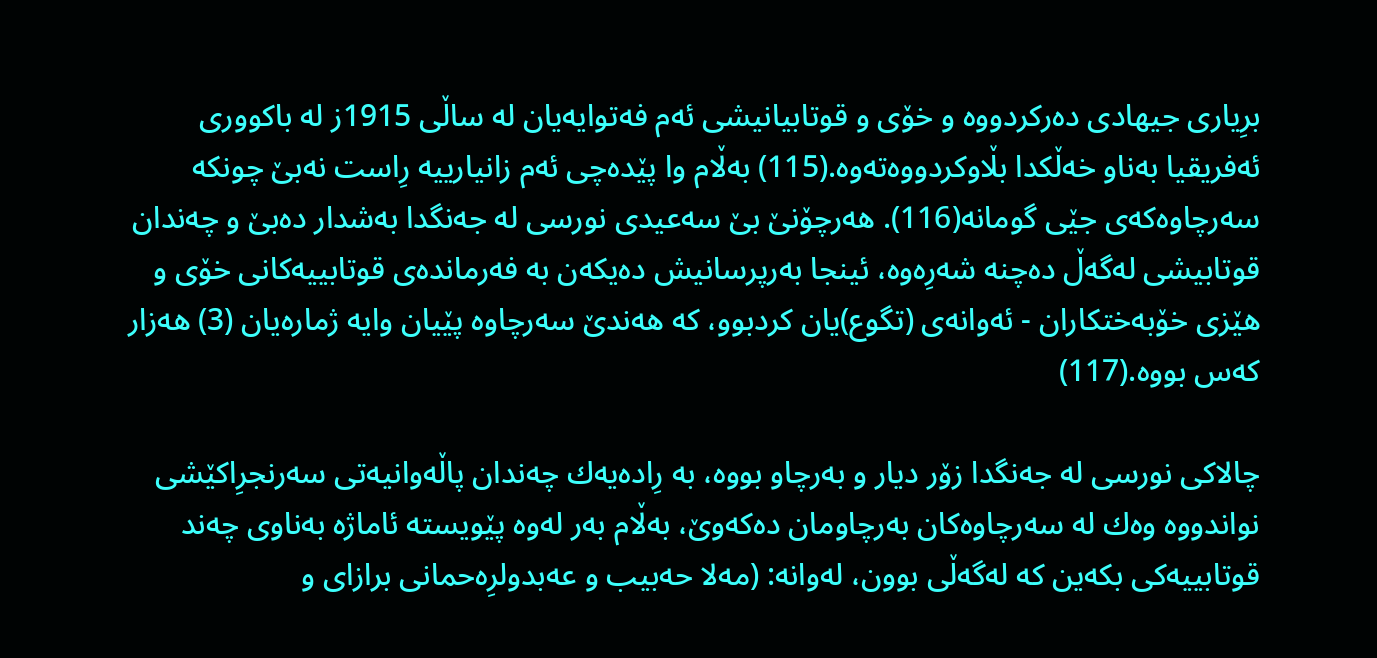برِیارى جیهادى ده‌ركردووه‌ و خۆى و قوتابیانیشى ئه‌م فه‌توایه‌یان له‌ ساڵى 1915ز له‌ باكوورى ئه‌فریقیا به‌ناو خه‌ڵكدا بڵاوكردووه‌ته‌وه‌.(115) به‌ڵام وا پێده‌چى ئه‌م زانیارییه‌ رِاست نه‌بێ چونكه‌ سه‌رچاوه‌كه‌ى جێى گومانه‌(116). هه‌رچۆنێ بێ سه‌عیدى نورسى له‌ جه‌نگدا به‌شدار ده‌بێ و چه‌ندان قوتابیشى له‌گه‌ڵ ده‌چنه‌ شه‌رِه‌وه‌، ئینجا به‌رپرسانیش ده‌یكه‌ن به‌ فه‌رمانده‌ى قوتابییه‌كانى خۆى و هێزى خۆبه‌ختكاران - ئه‌وانه‌ى (تگوع)یان كردبوو، كه‌ هه‌ندێ سه‌رچاوه‌ پێیان وایه‌ ژماره‌یان (3) هه‌زار كه‌س بووه‌.(117)

چالاكى نورسى له‌ جه‌نگدا زۆر دیار و به‌رچاو بووه‌، به‌ رِاده‌یه‌ك چه‌ندان پاڵه‌وانیه‌تى سه‌رنجرِاكێشى نواندووه‌ وه‌ك له‌ سه‌رچاوه‌كان به‌رچاومان ده‌كه‌وێ، به‌ڵام به‌ر له‌وه‌ پێویسته‌ ئاماژه‌ به‌ناوى چه‌ند قوتابییه‌كى بكه‌ین كه‌ له‌گه‌ڵى بوون، له‌وانه‌: (مه‌لا حه‌بیب و عه‌بدولرِه‌حمانى برازاى و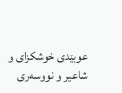عوبێدى خوشكزاى و شاعیر و نووسه‌رى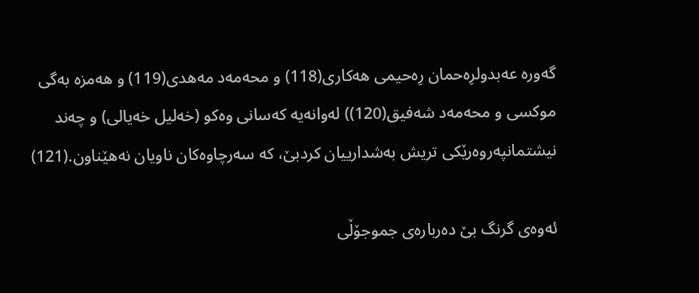گه‌وره‌ عه‌بدولرِه‌حمان رِه‌حیمى هه‌كارى(118) و محه‌مه‌د مه‌هدى(119) و هه‌مزه‌ به‌گى موكسى و محه‌مه‌د شه‌فیق(120)) له‌وانه‌یه‌ كه‌سانى وه‌كو (خه‌لیل خه‌یالى) و چه‌ند نیشتمانپه‌روه‌رێكى تریش به‌شدارییان كردبێ، كه‌ سه‌رچاوه‌كان ناویان نه‌هێناون.(121)

ئه‌وه‌ى گرنگ بێ ده‌رباره‌ى جموجۆڵى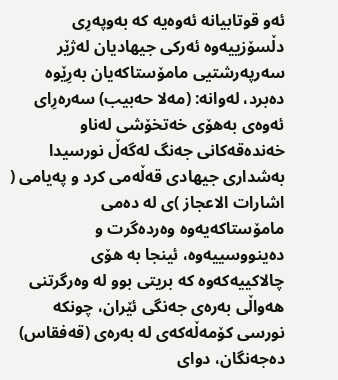ئه‌و قوتابیانه‌ ئه‌وه‌یه‌ كه‌ به‌وپه‌رِى دڵسۆزییه‌وه‌ ئه‌ركى جیهادیان له‌ژێر سه‌رپه‌رشتیى مامۆستاكه‌یان به‌رِێوه‌ ده‌برد، له‌وانه‌: (مه‌لا حه‌بیب) سه‌ره‌رِاى ئه‌وه‌ى به‌هۆى خه‌تخۆشى له‌ناو خه‌نده‌قه‌كانى جه‌نگ له‌گه‌ڵ نورسیدا به‌شدارى جیهادى قه‌ڵه‌مى كرد و په‌یامى ( اشارات الاعجاز )ى له‌ ده‌مى مامۆستاكه‌یه‌وه‌ وه‌رده‌گرت و ده‌ینووسییه‌وه‌، ئینجا به‌ هۆی چالاكییه‌كه‌وه‌ كه‌ بریتى بوو له‌ وه‌رگرتنى هه‌واڵى به‌ره‌ى جه‌نگى ئێران، چونكه‌ نورسى كۆمه‌ڵه‌كه‌ى له‌ به‌ره‌ى (قه‌فقاس) ده‌جه‌نگان، دواى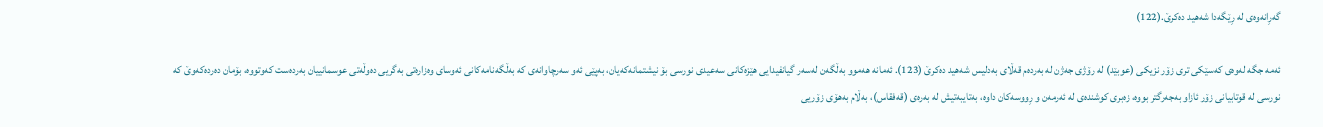گه‌رِانه‌وه‌ى له‌ رِێگه‌دا شه‌هید ده‌كرێ.(122)

ئه‌مه‌ جگه‌ له‌وه‌ى كه‌سێكى ترى زۆر نزیكى (عوبێد) له‌ رۆژى جه‌ژن له‌ به‌رده‌م قه‌ڵاى به‌دلیس شه‌هید ده‌كرێ (123). ئه‌مانه‌ هه‌موو به‌ڵگه‌ن له‌سه‌ر گیانفیدایى هێزه‌كانى سه‌عیدى نورسى بۆ نیشتمانه‌كه‌یان، به‌پێى ئه‌و سه‌رچاوانه‌ى كه‌ به‌ڵگه‌نامه‌كانى ئه‌وساى وه‌زاره‌تى به‌گریى ده‌وڵه‌تى عوسمانییان به‌رده‌ست كه‌وتووه‌، بۆمان ده‌رده‌كه‌وێ كه‌ نورسى له‌ قوتابیانى زۆر ئازاو به‌جه‌رگتر بووه‌، زه‌برى كوشنده‌ى له‌ ئه‌رمه‌ن و رِووسه‌كان داوه‌، به‌تایبه‌تیش له‌ به‌ره‌ى (قه‌فقاس)، به‌ڵام به‌هۆى زۆریى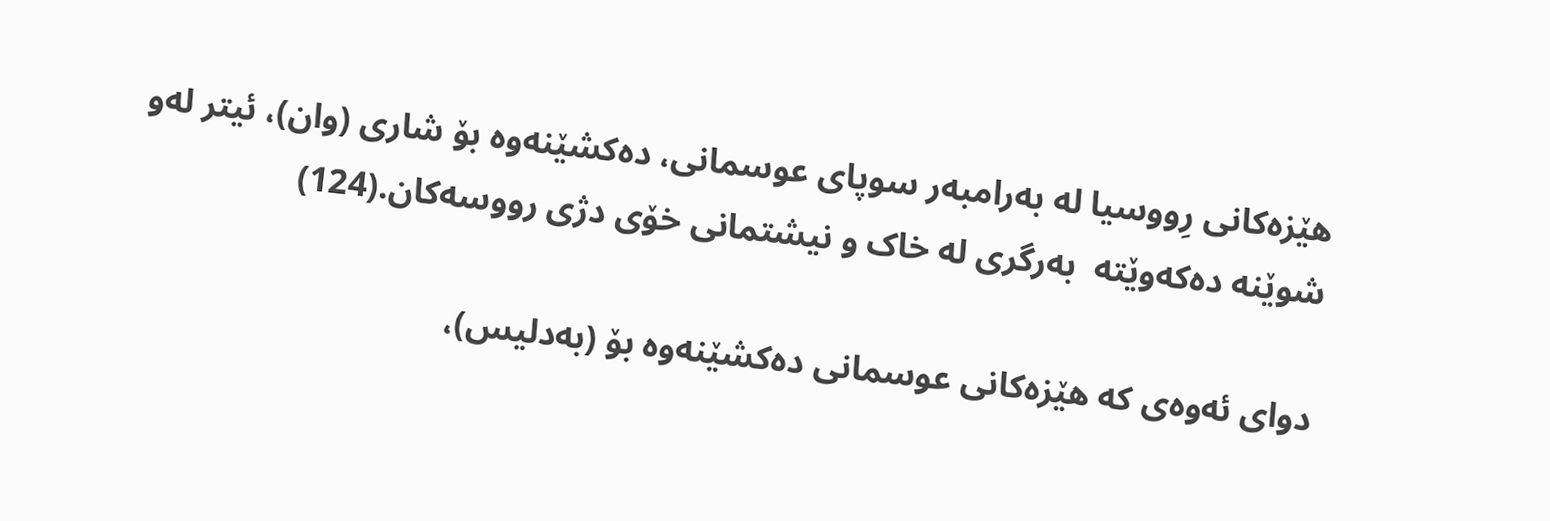هێزه‌كانى رِووسیا له‌ به‌رامبه‌ر سوپاى عوسمانى، ده‌کشێنه‌وه‌ بۆ شارى (وان)، ئیتر له‌و شوێنه‌ ده‌که‌وێته‌  به‌رگرى له‌ خاک و نیشتمانى خۆى دژى رووسه‌کان.(124)

دواى ئه‌وه‌ى که‌ هێزه‌کانى عوسمانى ده‌کشێنه‌وه‌ بۆ (به‌دلیس)،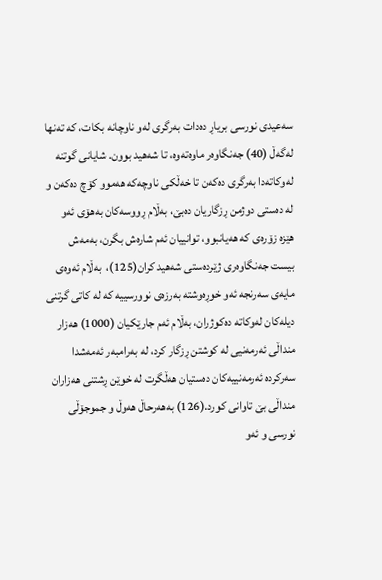سه‌عیدى نورسى بریاڕ ده‌دات به‌رگرى له‌و ناوچانه‌ بکات، که‌ ته‌نها له‌گه‌ڵ (40) جه‌نگاوه‌ر ماوه‌ته‌وه‌، تا شه‌هید بوون. شایانى گوتنه‌ له‌وکاته‌دا به‌رگرى ده‌که‌ن تا خه‌ڵکى ناوچه‌که‌ هه‌موو کۆچ ده‌که‌ن و له‌ ده‌ستى دوژمن ڕزگاریان ده‌بێ، به‌ڵام ڕووسه‌کان به‌هۆى ئه‌و هێزه‌ زۆره‌ى که‌ هه‌یانبوو، توانییان ئه‌م شاره‌ش بگرن، به‌مه‌ش بیست جه‌نگاوه‌رى ژێرده‌ستى شه‌هید کران(125)،  به‌ڵام ئه‌وه‌ى مایه‌ى سه‌رنجه‌ ئه‌و خوڕه‌وشته‌ به‌رزه‌ى نوورسییه‌ که‌ له‌ کاتى گرتنى دیله‌کان له‌وکاته‌ ده‌کوژران، به‌ڵام ئه‌م جارێکیان (1000) هه‌زار منداڵى ئه‌رمه‌نیى له‌ کوشتن ڕزگار کرد، له‌ به‌رامبه‌ر ئه‌مه‌شدا سه‌رکرده‌ ئه‌رمه‌نییه‌کان ده‌ستیان هه‌ڵگرت له‌ خوێن ڕشتنى هه‌زاران منداڵى بێ تاوانى کورد.(126) به‌هه‌رحاڵ هه‌وڵ و جموجۆڵى نورسى و ئه‌و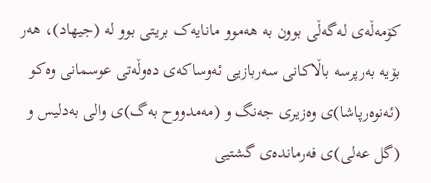کۆمه‌ڵه‌ى له‌گه‌ڵى بوون به‌ هه‌موو مانایه‌ک بریتى بوو له‌ (جیهاد)، هه‌ر بۆیه‌ به‌رپرسه‌ باڵاکانى سه‌ربازیى ئه‌وساکه‌ى ده‌وڵه‌تى عوسمانى وه‌کو (ئه‌نوه‌رپاشا)ى وه‌زیرى جه‌نگ و (مه‌مدووح به‌گ)ى والى به‌دلیس و (گل عه‌لى)ى فه‌رمانده‌ى گشتیى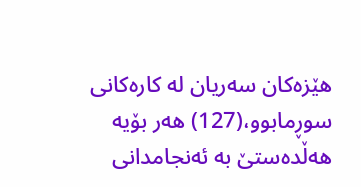هێزه‌کان سه‌ریان له‌ کاره‌کانى سوڕمابوو،(127) هه‌ر بۆیه‌ هه‌ڵده‌ستێ به‌ ئه‌نجامدانى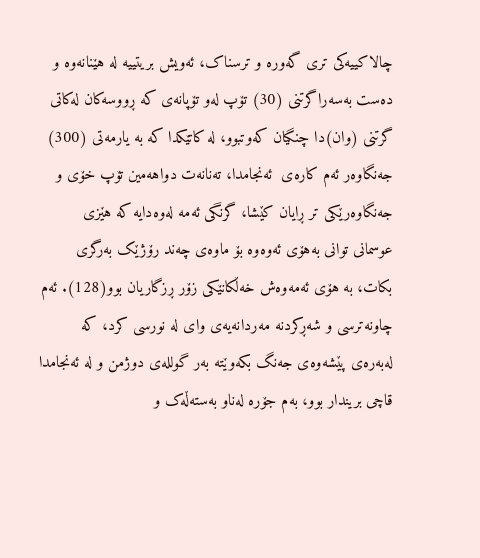چالاکییه‌کى ترى گه‌وره‌ و ترسناک، ئه‌ویش بریتییه‌ له‌ هێنانه‌وه‌ و ده‌ست به‌سه‌راگرتنى (30) تۆپ له‌و تۆپانه‌ى که‌ ڕووسه‌کان له‌کاتى گرتنى (وان)دا چنگیان که‌وتبوو، له‌ کاتێکدا که‌ به‌ یارمه‌تى (300) جه‌نگاوه‌ر ئه‌م کاره‌ى  ئه‌نجامدا، ته‌نانه‌ت دواهه‌مین تۆپ خۆى و جه‌نگاوه‌رێکى تر ڕایان کێشا، گرنگى ئه‌مه‌ له‌وه‌دایه‌ که‌ هێزى عوسمانى توانى به‌هۆى ئه‌وه‌وه‌ بۆ ماوه‌ى چه‌ند رۆژێک به‌رگرى بکات، به‌ هۆى ئه‌مه‌وه‌ش خه‌ڵکانێکى زۆر ڕزگاریان بوو(128). ئه‌م چاونه‌ترسى و شه‌ڕکردنه‌ مه‌ردانه‌یه‌ى واى له‌ نورسى کرد، که‌ له‌به‌ره‌ى پێشه‌وه‌ى جه‌نگ بکه‌وێته‌ به‌ر گولله‌ى دوژمن و له‌ ئه‌نجامدا قاچى بریندار بوو، به‌م جۆره‌ له‌ناو به‌سته‌ڵه‌ک و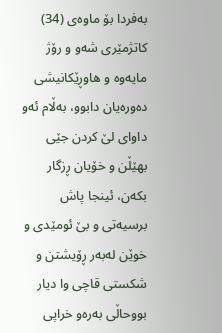به‌فردا بۆ ماوه‌ى (34) کاتژمێرى شه‌و و رۆژ مایه‌وه‌ و هاوڕێکانیشى ده‌وره‌یان دابوو، به‌ڵام ئه‌و داواى لێ کردن جێى بهێڵن و خۆیان ڕزگار بکه‌ن، ئینجا پاش برسیه‌تى و بێ ئومێدى و خوێن له‌به‌ر ڕۆیشتن و شکستى قاچى وا دیار بووحاڵى به‌ره‌و خراپى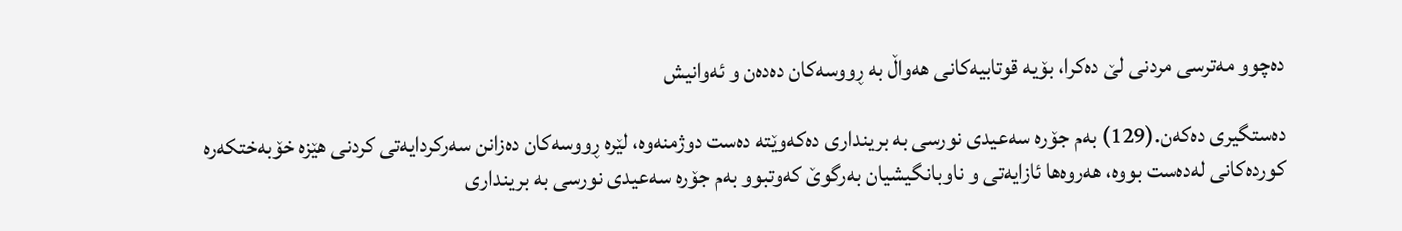ده‌چوو مه‌ترسى مردنى لێ ده‌کرا، بۆیه‌ قوتابیه‌کانى هه‌واڵ به‌ ڕووسه‌کان ده‌ده‌ن و ئه‌وانیش

ده‌ستگیرى ده‌که‌ن.(129) به‌م جۆره‌ سه‌عیدى نورسى به‌ بریندارى ده‌که‌وێته‌ ده‌ست دوژمنه‌وه‌، لێره‌ ڕووسه‌کان ده‌زانن سه‌رکردایه‌تى کردنى هێزه‌ خۆبه‌ختکه‌ره‌ کورده‌کانى له‌ده‌ست بووه‌، هه‌روه‌ها ئازایه‌تى و ناوبانگیشیان به‌رگوێ که‌وتبوو به‌م جۆره‌ سه‌عیدى نورسى به‌ بریندارى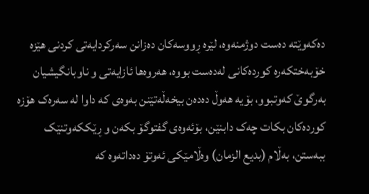ده‌که‌وێته‌ ده‌ست دوژمنه‌وه‌، لێره‌ ڕووسه‌کان ده‌زانن سه‌رکردایه‌تى کردنى هێزه‌ خۆبه‌ختکه‌ره‌ کورده‌کانى له‌ده‌ست بووه‌، هه‌روه‌ها ئازایه‌تى و ناوبانگیشیان به‌رگوێ که‌وتبوو، بۆیه‌ هه‌وڵ ده‌ده‌ن بیخه‌ڵه‌تێنن به‌وه‌ى که‌ داوا له‌ سه‌ره‌ک هۆزه‌ کورده‌کان بکات چه‌ک دابنێن، بۆئه‌وه‌ى گفتوگۆ بکه‌ن و ڕێککه‌وتنێک ببه‌ستن، به‌ڵام (بدیع الزمان) وه‌ڵامێکى ئه‌وتۆ ده‌داته‌وه‌ که‌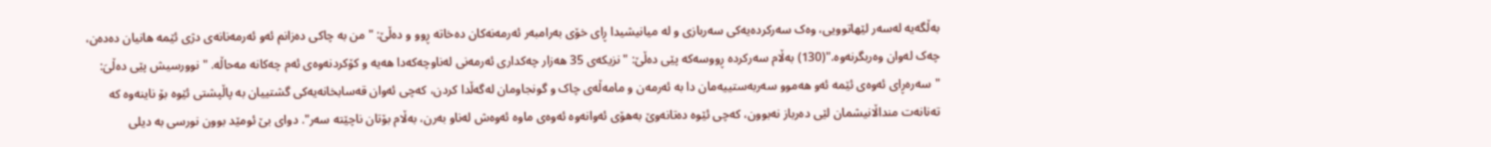به‌ڵگه‌یه‌ له‌سه‌ر لێهاتوویى، وه‌ک سه‌رکرده‌یه‌کى سه‌ربازى و له‌ میانیشیدا ڕاى خۆى به‌رامبه‌ر ئه‌رمه‌نه‌کان ده‌خاته‌ ڕوو و ده‌ڵێ: "من به‌ چاکى ده‌زانم ئه‌و ئه‌رمه‌نانه‌ى دژى ئێمه‌ هانیان ده‌ده‌ن، چه‌ک له‌وان وه‌ربگرنه‌وه‌."(130) به‌ڵام سه‌رکرده‌ ڕووسه‌که‌ پێى ده‌ڵێ: " نزیکه‌ى 35 هه‌زار چه‌کدارى ئه‌رمه‌نى له‌ناوچه‌که‌دا هه‌یه‌ و کۆکردنه‌وه‌ى ئه‌م چه‌کانه‌ مه‌حاڵه‌. " نوورسیش پێى ده‌ڵىَ: "سه‌ره‌ڕاى ئه‌وه‌ى ئێمه‌ ئه‌و هه‌موو سه‌ربه‌ستییه‌مان دا به‌ ئه‌رمه‌ن و مامه‌ڵه‌ى چاک و گونجاومان له‌گه‌ڵدا کردن، که‌چى ئه‌وان قه‌سابخانه‌یه‌کى گشتییان به‌ پاڵپشتى ئێوه‌ بۆ ناینه‌وه‌ که‌ ته‌نانه‌ت منداڵانیشمان لێى ده‌رباز نه‌بوون، که‌چى ئێوه‌ ده‌تانه‌وێ به‌هۆى ئه‌وانه‌وه‌ ئه‌وه‌ى ماوه‌ ئه‌وه‌ش له‌ناو به‌رن، به‌ڵام بۆتان ناچێته‌ سه‌ر". دواى بێ ئومێد بوون نورسى به‌ دیلى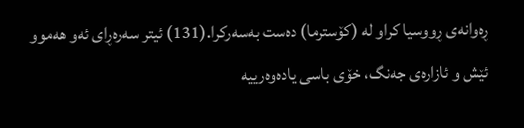ڕه‌وانه‌ى ڕووسیا کراو له‌ (کۆسترما) ده‌ست به‌سه‌رکرا.(131) ئیتر سه‌ره‌ڕاى ئه‌و هه‌موو ئێش و ئازاره‌ى جه‌نگ، خۆى باسى یاده‌وه‌رییه‌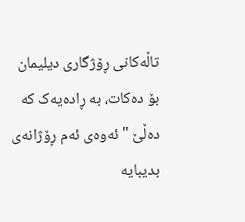تاڵه‌کانى ڕۆژگارى دیلیمان بۆ ده‌کات، به‌ ڕاده‌یه‌ک که‌ ده‌ڵێ " ئه‌وه‌ى ئه‌م ڕۆژانه‌ى بدیبایه‌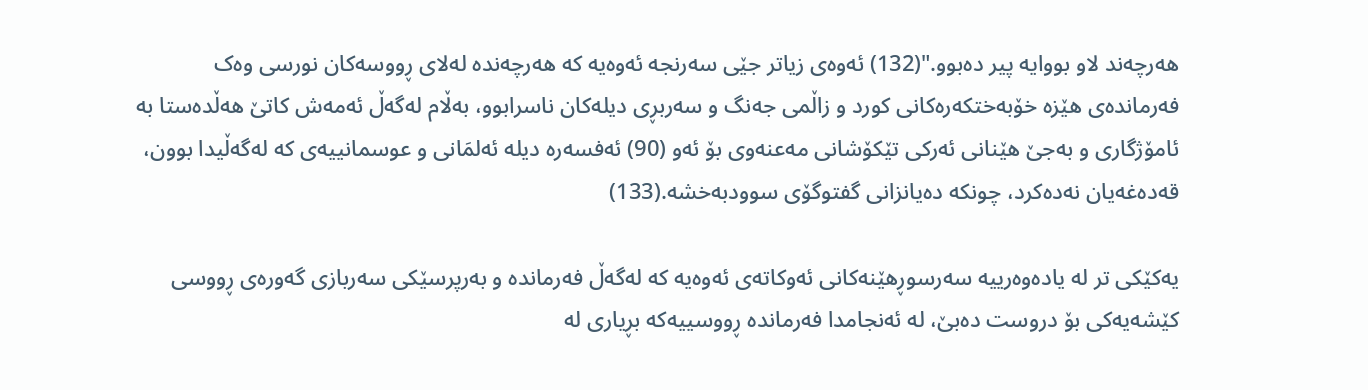هه‌رچه‌ند لاو بووایه‌ پیر ده‌بوو."(132) ئه‌وه‌ى زیاتر جێى سه‌رنجه‌ ئه‌وه‌یه‌ که‌ هه‌رچه‌نده‌ له‌لاى ڕووسه‌کان نورسى وه‌ک فه‌رمانده‌ى هێزه‌ خۆبه‌ختکه‌ره‌کانى کورد و زاڵمى جه‌نگ و سه‌ربڕى دیله‌کان ناسرابوو، به‌ڵام له‌گه‌ڵ ئه‌مه‌ش کاتێ هه‌ڵده‌ستا به‌ ئامۆژگارى و به‌جێ هێنانى ئه‌رکى تێکۆشانى مه‌عنه‌وى بۆ ئه‌و (90) ئه‌فسه‌ره‌ دیله‌ ئه‌لمَانى و عوسمانییه‌ى که‌ له‌گه‌ڵیدا بوون، قه‌ده‌غه‌یان نه‌ده‌کرد، چونکه‌ ده‌یانزانى گفتوگۆى سوودبه‌خشه‌.(133)

یه‌کێکى تر له‌ یاده‌وه‌رییه‌ سه‌رسوڕهێنه‌کانى ئه‌وکاته‌ى ئه‌وه‌یه‌ که‌ له‌گه‌ڵ فه‌رمانده‌ و به‌رپرسێکى سه‌ربازى گه‌وره‌ى ڕووسى کێشه‌یه‌کى بۆ دروست ده‌بێ، له‌ ئه‌نجامدا فه‌رمانده‌ ڕووسییه‌که‌ بڕیارى له‌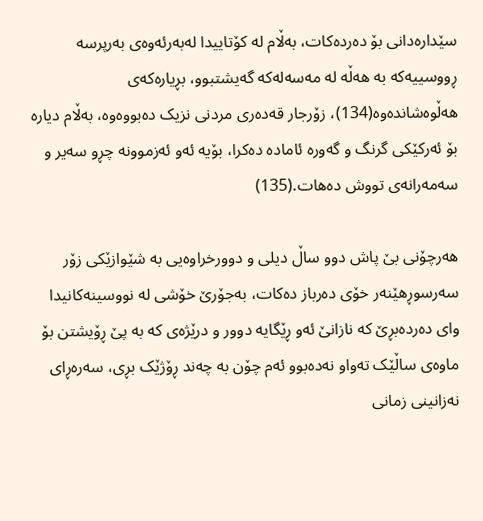سێداره‌دانى بۆ ده‌رده‌کات، به‌ڵام له‌ کۆتاییدا له‌به‌رئه‌وه‌ى به‌رپرسه‌ ڕووسییه‌که‌ به‌ هه‌ڵه‌ له‌ مه‌سه‌له‌که‌ گه‌یشتبوو، بڕیاره‌که‌ى هه‌ڵوه‌شانده‌وه‌(134)، زۆرجار قه‌ده‌رى مردنى نزیک ده‌بووه‌وه‌، به‌ڵام دیاره‌ بۆ ئه‌رکێکى گرنگ و گه‌وره‌ ئاماده‌ ده‌کرا، بۆیه‌ ئه‌و ئه‌زموونه‌ چڕو سه‌یر و سه‌مه‌رانه‌ى تووش ده‌هات.(135)

هه‌رچۆنی بێ پاش دوو ساڵ دیلى و دوورخراوه‌یى به‌ شێوازێکى زۆر سه‌رسوڕهێنه‌ر خۆى ده‌رباز ده‌کات، به‌جۆرێ خۆشى له‌ نووسینه‌کانیدا واى ده‌رده‌بڕێ که‌ نازانێ ئه‌و ڕێگایه‌ دوور و درێژه‌ى که‌ به‌ پێ ڕۆیشتن بۆ ماوه‌ى ساڵێک ته‌واو نه‌ده‌بوو ئه‌م چۆن به‌ چه‌ند ڕۆژێک بڕى، سه‌ره‌ڕاى نه‌زانینى زمانى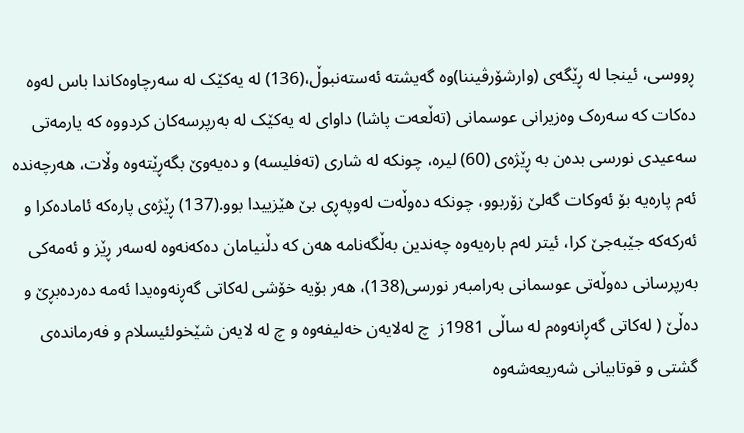ڕووسى، ئینجا له‌ ڕێگه‌ى (وارشۆرڤیننا)وه‌ گه‌یشته‌ ئه‌سته‌نبوڵ،(136) له‌ یه‌کێک له‌ سه‌رچاوه‌کاندا باس له‌وه‌ ده‌کات که‌ سه‌ره‌ک وه‌زیرانى عوسمانى (ته‌ڵعه‌ت پاشا) داواى له‌ یه‌کێک له‌ به‌رپرسه‌کان کردووه‌ که‌ یارمه‌تى سه‌عیدى نورسى بده‌ن به‌ ڕێژه‌ى (60) لیره‌، چونکه‌ له‌ شارى (ته‌فلیسه‌) و ده‌یه‌وێ بگه‌ڕێته‌وه‌ وڵات، هه‌رچه‌نده‌ ئه‌م پاره‌یه‌ بۆ ئه‌وکات گه‌لێ زۆربوو، چونکه‌ ده‌وڵه‌ت له‌وپه‌ڕی بێ هێزییدا بوو.(137) ڕێژه‌ى پاره‌که‌ ئاماده‌کرا و ئه‌رکه‌که‌ جێبه‌جێ کرا، ئیتر له‌م باره‌یه‌وه‌ چه‌ندین به‌ڵگه‌نامه‌ هه‌ن که‌ دڵنیامان ده‌که‌نه‌وه‌ له‌سه‌ر ڕێز و ئه‌مه‌کى به‌رپرسانى ده‌وڵه‌تى عوسمانى به‌رامبه‌ر نورسى(138)، هه‌ر بۆیه‌ خۆشى له‌کاتى گه‌ڕنه‌وه‌یدا ئه‌مه‌ ده‌رده‌بڕێ و ده‌ڵێ ( له‌کاتى گه‌ڕانه‌وه‌م له‌ ساڵى 1981ز  چ له‌لایه‌ن خه‌لیفه‌وه‌ و چ له‌ لایه‌ن شێخولئیسلام و فه‌رمانده‌ى گشتى و قوتابیانى شه‌ریعه‌شه‌وه‌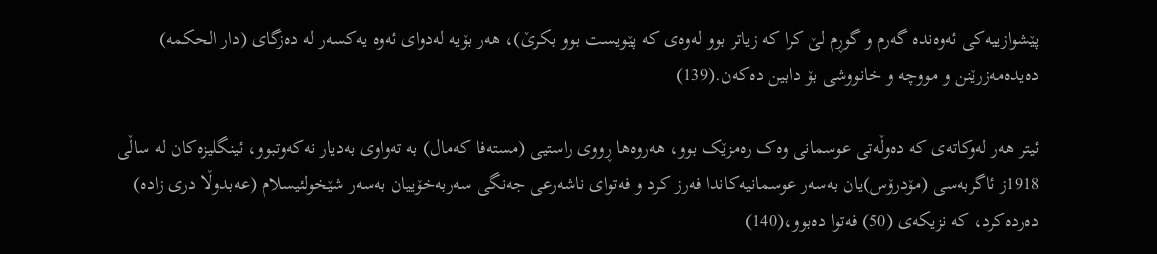پێشوازییه‌کى ئه‌وه‌نده‌ گه‌رم و گوڕم لێ کرا که‌ زیاتر بوو له‌وه‌ى که‌ پێویست بوو بکرێ)، هه‌ر بۆیه‌ له‌دواى ئه‌وه‌ یه‌کسه‌ر له‌ ده‌زگاى (دار الحکمه‌) ده‌یده‌مه‌زرێنن و مووچه‌ و خانووشى بۆ دابین ده‌که‌ن.(139)

ئیتر هه‌ر له‌وکاته‌ى که‌ ده‌وڵه‌تى عوسمانى وه‌ک ره‌مزێک بوو، هه‌روه‌ها ڕووى راستیى (مسته‌فا که‌مال) به‌ ته‌واوى به‌دیار نه‌که‌وتبوو، ئینگلیزه‌کان له‌ ساڵى 1918ز ئاگربه‌سى (مۆدرۆس)یان به‌سه‌ر عوسمانیه‌کاندا فه‌رز کرد و فه‌تواى ناشه‌رعى جه‌نگى سه‌ربه‌خۆییان به‌سه‌ر شێخولئیسلام (عه‌بدوڵا درى زاده‌) ده‌رده‌کرد، که‌ نزیکه‌ى (50) فه‌توا ده‌بوو،(140)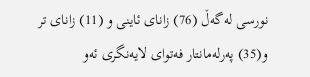نورسى له‌گه‌ڵ (76) زاناى ئاینى و (11) زاناى تر و(35) په‌رله‌مانتار فه‌تواى لایه‌نگرى ئه‌و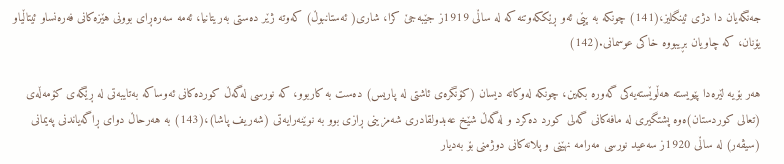جه‌نگه‌یان دا دژى ئینگلیز،(141) چونکه‌ به‌ پێى ئه‌و ڕێککه‌وتنه‌ که‌ له‌ ساڵى 1919ز جێبه‌جێ کرا، شارى( ئه‌ستانبوڵ) که‌وته‌ ژێر ده‌ستى به‌ریتانیا، ئه‌مه‌ سه‌ره‌ڕاى بوونى هێزه‌کانى فه‌ره‌نساو ئیتاڵیاو یۆنان، که‌ چاویان بڕیبووه‌ خاکى عوسمانى.(142)

هه‌ر بۆیه‌ لێره‌دا پێویسته‌ هه‌ڵوێسته‌یه‌کى گه‌وره‌ بکه‌ین، چونکه‌ له‌وکاته‌ دیسان (کۆنگره‌ى ئاشتى له‌ پاریس) ده‌ست به‌ کاربوو، که‌ نورسى له‌گه‌ڵ کورده‌کانى ئه‌وساکه‌ به‌تایبه‌تى له‌ ڕێگه‌ى کۆمه‌ڵه‌ى (تعالى کوردستان)ه‌وه‌ پشتگیرى له‌ مافه‌کانى گه‌لى کورد ده‌کرد و له‌گه‌ڵ شێخ عه‌بدولقادرى شه‌مزینى ڕازى بوو به‌ نوێنه‌رایه‌تى (شه‌ریف پاشا)،(143) به‌ هه‌رحاڵ دواى ڕاگه‌یاندنى په‌یمانى (سیڤه‌ر) له‌ ساڵى 1920ز سه‌عید نورسى مه‌رامه‌ نهێنى و پلانه‌کانى دوژمنى بۆ به‌دیار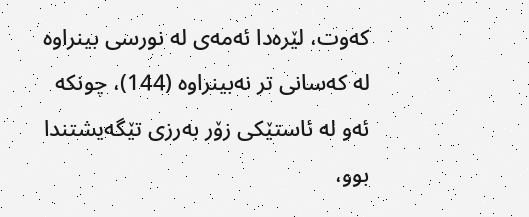که‌وت، لێره‌دا ئه‌مه‌ى له‌ نورسى بینراوه‌ له‌ که‌سانى تر نه‌بینراوه‌ (144)، چونکه‌ ئه‌و له‌ ئاستێکى زۆر به‌رزى تێگه‌یشتندا بوو،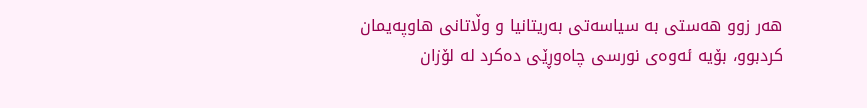هه‌ر زوو هه‌ستى به‌ سیاسه‌تى به‌ریتانیا و وڵاتانى هاوپه‌یمان کردبوو، بۆیه‌ ئه‌وه‌ى نورسى چاه‌وڕێى ده‌کرد له‌ لۆزان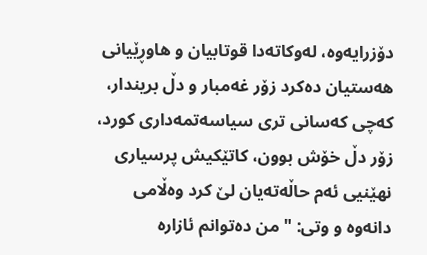دۆزرایه‌وه‌، له‌وکاته‌دا قوتابیان و هاوڕێیانى هه‌ستیان ده‌کرد زۆر غه‌مبار و دڵ بریندار، که‌چى که‌سانى ترى سیاسه‌تمه‌دارى کورد، زۆر دڵ خۆش بوون، کاتێکیش پرسیارى نهێنیى ئه‌م حاڵه‌ته‌یان لێ کرد وه‌ڵامى دانه‌وه‌ و وتى: " من ده‌توانم ئازاره‌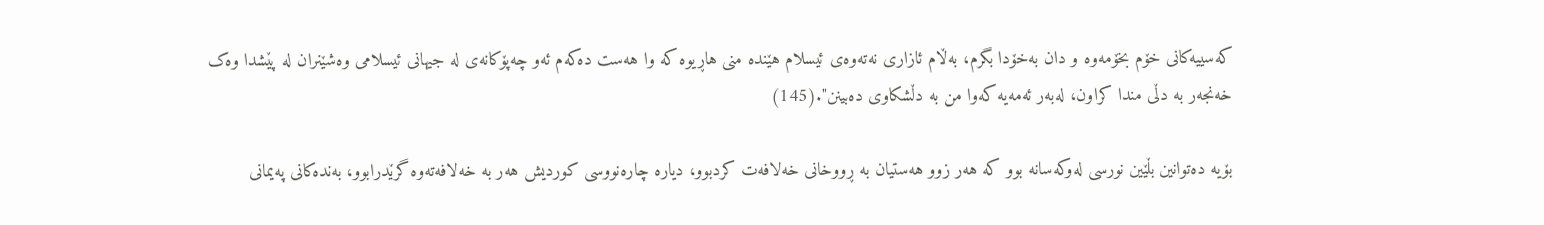که‌سییه‌کانى خۆم بخۆمه‌وه‌ و دان به‌خۆدا بگرم، به‌ڵام ئازارى نه‌ته‌وه‌ى ئیسلام هێنده‌ منى هاڕیوه‌ که‌ وا هه‌ست ده‌که‌م ئه‌و چه‌پۆکانه‌ى له‌ جیهانى ئیسلامى وه‌شێنران له‌ پێشدا وه‌ک خه‌نجه‌ر به‌ دڵى مندا کراون، له‌به‌ر ئه‌مه‌یه‌ که‌وا من به‌ دڵشکاوى ده‌بینن".(145)

بۆیه‌ ده‌توانین بڵێین نورسى له‌وکه‌سانه‌ بوو که‌ هه‌ر زوو هه‌ستیان به‌ ڕووخانى خه‌لافه‌ت کردبوو، دیاره‌ چاره‌نووسى کوردیش هه‌ر به‌ خه‌لافه‌ته‌وه‌ گرێدرابوو، به‌نده‌کانى په‌یمانى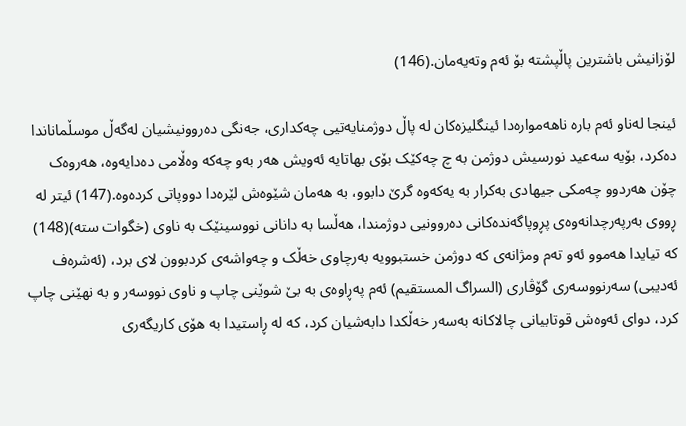لۆزانیش باشترین پاڵپشته‌ بۆ ئه‌م وته‌یه‌مان.(146)

ئینجا له‌ناو ئه‌م باره‌ ناهه‌مواره‌دا ئینگلیزه‌کان له‌ پاڵ دوژمنایه‌تیى چه‌کدارى، جه‌نگى ده‌روونیشیان له‌گه‌ڵ موسڵماناندا ده‌کرد، بۆیه‌ سه‌عید نورسیش دوژمن به‌ چ چه‌کێک بۆى بهاتایه‌ ئه‌ویش هه‌ر به‌و چه‌که‌ وه‌ڵامى ده‌دایه‌وه‌، هه‌روه‌ک چۆن هه‌ردوو چه‌مکى جیهادى به‌کرار به‌ یه‌که‌وه‌ گرێ دابوو، به‌ هه‌مان شێوه‌ش لێره‌دا دووپاتى کرده‌وه‌.(147) ئیتر له‌ ڕووى به‌رپه‌رچدانه‌وه‌ى پڕوپاگه‌نده‌کانى ده‌روونیى دوژمندا، هه‌ڵسا به‌ دانانى نووسینێک به‌ ناوى (خگوات سته‌)(148) که‌ تیایدا هه‌موو ئه‌و ته‌م ومژانه‌ى که‌ دوژمن خستبوویه‌ به‌رچاوى خه‌ڵک و چه‌واشه‌ى کردبوون لاى برد، (ئه‌شره‌ف ئه‌دیبى) سه‌رنووسه‌رى گۆڤارى (السراگ المستقیم) ئه‌م په‌ڕاوه‌ى به‌ بێ شوێنى چاپ و ناوى نووسه‌ر و به‌ نهێنى چاپ کرد، دواى ئه‌وه‌ش قوتابیانى چالاکانه‌ به‌سه‌ر خه‌ڵکدا دابه‌شیان کرد، که‌ له‌ ڕاستیدا به‌ هۆى کاریگه‌رى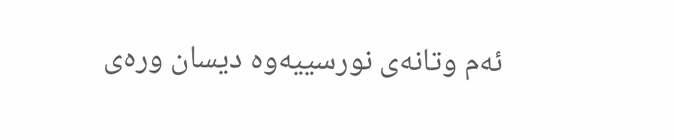ئه‌م وتانه‌ى نورسییه‌وه‌ دیسان وره‌ى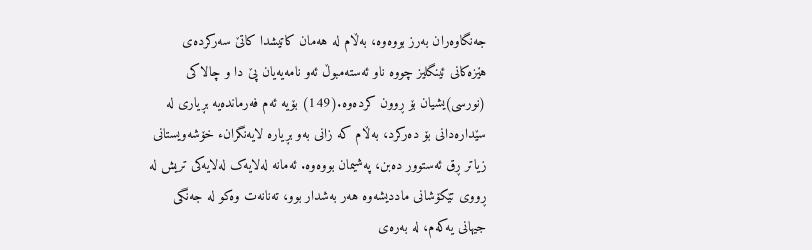جه‌نگاوه‌ران به‌رز بووه‌وه‌، به‌ڵام له‌ هه‌مان کاتیشدا کاتێ سه‌رکرده‌ى هێزه‌کانى ئینگلیز چووه‌ ناو ئه‌سته‌مبوڵ ئه‌و نامه‌یه‌یان پێ دا و چالاکى (نورسى)یشیان بۆ ڕوون کرده‌وه‌.(149) بۆیه‌ ئه‌م فه‌رمانده‌یه‌ بڕیارى له‌ سێداره‌دانى بۆ ده‌رکرد، به‌ڵام که‌ زانى به‌و بڕیاره‌ لایه‌نگرانء خۆشه‌ویستانى زیاتر ڕق ئه‌ستوور ده‌بن، په‌شیمان بووه‌وه‌. ئه‌مانه‌ له‌لایه‌ک له‌لایه‌کى تریش له‌ ڕووى تێکۆشانى ماددیشه‌وه‌ هه‌ر به‌شدار بوو، ته‌نانه‌ت وه‌کو له‌ جه‌نگى جیهانى یه‌که‌م، له‌ به‌ره‌ى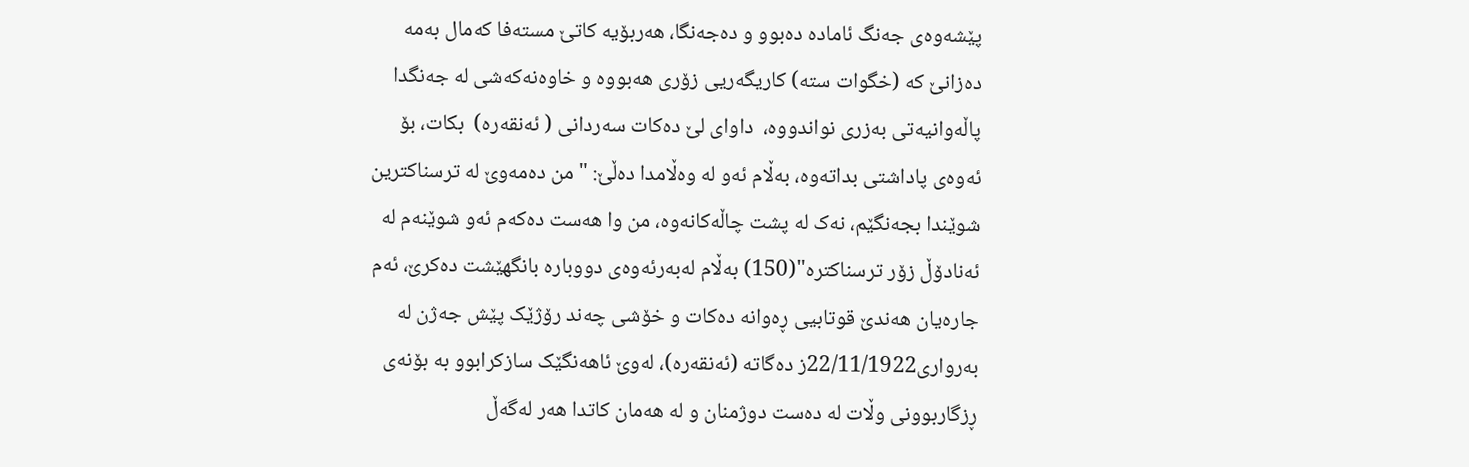پێشه‌وه‌ى جه‌نگ ئاماده‌ ده‌بوو و ده‌جه‌نگا، هه‌ربۆیه‌ کاتێ مسته‌فا که‌مال به‌مه‌ ده‌زانێ که‌ (خگوات سته‌) کاریگه‌ریى زۆرى هه‌بووه‌ و خاوه‌نه‌که‌شى له‌ جه‌نگدا پاڵه‌وانیه‌تى به‌زرى نواندووه‌،  داواى لێ ده‌کات سه‌ردانى ( ئه‌نقه‌ره‌)  بکات، بۆ ئه‌وه‌ى پاداشتى بداته‌وه‌، به‌ڵام ئه‌و له‌ وه‌ڵامدا ده‌ڵێ: " من ده‌مه‌وێ له‌ ترسناکترین شوێندا بجه‌نگێم، نه‌ک له‌ پشت چاڵه‌کانه‌وه‌، من وا هه‌ست ده‌که‌م ئه‌و شوێنه‌م له‌ ئه‌نادۆڵ زۆر ترسناکتره‌"(150) به‌ڵام له‌به‌رئه‌وه‌ى دووباره‌ بانگهێشت ده‌کرێ، ئه‌م جاره‌یان هه‌ندێ قوتابیى ڕه‌وانه‌ ده‌کات و خۆشى چه‌ند رۆژێک پێش جه‌ژن له‌ به‌روارى22/11/1922ز ده‌گاته‌ (ئه‌نقه‌ره‌)، له‌وێ ئاهه‌نگێک سازکرابوو به‌ بۆنه‌ى ڕزگاربوونى وڵات له‌ ده‌ست دوژمنان و له‌ هه‌مان کاتدا هه‌ر له‌گه‌ڵ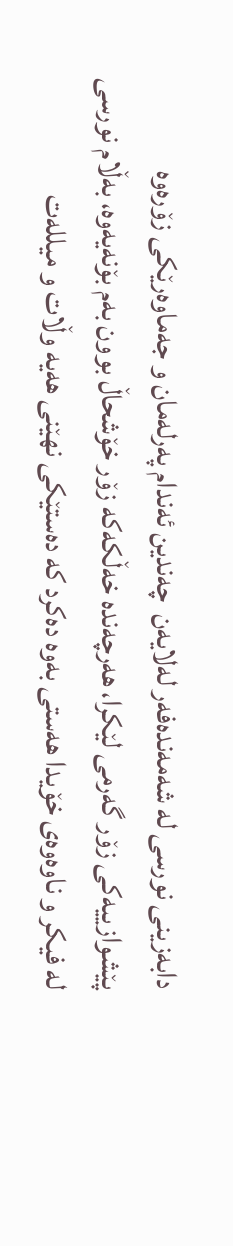دابه‌زینى نورسى له‌ شه‌مه‌نده‌فه‌ر له‌لایه‌ن  چه‌ندین ئه‌ندام په‌رله‌مان و جه‌ماوه‌رێکى زۆره‌وه‌ پێشوازییه‌کى زۆر گه‌رمى لێکرا، هه‌رچه‌نده‌ خه‌ڵکه‌که‌ زۆر خۆشحاڵ بوون به‌م بۆنه‌یه‌وه‌، به‌ڵام نورسى له‌ فیکر و ناوه‌وه‌ى خۆیدا هه‌ستى به‌وه‌ ده‌کرد که‌ ده‌ستێکى نهێنى هه‌یه‌ وڵات و میلله‌ت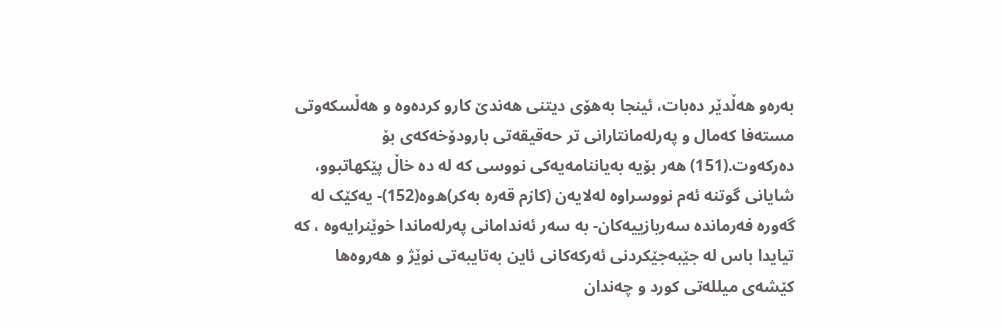به‌ره‌و هه‌ڵدێر ده‌بات، ئینجا به‌هۆى دیتنى هه‌ندێ کارو کرده‌وه‌ و هه‌ڵسکه‌وتى مسته‌فا که‌مال و په‌رله‌مانتارانى تر حه‌قیقه‌تى بارودۆخه‌که‌ى بۆ ده‌رکه‌وت.(151) هه‌ر بۆیه‌ به‌یاننامه‌یه‌کى نووسى که‌ له‌ ده‌ خاڵ پێکهاتبوو، شایانى گوتنه‌ ئه‌م نووسراوه‌ له‌لایه‌ن (کازم قه‌ره‌ به‌کر)ه‌وه‌(152)- یه‌کێک له‌ گه‌وره‌ فه‌رمانده‌ سه‌ربازییه‌کان- به‌ سه‌ر ئه‌ندامانى په‌رله‌ماندا خوێنرایه‌وه‌ ، که‌ تیایدا باس له‌ جێبه‌جێکردنى ئه‌رکه‌کانى ئاین به‌تایبه‌تى نوێژ و هه‌روه‌ها کێشه‌ى میلله‌تى کورد و چه‌ندان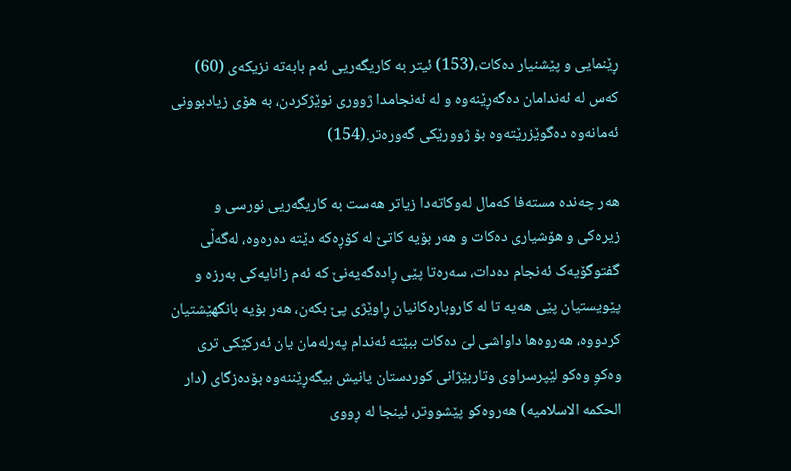ڕێنمایى و پێشنیار ده‌کات،(153) ئیتر به‌ کاریگه‌ریى ئه‌م بابه‌ته‌ نزیکه‌ى (60) که‌س له‌ ئه‌ندامان ده‌گه‌ڕێنه‌وه‌ و له‌ ئه‌نجامدا ژوورى نوێژکردن، به‌ هۆى زیادبوونى ئه‌مانه‌وه‌ ده‌گوێزرێته‌وه‌ بۆ ژوورێکى گه‌وره‌تر.(154)

هه‌ر چه‌نده‌ مسته‌فا که‌مال له‌وکاته‌دا زیاتر هه‌ست به‌ کاریگه‌ریى نورسى و زیره‌کى و هۆشیارى ده‌کات و هه‌ر بۆیه‌ کاتێ له‌ کۆڕه‌که‌ دێته‌ ده‌ره‌وه‌، له‌گه‌ڵى گفتوگۆیه‌ک ئه‌نجام ده‌دات، سه‌ره‌تا پێى ڕاده‌گه‌یه‌نێ که‌ ئه‌م زانایه‌کى به‌رزه‌ و پێویستیان پێى هه‌یه‌ تا له‌ کاروباره‌کانیان ڕاوێژى پێ بکه‌ن، هه‌ر بۆیه‌ بانگهێشتیان کردووه‌، هه‌روه‌ها داواشى لىَ ده‌کات ببێته ئه‌ندام په‌رله‌مان یان ئه‌رکێکى ترى وه‌کوِ وه‌کو لێپرسراوى وتاربێژانى کوردستان یانیش بیگه‌ڕێننه‌وه‌ بۆده‌زگاى (دار الحکمه‌ الاسلامیه‌) هه‌روه‌کو پێشووتر، ئینجا له‌ ڕووى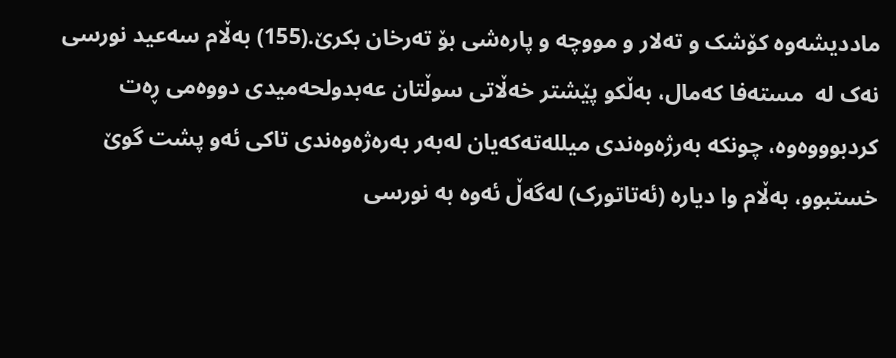ماددیشه‌وه‌ کۆشک و ته‌لار و مووچه‌ و پاره‌شى بۆ ته‌رخان بکرێ.(155) به‌ڵام سه‌عید نورسى نه‌ک له‌  مسته‌فا که‌مال، به‌ڵکو پێشتر خه‌ڵاتى سوڵتان عه‌بدولحه‌میدى دووه‌مى ڕه‌ت کردبوووه‌وه‌، چونکه‌ به‌رژه‌وه‌ندى میلله‌ته‌که‌یان له‌به‌ر به‌ره‌ژه‌وه‌ندى تاکى ئه‌و پشت گوێ خستبوو، به‌ڵام وا دیاره‌ (ئه‌تاتورک) له‌گه‌ڵ ئه‌وه‌ به‌ نورسى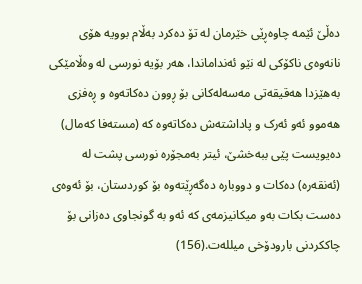ده‌ڵێ ئێمه‌ چاوه‌ڕێى خێرمان له‌ تۆ ده‌کرد به‌ڵام بوویه‌ هۆى نانه‌وه‌ى ناکۆکى له‌ نێو ئه‌نداماندا، هه‌ر بۆیه‌ نورسى له‌ وه‌ڵامێکى به‌هێزدا هه‌قیقه‌تى مه‌سه‌له‌کانى بۆ ڕوون ده‌کاته‌وه‌ و ڕه‌فزى هه‌موو ئه‌و ئه‌رک و پاداشته‌ش ده‌کاته‌وه‌ که‌ (مسته‌فا که‌مال) ده‌یویست پێى ببه‌خشێ، ئیتر به‌مجۆره‌ نورسى پشت له‌ (ئه‌نقه‌ره‌) ده‌کات و دووباره‌ ده‌گه‌ڕێته‌وه‌ بۆ کوردستان، بۆ ئه‌وه‌ى ده‌ست بکات به‌و میکانیزمه‌ى که‌ ئه‌و به‌ گونجاوى ده‌زانی بۆ چاککردنى بارودۆخى میلله‌ت.(156)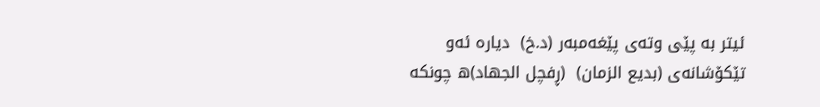ئیتر به‌ پێى وته‌ى پێغه‌مبه‌ر (د.خ)  دیاره‌ ئه‌و تێکۆشانه‌ى (بدیع الزمان)  (ڕفچل الجهاد)ه‌ چونکه‌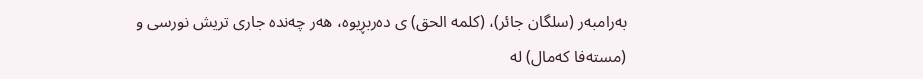به‌رامبه‌ر (سلگان جائر)، (کلمه‌ الحق) ى ده‌ربڕیوه‌، هه‌ر چه‌نده‌ جاری تریش نورسى و (مسته‌فا که‌مال) له‌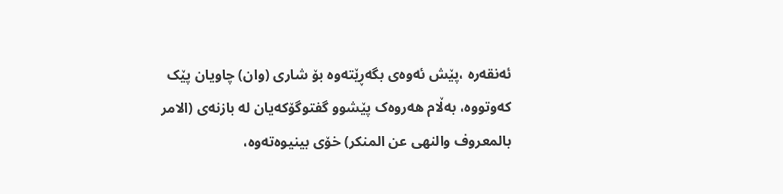ئه‌نقه‌ره‌ ،پێش ئه‌وه‌ى بگه‌ڕێته‌وه‌ بۆ شارى (وان) چاویان پێک که‌وتووه‌، به‌ڵام هه‌روه‌ک پێشوو گفتوگۆکه‌یان له‌ بازنه‌ى (الامر بالمعروف والنهی عن المنکر) خۆى بینیوه‌ته‌وه‌،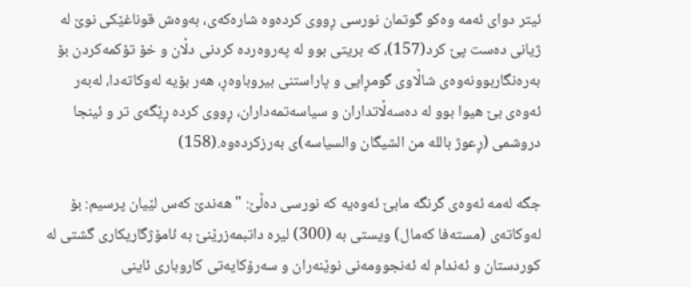ئیتر دواى ئه‌مه‌ وه‌کو گوتمان نورسى ڕووى کرده‌وه‌ شاره‌که‌ى، به‌وه‌ش قوناغێکى نوێ له‌ ژیانى ده‌ست پێ کرد(157)، که‌ بریتى بوو له‌ په‌روه‌رده‌ کردنى دڵان و خۆ تۆکمه‌کردن بۆ به‌ره‌نگاربوونه‌وه‌ى شاڵاوى گومڕایى و پاراستنى بیروباوه‌ڕ، هه‌ر بۆیه‌ له‌وکاته‌دا، له‌به‌ر ئه‌وه‌ى بێ هیوا بوو له‌ ده‌سه‌ڵاتداران و سیاسه‌تمه‌داران، ڕووى کرده‌ ڕێگه‌ى تر و ئینجا دروشمى (ڕعوژ بالله من الشیگان والسیاسه‌)ى به‌رزکرده‌وه‌.(158)

جگه‌ له‌مه‌ ئه‌وه‌ى گرنگه‌ مابێ ئه‌وه‌یه‌ که‌ نورسى ده‌ڵێ: " هه‌ندێ که‌س لێیان پرسیم: بۆ له‌وکاته‌ى (مسته‌فا که‌مال) ویستى به‌ (300) لیره‌ داتبمه‌زرێنێ به‌ ئامۆژگاریکارى گشتى له‌ کوردستان و ئه‌ندام له‌ ئه‌نجوومه‌نى نوێنه‌ران و سه‌رۆکایه‌تى کاروبارى ئاینى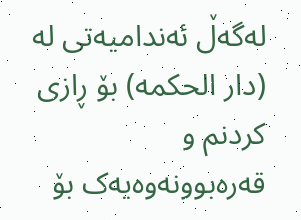له‌گه‌ڵ ئه‌ندامیه‌تى له‌ (دار الحکمه‌) بۆ ڕازى کردنم و قه‌ره‌بوونه‌وه‌یه‌ک بۆ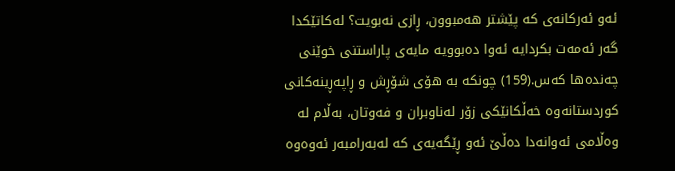ئه‌و ئه‌رکانه‌ى که‌ پێشتر هه‌مبوون، ڕازى نه‌بویت؟ له‌کاتێکدا گه‌ر ئه‌مه‌ت بکردایه‌ ئه‌وا ده‌بوویه‌ مایه‌ى پاراستنى خوێنى چه‌نده‌ها که‌س.(159) چونکه‌ به‌ هۆى شۆڕش و ڕاپه‌ڕینه‌کانى کوردستانه‌وه‌ خه‌ڵکانێکى زۆر له‌ناوبران و فه‌وتان، به‌ڵام له‌ وه‌ڵامى ئه‌وانه‌دا ده‌ڵێ ئه‌و ڕێگه‌یه‌ى که‌ له‌به‌رامبه‌ر ئه‌وه‌وه‌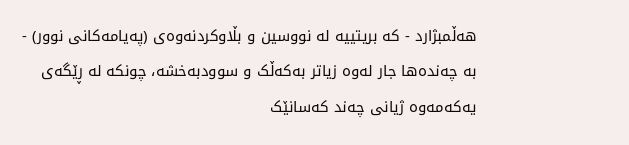هه‌ڵمبژارد - که‌ بریتییه‌ له‌ نووسین و بڵاوکردنه‌وه‌ى (په‌یامه‌کانى نوور) - به‌ چه‌نده‌ها جار له‌وه‌ زیاتر به‌که‌ڵک و سوودبه‌خشه‌، چونکه‌ له‌ ڕێگه‌ی یه‌که‌مه‌وه‌ ژیانى چه‌ند که‌سانێک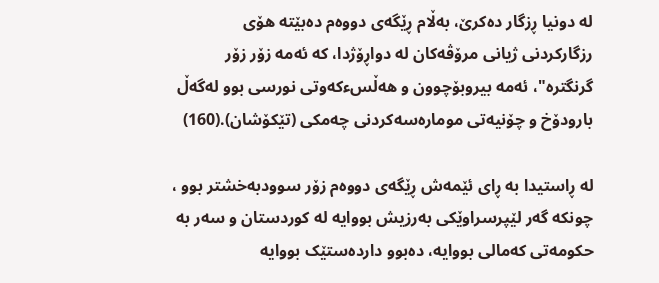له‌ دونیا ڕزگار ده‌کرێ، به‌ڵام ڕێگه‌ى دووه‌م ده‌بێته‌ هۆى رزگارکردنى ژیانى مرۆڤه‌کان له‌ دواڕۆژدا، که‌ ئه‌مه‌ زۆر زۆر گرنگتره‌"، ئه‌مه‌ بیروبۆچوون و هه‌ڵسءکه‌وتى نورسى بوو له‌گه‌ڵ بارودۆخ و چۆنیه‌تى موماره‌سه‌کردنى چه‌مکى (تێکۆشان).(160)

له‌ ڕاستیدا به‌ ڕاى ئێمه‌ش ڕێگه‌ى دووه‌م زۆر سوودبه‌خشتر بوو ، چونکه‌ گه‌ر لێپرسراوێکى به‌رزیش بووایه‌ له‌ کوردستان و سه‌ر به‌ حکومه‌تى که‌مالى بووایه‌، ده‌بوو دارده‌ستێک بووایه‌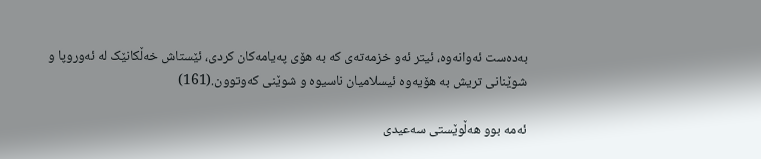به‌ده‌ست ئه‌وانه‌وه‌، ئیتر ئه‌و خزمه‌ته‌ى که‌ به‌ هۆى په‌یامه‌کان کردى، ئێستاش خه‌ڵکانێک له‌ ئه‌وروپا و شوێنانى تریش به‌ هۆیه‌وه‌ ئیسلامیان ناسیوه‌ و شوێنى که‌وتوون.(161)

ئه‌مه‌ بوو هه‌ڵوێستى سه‌عیدى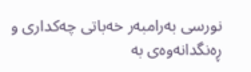نورسى به‌رامبه‌ر خه‌باتى چه‌کدارى و ڕه‌نگدانه‌وه‌ى به‌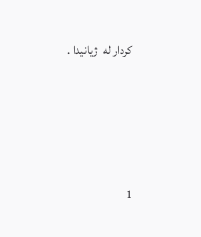کردار له‌  ژیانیدا .





1